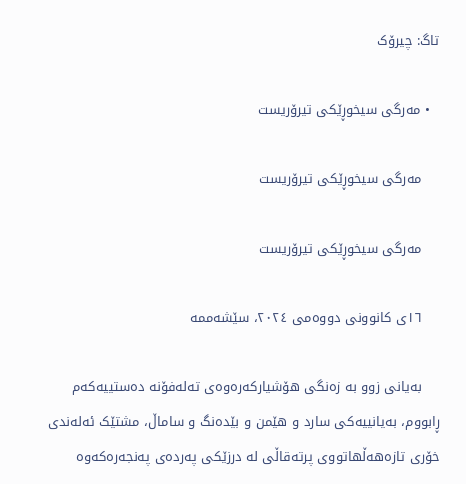تاگ: چیرۆک

  • مەرگی سیخوڕێکی تیرۆریست

    مەرگی سیخوڕێکی تیرۆریست

    مەرگی سیخوڕێکی تیرۆریست

    ١٦ی کانوونی دووەمی ٢٠٢٤، سێشەممە

    بەیانی زوو بە زەنگی هۆشیارکەرەوەی تەلەفۆنە دەستییەکەم ڕابووم، بەیانییەکی سارد و هێمن و بێدەنگ و ساماڵ، مشتێک ئەلەندی خۆری تازەهەڵهاتووی پرتەقاڵی لە درزێکی پەردەی پەنجەرەکەوە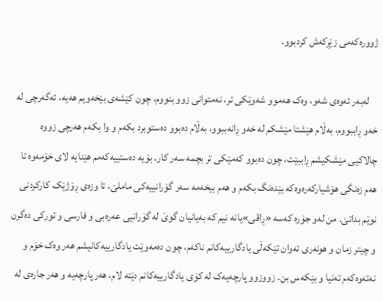ژوورەکەمی زێڕکەش کردبوو.

    لەبەر ئەوەی شەو، وەک هەموو شەوێکی تر، نەمتوانی زوو بنووم، چون کێشەی بێخەویم هەیە، ئەگەرچی لە خەو ڕاببووم، بەڵام هێشتا مێشکم لە خەو ڕانەببوو، بەڵام دەبوو دەستوبرد بکەم و وا بکەم هەرچی زووە چالاکیی مێشکیشم ڕاببێت، چون دەبوو کەمێکی تر بچمە سەر کار. بۆیە دەستییەکەمم هێنایە لای خۆمەوە تا هەم زەنگی هۆشیارکەرەوەکە بێدەنگ بکەم و هەم بیخەمە سەر گۆرانییەکی ماملێ، تا وزەی ڕۆژێک کارکردنی نوێم بداتێ. من لەو جۆرە کەسە «ڕاقی»یانە نیم کە بەیانیان گوێ لە گۆرانیی عەرەبی و فارسی و تورکی دەگرن و چیتر زمان و هونەری ئەوان تێکەڵی یادگارییەکانم ناکەم، چون دەمەوێت یادگارییەکانیشم هەر وەک خۆم و نەتەوەکەم تەنیا و بێکەس بن. زووزوو پارچەیەک لە کۆی یادگارییەکانم دێتە لام، هەر پارچەیە و هەر جارەی لە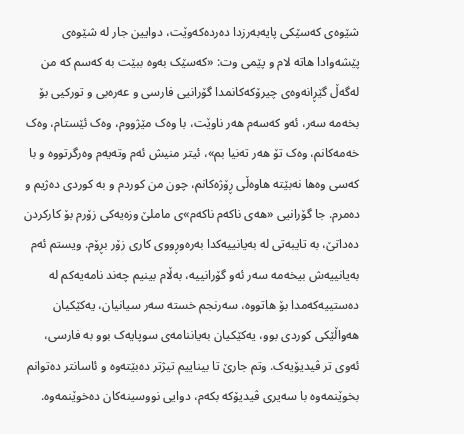شێوەی کەسێکی پایەبەرزدا دەردەکەوێت، دوایین جار لە شێوەی پێشەوادا هاتە لام و پێمی وت: «کەسێک بەوە ببێت بە کەسم کە من لەگەڵ گێڕانەوەی چیرۆکەکانمدا گۆرانیی فارسی و عەرەبی و تورکیی بۆ بخەمە سەر، ئەو کەسەم هەر ناوێت، با وەک مێژووم، وەک ئێستام، وەک خەمەکانم، وەک تۆ هەر تەنیا بم»، ئیتر منیش ئەم وتەیەم وەرگرتووە و با کەسی وەها نەبێتە هاوەڵی ڕۆژەکانم، چون من کوردم و بە کوردی دەژیم و دەمرم. جا گۆرانیی «هەی ناکەم ناکەم»ی ماملێ وزەیەکی زۆرم بۆ کارکردن دەداتێ، بە تایبەتی لە بەیانییەکدا بەرەوڕووی کاری زۆر بڕۆم. ویستم ئەم بەیانییەش بیخەمە سەر ئەو گۆرانییە، بەڵام بینیم چەند نامەیەکم لە دەستییەکەمدا بۆ هاتووە، سەرنجم خستە سەر سیانیان، یەکێکیان هەواڵێکی کوردی بوو، یەکێکیان بەیاننامەی سوپایەک بوو بە فارسی، ئەوی تر ڤیدیۆیەک. وتم جارێ تا بیناییم تیژتر دەبێتەوە و ئاسانتر دەتوانم بخوێنمەوە با سەیری ڤیدیۆکە بکەم، دوایی نووسینەکان دەخوێنمەوە.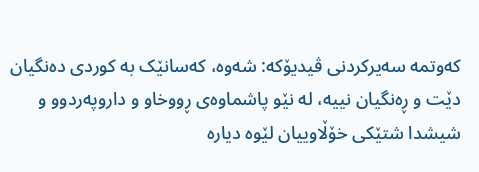کەوتمە سەیرکردنی ڤیدیۆکە: شەوە، کەسانێک بە کوردی دەنگیان دێت و ڕەنگیان نییە، لە نێو پاشماوەی ڕووخاو و داروپەردوو و شیشدا شتێکی خۆڵاوییان لێوە دیارە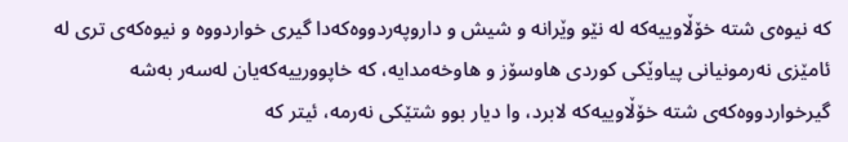کە نیوەی شتە خۆڵاوییەکە لە نێو وێرانە و شیش و داروپەردووەکەدا گیری خواردووە و نیوەکەی تری لە ئامێزی نەرمونیانی پیاوێکی کوردی هاوسۆز و هاوخەمدایە، کە خاپوورییەکەیان لەسەر بەشە گیرخواردووەکەی شتە خۆڵاوییەکە لابرد، وا دیار بوو شتێکی نەرمە، ئیتر کە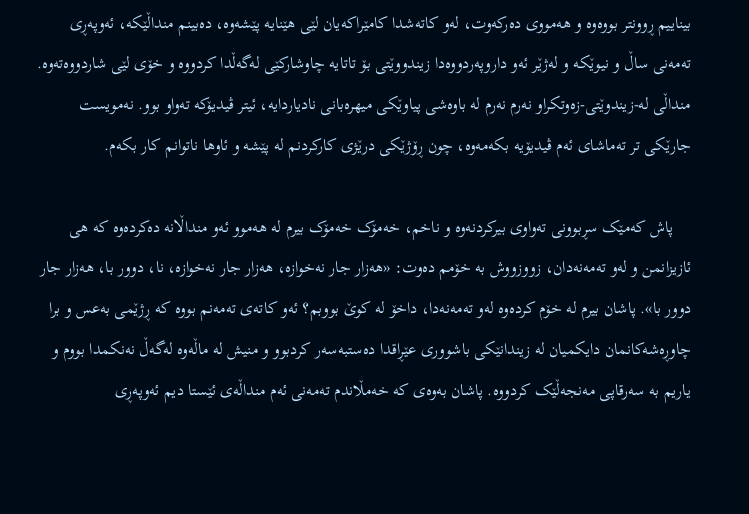بیناییم ڕوونتر بووەوە و هەمووی دەرکەوت، لەو کاتەشدا کامێراکەیان لێی هێنایە پێشەوە، دەبینم منداڵێکە، ئەوپەڕی تەمەنی ساڵ و نیوێکە و لەژێر ئەو داروپەردووەدا زیندووێتی بۆ تاتایە چاوشارکێی لەگەڵدا کردووە و خۆی لێی شاردووەتەوە. منداڵی لە-زیندوێتی-زەوتکراو نەرم نەرم لە باوەشی پیاوێکی میهرەبانی نادیاردایە، ئیتر ڤیدیۆکە تەواو بوو. نەمویست جارێکی تر تەماشای ئەم ڤیدیۆیە بکەمەوە، چون ڕۆژێکی درێژی کارکردنم لە پێشە و ئاوها ناتوانم کار بکەم.

    پاش کەمێک سڕبوونی تەواوی بیرکردنەوە و ناخم، خەمۆک خەمۆک بیرم لە هەموو ئەو منداڵانە دەکردەوە کە هی ئازیزانمن و لەو تەمەنەدان، زووزووش بە خۆمم دەوت: «هەزار جار نەخوازە، هەزار جار نەخوازە، نا، دوور با، هەزار جار دوور با». پاشان بیرم لە خۆم کردەوە لەو تەمەنەدا، داخۆ لە کوێ بووبم؟ ئەو کاتەی تەمەنم بووە کە ڕژێمی بەعس و برا چاوڕەشەکانمان دایکمیان لە زیندانێکی باشووری عێڕاقدا دەستبەسەر کردبوو و منیش لە ماڵەوە لەگەڵ نەنکمدا بووم و یاریم بە سەرقاپی مەنجەڵێک کردووە. پاشان بەوەی کە خەمڵاندم تەمەنی ئەم منداڵەی ئێستا دیم ئەوپەڕی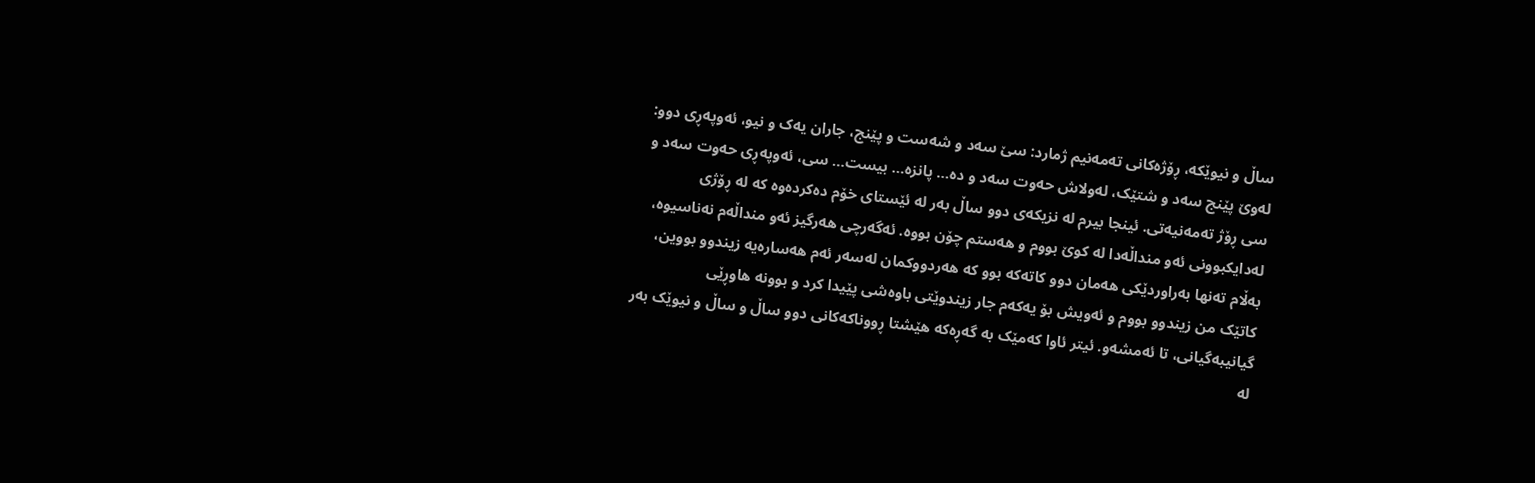ساڵ و نیوێکە، ڕۆژەکانی تەمەنیم ژمارد: سێ سەد و شەست و پێنج، جاران یەک و نیو، ئەوپەڕی دوو: لەوێ پێنج سەد و شتێک، لەولاش حەوت سەد و دە… پانزە… بیست… سی، ئەوپەڕی حەوت سەد و سی ڕۆژ تەمەنیەتی. ئینجا بیرم لە نزیکەی دوو ساڵ بەر لە ئێستای خۆم دەکردەوە کە لە ڕۆژی لەدایکبوونی ئەو منداڵەدا لە کوێ بووم و هەستم چۆن بووە. ئەگەرچی هەرگیز ئەو منداڵەم نەناسیوە، بەڵام تەنها بەراوردێکی هەمان دوو کاتەکە بوو کە هەردووکمان لەسەر ئەم هەسارەیە زیندوو بووین، کاتێک من زیندوو بووم و ئەویش بۆ یەکەم جار زیندوێتی باوەشی پێیدا کرد و بوونە هاوڕێی گیانیبەگیانی، تا ئەمشەو. ئیتر ئاوا کەمێک بە گەڕەکە هێشتا ڕووناکەکانی دوو ساڵ و ساڵ و نیوێک بەر لە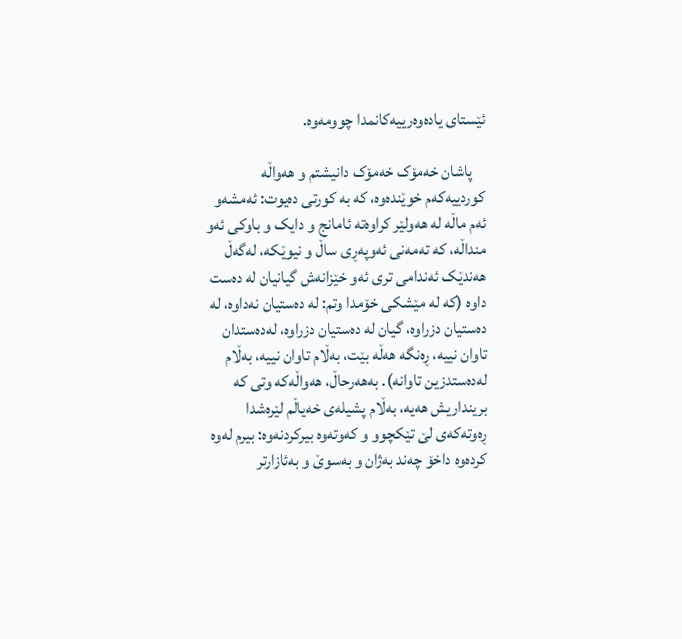ئێستای یادەوەرییەکانمدا چوومەوە.

    پاشان خەمۆک خەمۆک دانیشتم و هەواڵە کوردییەکەم خوێندەوە، کە بە کورتی دەیوت: ئەمشەو ئەم ماڵە لە هەولێر کراوەتە ئامانج و دایک و باوکی ئەو منداڵە، کە تەمەنی ئەوپەڕی ساڵ و نیوێکە، لەگەڵ هەندێک ئەندامی تری ئەو خێزانەش گیانیان لە دەست داوە (کە لە مێشکی خۆمدا وتم: لە دەستیان نەداوە، لە دەستیان دزراوە، گیان لە دەستیان دزراوە، لەدەستدان تاوان نییە، ڕەنگە هەڵە بێت، بەڵام تاوان نییە، بەڵام لەدەستدزین تاوانە). بەهەرحاڵ، هەواڵەکە وتی کە برینداریش هەیە، بەڵام پشیلەی خەیاڵم لێرەشدا ڕەوتەکەی لێ تێکچوو و کەوتەوە بیرکردنەوە: بیرم لەوە کردەوە داخۆ چەند بەژان و بەسوێ و بەئازارتر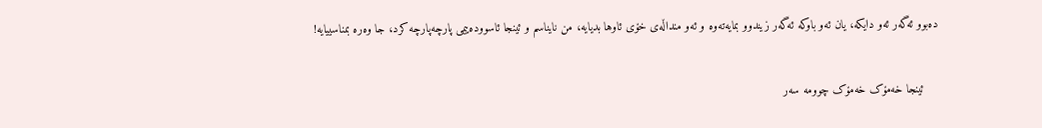دەبوو ئەگەر ئەو دایکە، یان ئەو باوکە ئەگەر زیندوو بمایەتەوە و ئەو منداڵەی خۆی ئاوها بدیایە، من نایناسم و ئینجا ئاسوودەییمی پارچەپارچە کرد، جا وەرە بمناسییایە!

    ئینجا خەمۆک خەمۆک چوومە سەر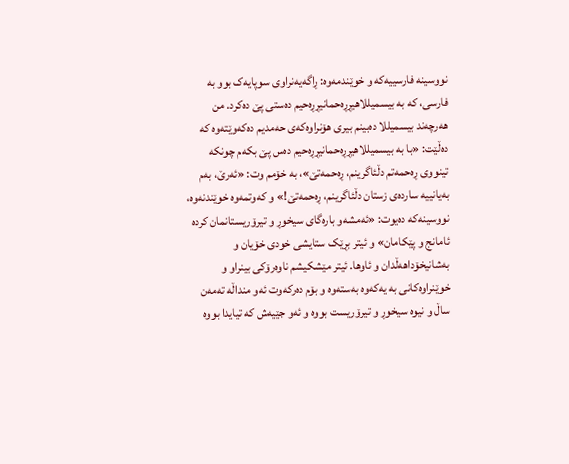نووسینە فارسییەکە و خوێندمەوە: ڕاگەیەنراوی سوپایەک بوو بە فارسی، کە بە بیسمیللاهیڕڕەحمانیڕڕەحیم دەستی پێ دەکرد. من هەرچەند بیسمیللا دەبینم بیری هۆنراوەکەی حەمدیم دەکەوێتەوە کە دەڵێت: «با بە بیسمیللاهیڕڕەحمانیڕڕەحیم دەس پێ بکەم چونکە تینووی ڕەحمەتم دڵئاگرینم، ڕەحمەتێ»، بە خۆمم وت: «ئەرێ، بەم بەیانییە ساردەی زستان دڵئاگرینم، ڕەحمەتێ!» و کەوتمەوە خوێندنەوە، نووسینەکە دەیوت: «ئەمشەو بارەگای سیخوڕ و تیرۆریستانمان کردە ئامانج و پێکامان» و ئیتر بڕێک ستایشی خودی خۆیان و بەشانیخۆداهەڵدان و ئاوها. ئیتر مێشکیشم ناوەرۆکی بینراو و خوێنراوەکانی بە یەکەوە بەستەوە و بۆم دەرکەوت ئەو منداڵە تەمەن ساڵ و نیوە سیخوڕ و تیرۆریست بووە و ئەو جێیەش کە تیایدا بووە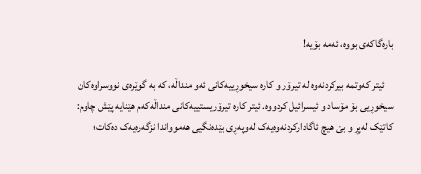بارەگاکەی بووە، ئەمە بۆیە!

    ئیتر کەوتمە بیرکردنەوە لە تیرۆر و کارە سیخوڕییەکانی ئەو منداڵە، کە بە گوێرەی نووسراوەکان سیخوڕیی بۆ مۆساد و ئیسرائیل کردووە. ئیتر کارە تیرۆریستییەکانی منداڵەکەم هێنایە پێش چاوم: کاتێک لەپڕ و بێ هیچ ئاگادارکردنەوەیەک لەوپەڕی بێدەنگیی هەموواندا نزگەرەیەک دەکات؛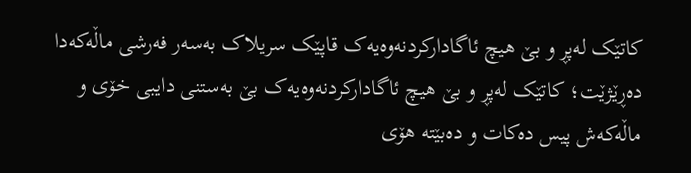کاتێک لەپڕ و بێ هیچ ئاگادارکردنەوەیەک قاپێک سریلاک بەسەر فەرشی ماڵەکەدا دەڕێژێت؛ کاتێک لەپڕ و بێ هیچ ئاگادارکردنەوەیەک بێ بەستنی دایبی خۆی و ماڵەکەش پیس دەکات و دەبێتە هۆی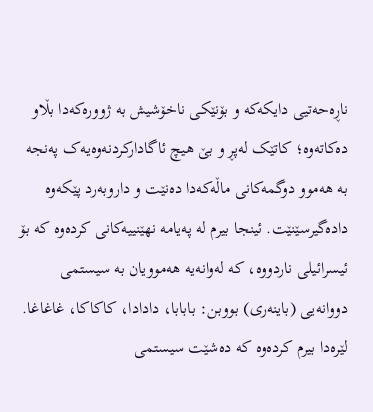ناڕەحەتیی دایکەکە و بۆنێکی ناخۆشیش بە ژوورەکەدا بڵاو دەکاتەوە؛ کاتێک لەپڕ و بێ هیچ ئاگادارکردنەوەیەک پەنجە بە هەموو دوگمەکانی ماڵەکەدا دەنێت و داروبەرد پێکەوە دادەگیرسێنێت. ئینجا بیرم لە پەیامە نهێنییەکانی کردەوە کە بۆ ئیسرائیلی ناردووە، کە لەوانەیە هەموویان بە سیستمی دووانەیی (باینەری) بووبن: بابابا، دادادا، کاکاکا، غاغاغا. لێرەدا بیرم کردەوە کە دەشێت سیستمی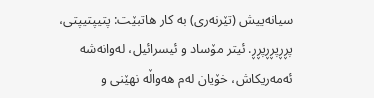سیانەییش (تێرنەری) بە کار هاتبێت: پتیپتیپتی، پڕڕپڕڕپڕڕ. ئیتر مۆساد و ئیسرائیل، لەوانەشە ئەمەریکاش، خۆیان لەم هەواڵە نهێنی و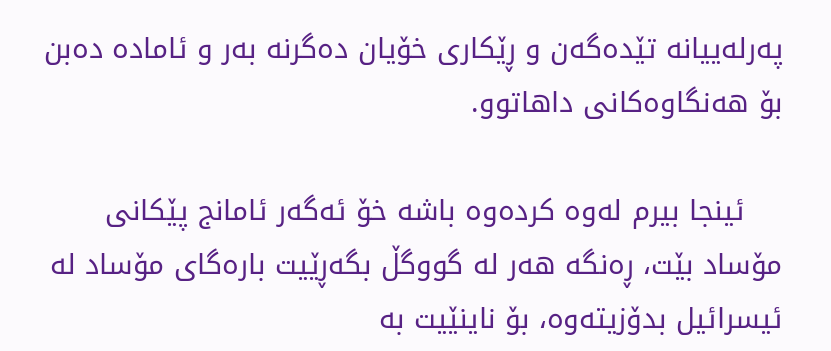پەرلەییانە تێدەگەن و ڕێکاری خۆیان دەگرنە بەر و ئامادە دەبن بۆ هەنگاوەکانی داهاتوو.

    ئینجا بیرم لەوە کردەوە باشە خۆ ئەگەر ئامانج پێکانی مۆساد بێت، ڕەنگە هەر لە گووگڵ بگەڕێیت بارەگای مۆساد لە ئیسرائیل بدۆزیتەوە، بۆ ناینێیت بە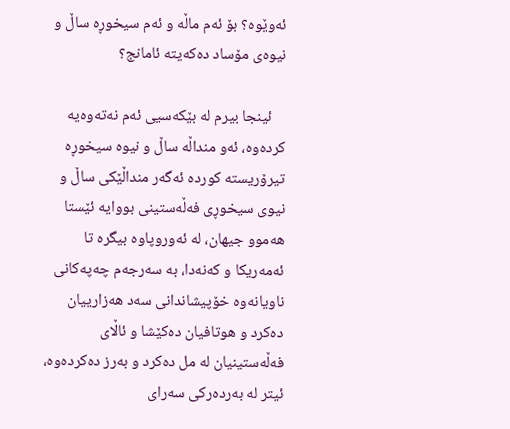ئەوێوە؟ بۆ ئەم ماڵە و ئەم سیخوڕە ساڵ و نیوەی مۆساد دەکەیتە ئامانج؟

    ئینجا بیرم لە بێکەسیی ئەم نەتەوەیە کردەوە، ئەو منداڵە ساڵ و نیوە سیخوڕە تیرۆریستە کوردە ئەگەر منداڵێکی ساڵ و نیوی سیخوڕی فەڵەستینی بووایە ئێستا هەموو جیهان، لە ئەوروپاوە بیگرە تا ئەمەریکا و کەنەدا، بە سەرجەم چەپەکانی ناویانەوە خۆپیشاندانی سەد هەزارییان دەکرد و هوتافیان دەکێشا و ئاڵای فەڵەستینیان لە مل دەکرد و بەرز دەکردەوە، ئیتر لە بەردەرکی سەرای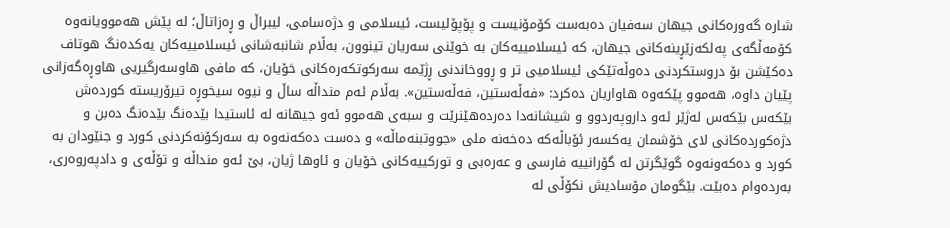شارە گەورەکانی جیهان سەفیان دەبەست کۆمۆنیست و پۆپۆلیست، ئیسلامی و دژەسامی، لیبراڵ و ڕەزاتاڵ؛ لە پێش هەموویانەوە کۆمەڵگەی پەلکەزێڕینەکانی جیهان، کە ئیسلامییەکان بە خوێنی سەریان تینوون، بەڵام شانبەشانی ئیسلامییەکان یەکدەنگ هوتاف دەکێشن بۆ دروستکردنی دەوڵەتێکی ئیسلامیی تر و ڕووخاندنی ڕژێمە سەرکوتکەرەکانی خۆیان، کە مافی هاوسەرگیریی هاوڕەگەزانی پێیان داوە، هەموو پێکەوە هاواریان دەکرد: «فەڵەستین، فەڵەستین». بەڵام ئەم منداڵە ساڵ و نیوە سیخوڕە تیرۆریستە کوردەش بێکەس بێکەس لەژێر ئەو داروپەردوو و شیشانەدا دەردەهێنرێت و سبەی هەموو ئەو جیهانە لە ئاستیدا بێدەنگ بێدەنگ دەبن و دژەکوردەکانی لای خۆشمان یەکسەر ئۆباڵەکە دەخەنە ملی «جووتبنەماڵە» و دەست دەکەنەوە بە سەرکۆنەکردنی کورد و جنێودان بە کورد و دەکەونەوە گوێگرتن لە گۆرانییە فارسی و عەرەبی و تورکییەکانی خۆیان و ئاوها ژیان، بێ ئەو منداڵە و تۆڵەی و دادپەروەری، بەردەوام دەبێت. بێگومان مۆسادیش نکۆڵی لە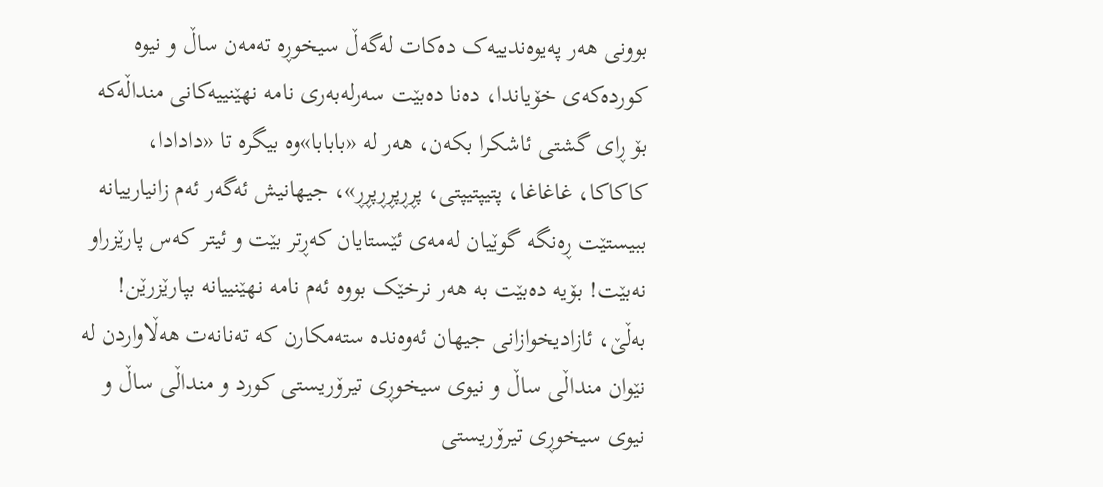بوونی هەر پەیوەندییەک دەکات لەگەڵ سیخوڕە تەمەن ساڵ و نیوە کوردەکەی خۆیاندا، دەنا دەبێت سەرلەبەری نامە نهێنییەکانی منداڵەکە بۆ ڕای گشتی ئاشکرا بکەن، هەر لە «بابابا»وە بیگرە تا «دادادا، کاکاکا، غاغاغا، پتیپتیپتی، پڕڕپڕڕپڕڕ»، جیهانیش ئەگەر ئەم زانیارییانە ببیستێت ڕەنگە گوێیان لەمەی ئێستایان کەڕتر بێت و ئیتر کەس پارێزراو نەبێت! بۆیە دەبێت بە هەر نرخێک بووە ئەم نامە نهێنییانە بپارێزرێن! بەڵێ، ئازادیخوازانی جیهان ئەوەندە ستەمکارن کە تەنانەت هەڵاواردن لە نێوان منداڵی ساڵ و نیوی سیخوڕی تیرۆریستی کورد و منداڵی ساڵ و نیوی سیخوڕی تیرۆریستی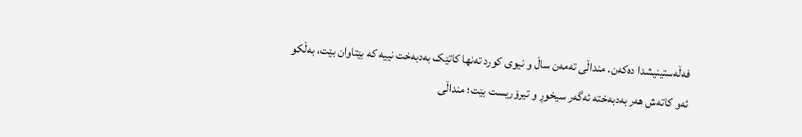فەڵەستینیشدا دەکەن. منداڵی تەمەن ساڵ و نیوی کورد تەنها کاتێک بەدبەخت نییە کە بێتاوان بێت، بەڵکو ئەو کاتەش هەر بەدبەختە ئەگەر سیخوڕ و تیرۆریست بێت؛ منداڵی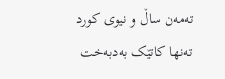تەمەن ساڵ و نیوی کورد تەنها کاتێک بەدبەخت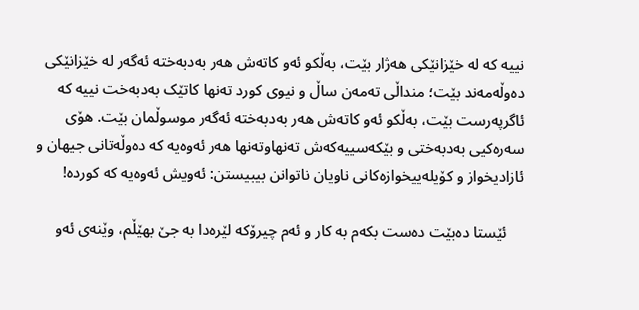نییە کە لە خێزانێکی هەژار بێت، بەڵکو ئەو کاتەش هەر بەدبەختە ئەگەر لە خێزانێکی دەوڵەمەند بێت؛ منداڵی تەمەن ساڵ و نیوی کورد تەنها کاتێک بەدبەخت نییە کە ئاگرپەرست بێت، بەڵکو ئەو کاتەش هەر بەدبەختە ئەگەر موسوڵمان بێت. هۆی سەرەکیی بەدبەختی و بێکەسییەکەش تەنهاوتەنها هەر ئەوەیە کە دەوڵەتانی جیهان و ئازادیخواز و کۆیلەییخوازەکانی ناویان ناتوانن بیبیستن: ئەویش ئەوەیە کە کوردە!

    ئێستا دەبێت دەست بکەم بە کار و ئەم چیرۆکە لێرەدا بە جێ بهێڵم، وێنەی ئەو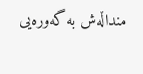منداڵەش بە گەورەیی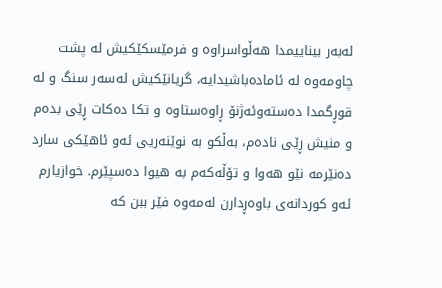لەبەر بیناییمدا هەڵواسراوە و فرمێسکێکیش لە پشت چاومەوە لە ئامادەباشیدایە، گریانێکیش لەسەر سنگ و لە قوڕگمدا دەستەوئەژنۆ ڕاوەستاوە و تکا دەکات ڕێی بدەم و منیش ڕێی نادەم، بەڵکو بە نوێنەریی ئەو ئاهێکی سارد دەنێرمە نێو هەوا و تۆڵەکەم بە هیوا دەسپێرم. خوازیارم ئەو کوردانەی باوەڕدارن لەمەوە فێر ببن کە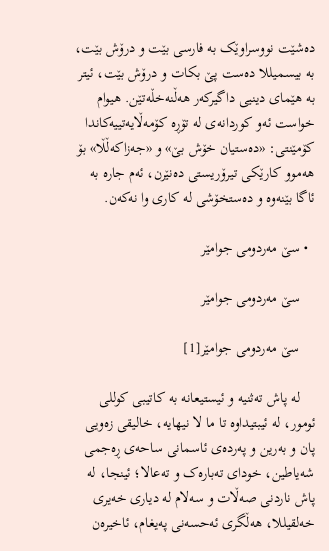دەشێت نووسراوێک بە فارسی بێت و درۆش بێت، بە بیسمیللا دەست پێ بکات و درۆش بێت، ئیتر بە هێمای دینیی داگیرکەر هەڵنەخڵەتێن. هیوام خواست ئەو کوردانەی لە تۆڕە کۆمەڵایەتییەکاندا کۆمێنتی: «دەستیان خۆش بێ» و «جەزاکەڵڵا» بۆ هەموو کارێکی تیرۆریستی دەنێرن، ئەم جارە بە ئاگا بێنەوە و دەستخۆشی لە کاری وا نەکەن.

  • سێ مەردومی جوامێر

    سێ مەردومی جوامێر

    سێ مەردومی جوامێر[1]

    لە پاش تەثنیە و ئیستیعانە بە کاتیبی کوللی ئومور، لە ئیبتیداوە تا ما لا نیهایە، خالیقی زەویی پان و بەرین و پەردەی ئاسمانی ساحەی ڕەجمی شەیاطین، خودای تەبارەک و تەعالا؛ ئینجا، لە پاش ناردنی صەڵات و سەلام لە دیاری خەیری خەلقیللا، هەڵگری ئەحسەنی پەیغام، ئاخیرەن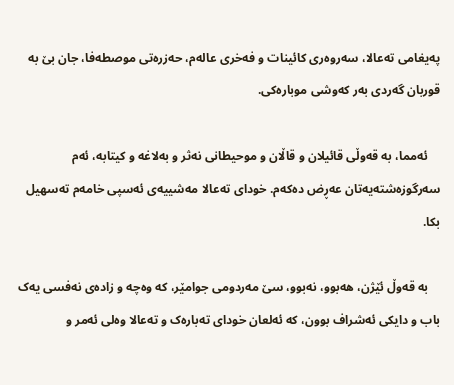پەیغامی تەعالا، سەروەری کائینات و فەخری عالەم، حەزرەتی موصطەفا، جان بێ بە قوربان گەردی بەر کەوشی موبارەکی.

    ئەمما، بە قەوڵی قائیلان و قاڵان و موحیطانی نەثر و بەلاغە و کیتابە، ئەم سەرگوزەشتەیەتان عەڕض دەکەم. خودای تەعالا مەشییەی ئەسپی خامەم تەسهیل بکا.

    بە قەوڵ ئێژن، هەبوو، نەبوو، سێ مەردومی جوامێر، کە وەچە و زادەی نەفسی یەک باب و دایکی ئەشراف بوون، کە ئەلعان خودای تەبارەک و تەعالا وەلی ئەمر و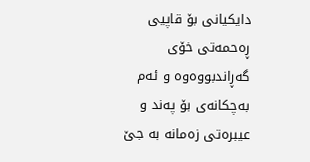دایکیانی بۆ قاپیی ڕەحمەتی خۆی گەڕاندبووەوە و ئەم بەچکانەی بۆ پەند و عیبرەتی زەمانە بە جێ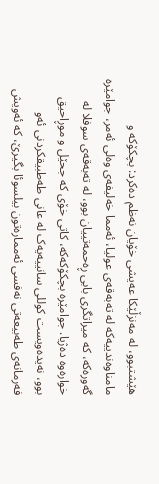هێشتبوو، لە مەنزڵێکا عەیشی خۆیان نەظم دەکرد: بچکۆکە و مامناوەندییەکە لە تەبەقەی عولیا، ئەمما خەلیفەی وەلی ئەمر، جوامێرە گەورەکە، کە میراتگری بابی ڕەحمەتییان بوو، لە تەبەقەی سوفلا لە خوارەوە دەژیا. جوامێرە بچکۆکەکە، کاتی خۆی کە جحێل و موڕاحیق بوو، نەیدەویست کوللی سانییەیەک لە عانی طەطبیقکردنی ئەو فەرمانەی طەبیعەتی نەفسی ئەممارەتون بیلسوئا بگیرێ، کە ئەویش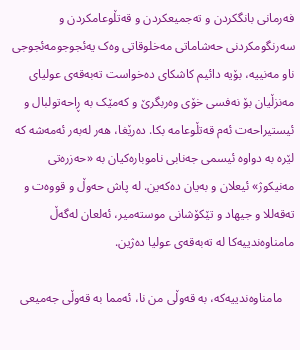فەرمانی بانگکردن و تەجمیعکردن و قەتڵوعامکردن و سەرنگومکردنی حەشاماتی مەخلوقاتی وەک یەئجوجومەئجوجی ناو مەنییە، بۆیە دائیم کاشکای دەخواست تەبەقەی عولیای مەنزڵیان بۆ نەفسی خۆی وەربگرێ و کەمێک بە ڕاحەتولبال و ئیستیراحەت ئەم قەتڵوعامە بکا. دەرێغا، هەر لەبەر ئەمەشە کە لێرە بە دواوە ئیسمی جەنابی ناموبارەکیان بە «حەزرەتی مەنیکوژ» ئیعلان و بەیان دەکەین. لە پاش حەوڵ و قووەت و تەقەللا و جیهاد و تێکۆشانی موستەمیر، ئەلعان لەگەڵ مامناوەندییەکا لە تەبەقەی عولیا دەژین.

    مامناوەندییەکە، بە قەوڵی من نا، ئەمما بە قەوڵی جەمیعی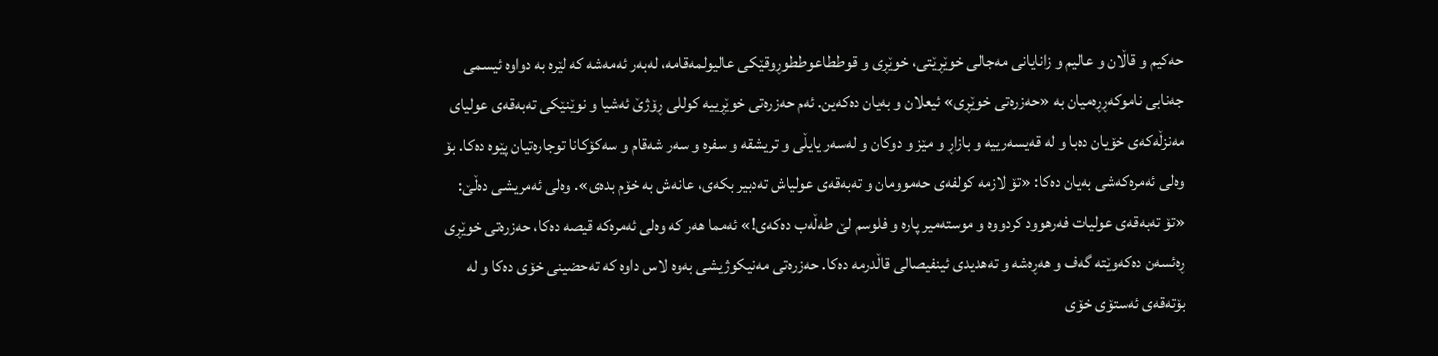حەکیم و قاڵان و عالیم و زانایانی مەجالی خوێڕێتی، خوێڕی و قوططاعوططوڕوقێکی عالیولمەقامە، لەبەر ئەمەشە کە لێرە بە دواوە ئیسمی جەنابی ناموکەڕڕەمیان بە «حەزرەتی خوێڕی» ئیعلان و بەیان دەکەین. ئەم حەزرەتی خوێڕییە کوللی ڕۆژێ ئەشیا و نوێنێکی تەبەقەی عولیای مەنزڵەکەی خۆیان دەبا و لە قەیسەرییە و بازاڕ و مێز و دوکان و لەسەر یایڵی و تریشقە و سفرە و سەر شەقام و سەکۆکانا توجارەتیان پێوە دەکا. بۆ وەلی ئەمرەکەشی بەیان دەکا: «تۆ لازمە کولفەی حەموومان و تەبەقەی عولیاش تەدبیر بکەی، عانەش بە خۆم بدەی». وەلی ئەمریشی دەڵێ: «تۆ تەبەقەی عولیات فەرهوود کردووە و موستەمیر پارە و فلوسم لێ طەڵەب دەکەی!» ئەمما هەر کە وەلی ئەمرەکە قیصە دەکا، حەزرەتی خوێڕی ڕەئسەن دەکەوێتە گەف و هەڕەشە و تەهدیدی ئینفیصالی قاڵدرمە دەکا. حەزرەتی مەنیکوژیشی بەوە لاس داوە کە تەحضینی خۆی دەکا و لە بۆتەقەی ئەستۆی خۆی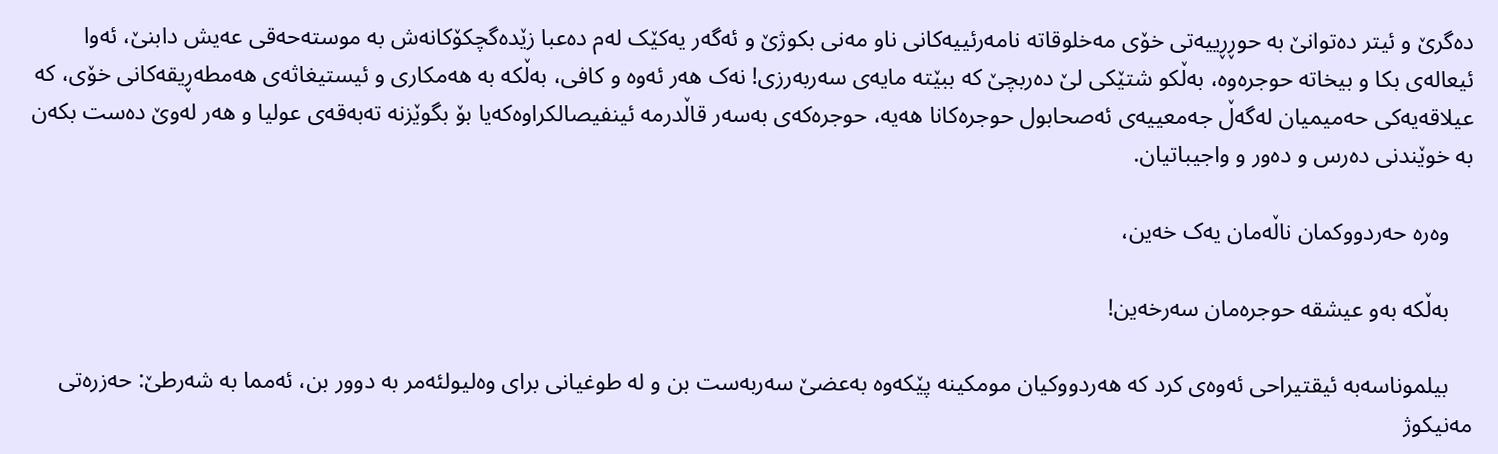دەگرێ و ئیتر دەتوانێ بە حوڕڕییەتی خۆی مەخلوقاتە نامەرئییەکانی ناو مەنی بکوژێ و ئەگەر یەکێک لەم دەعبا زێدەگچکۆکانەش بە موستەحەقی عەیش دابنێ، ئەوا ئیعالەی بکا و بیخاتە حوجرەوە، بەڵکو شتێکی لێ دەربچێ کە ببێتە مایەی سەربەرزی! نەک هەر ئەوە و کافی، بەڵکە بە هەمکاری و ئیستیغاثەی هەمطەڕیقەکانی خۆی، کە عیلاقەیەکی حەمیمیان لەگەڵ جەمعییەی ئەصحابول حوجرەکانا هەیە، حوجرەکەی بەسەر قاڵدرمە ئینفیصالکراوەکەیا بۆ بگوێزنە تەبەقەی عولیا و هەر لەوێ دەست بکەن بە خوێندنی دەرس و دەور و واجیباتیان.

    وەرە حەردووکمان ناڵەمان یەک خەین،

    بەڵکە بەو عیشقە حوجرەمان سەرخەین!

    بیلموناسەبە ئیقتیراحی ئەوەی کرد کە هەردووکیان مومکینە پێکەوە بەعضێ سەربەست بن و لە طوغیانی برای وەلیولئەمر بە دوور بن، ئەمما بە شەرطێ: حەزرەتی مەنیکوژ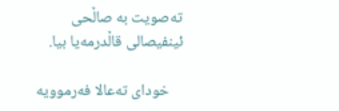تەصویت بە صاڵحی ئینفیصالی قاڵدرمەیا بیا.

    خودای تەعالا فەرموویە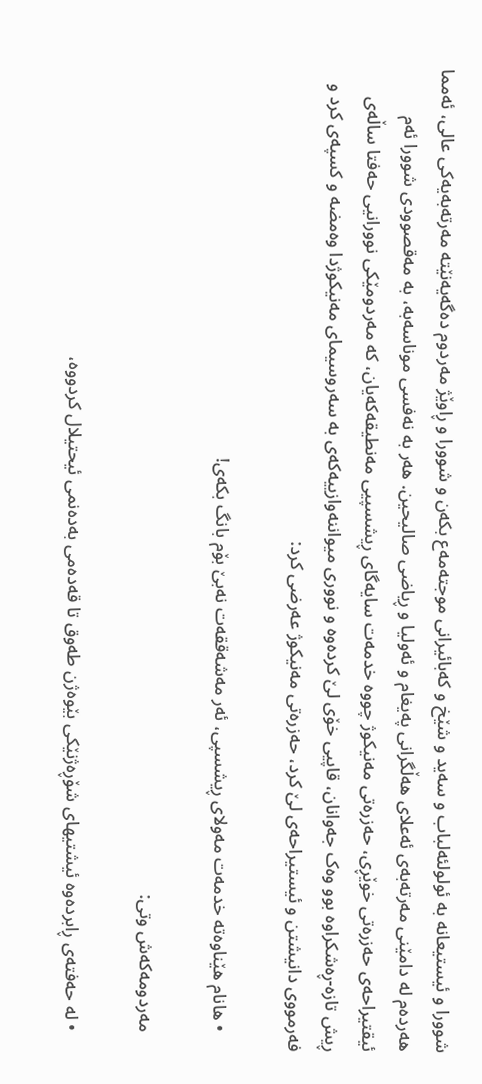شوورا و ئیستیعانە بە ئولولئەلباب و سەید و شێخ و کەبائیرانی موجتەمەع بکەن و شوورا و ڕاوێژ مەردوم دەگەیەنێتە مەرتەبەیەکی عالی، ئەمما هەردەم لە دامێنی مەرتەبەی ئەعلای هەڵگرانی پەیغام و ئەولیا و ڕیاضی صالیحین. هەر بە نەفسی موناسەبە، بە مەقصوودی شوورا ئەم ئیقتیراحەی حەزرەتی خوێڕی، حەزرەتی مەنیکوژ چووە خدمەت سایەگای ڕیشسپیی مەنطیقەکەیان، کە مەردومێکی نوورانیی حەفتا ساڵەی ڕیش تازە-ڕەشکراوە بوو وەک جەوانان، قاپیی خۆی لێ کردەوە و نووری میواننەوازییەکەی بە سەروسیمای مەنیکوژدا وەمضە و کسپەی کرد و فەرمووی دانیشتن و ئیستیراحەی لێ کرد، حەزرەتی مەنیکوژ عەرضی کرد:

    • هانام هێناوەتە خدمەت مەولای ڕیشسپی، ئەر مەشەققەت نەبێ بۆم بانگ بکەی!

    مەردومەکەش وتی:

    • لە حەفتەی ڕابردەوە ئیشتیهای شۆڕەژنێکی بێوەژن طەوق تا قەدەمی بەدەنمی ئیحتیلال کردووە،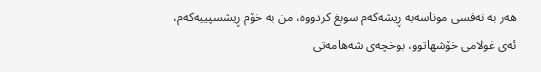هەر بە نەفسی موناسەبە ڕیشەکەم سوبغ کردووە، من بە خۆم ڕیشسپییەکەم، ئەی غولامی خۆشهاتوو، بوخچەی شەهامەتی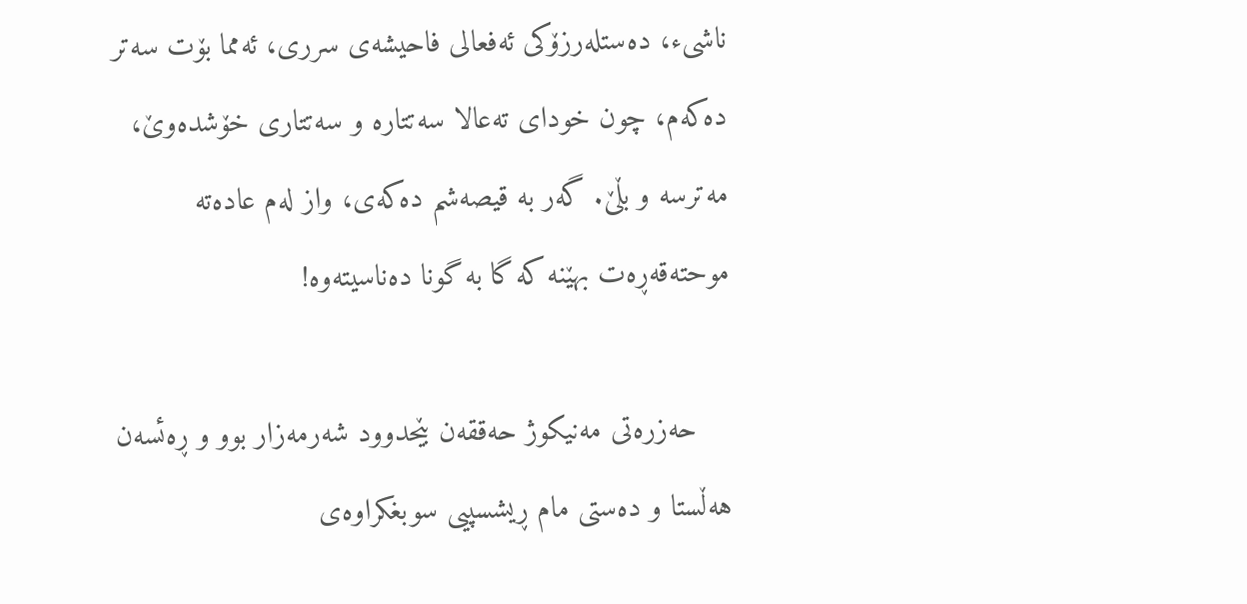ناشیء، دەستلەرزۆکی ئەفعالی فاحیشەی سرری، ئەمما بۆت سەتر دەکەم، چون خودای تەعالا سەتتارە و سەتتاری خۆشدەوێ، مەترسە و بڵێ. گەر بە قیصەشم دەکەی، واز لەم عادەتە موحتەقەڕەت بهێنە کە گا بە گونا دەناسیتەوە!

    حەزرەتی مەنیکوژ حەققەن بێحدوود شەرمەزار بوو و ڕەئسەن هەڵستا و دەستی مام ڕیشسپیی سوبغکراوەی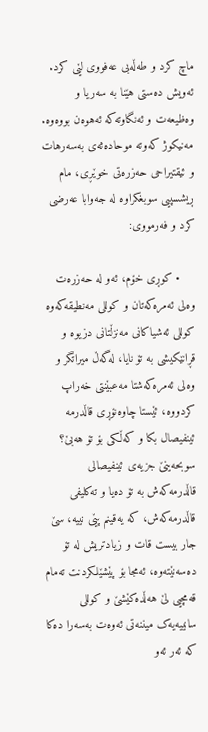ماچ کرد و طەڵەبی عەفووی لێی کرد. ئەویش دەستی هێنا بە سەریا و وەظیعەت و ئەنگاوتەکە ئەهوەن بووەوە. مەنیکوژ کەوتە موحادەثەی بەسەرهات و ئیقتیراحی حەزرەتی خوێڕی، مام ڕیشسپیی سوبغکراوە لە جەوابا عەرضی کرد و فەرمووی:

    • کوڕی خۆم، ئەو لە حەزرەت وەلی ئەمرەکەتان و کوللی مەنطیقەکەوە کوللی ئەشیاکانی مەنزڵتانی دزیوە و قڕانێکیشی بە تۆ نایا، لەگەڵ میراتگر و وەلی ئەمرەکەشتا مەعبێنتی خەراپ کردووە، ئێستا چاوەنۆڕی قاڵدرمە ئینفیصال بکا و کەڵکی بۆ تۆ هەبێ؟ سوبحەینێ جزیەی ئینفیصالی قاڵدرمەکەش بە تۆ دەیا و تەکلیفی قاڵدرمەکەش، کە یەقینم پێی نییە، سێ جار بیست قات و زیادتریش لە تۆ دەسەنێتەوە، ئەمجا بۆ پێشێلکردنت تەمام قەمچیی لێ هەڵدەکێشێ و کوللی سانییەیەک میننەتی ئەوەت بەسەرا دەکا کە ئەر ئەو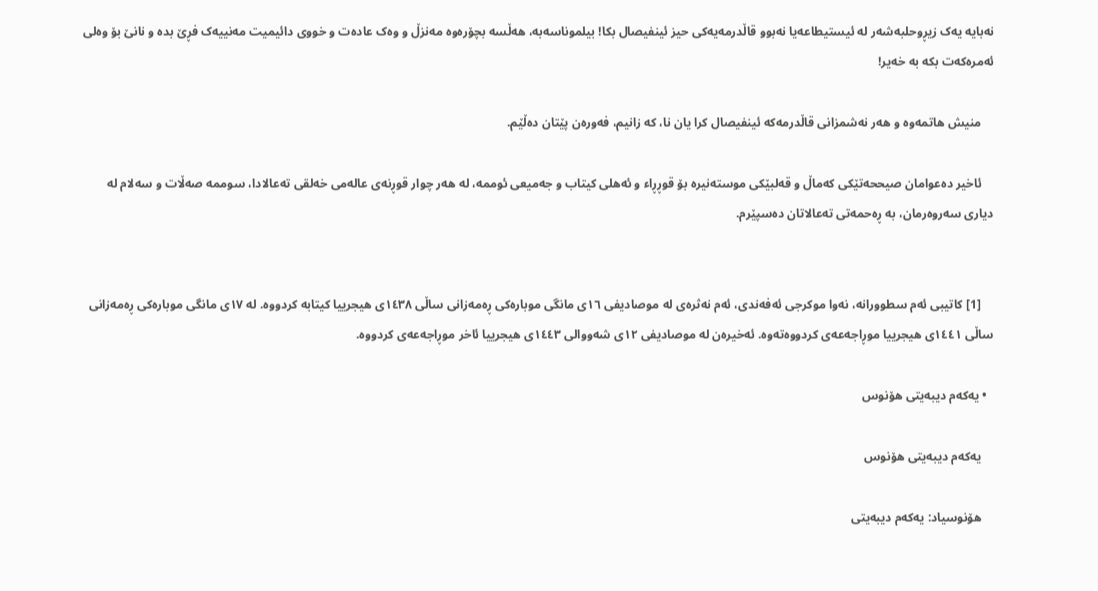نەبایە یەک زیڕوحلبەشەر لە ئیستیطاعەیا نەبوو قاڵدرمەیەکی حیز ئینفیصال بکا! بیلموناسەبە، هەڵسە بچۆرەوە مەنزڵ و وەک عادەت و خووی دائیمیت مەنییەک فڕێ بدە و نانێ بۆ وەلی ئەمرەکەت بکە بە خەیر!

    منیش هاتمەوە و هەر نەشمزانی قاڵدرمەکە ئینفیصال کرا یان نا، کە زانیم، فەورەن پێتان دەڵێم.

    ئاخیر دەعوامان صیححەتێکی کەماڵ و قەلبێکی موستەنیرە بۆ قوڕڕاء و ئەهلی کیتاب و جەمیعی ئوممە، لە هەر چوار قوڕنەی عالەمی خەلقی تەعالادا، سوممە صەڵات و سەلام لە دیاری سەروەرمان، بە ڕەحمەتی تەعالاتان دەسپێرم.


    [1] کاتیبی ئەم سطوورانە، نەوا موکرجی ئەفەندی، ئەم نەثرەی لە موصادیفی ١٦ی مانگی موبارەکی ڕەمەزانی ساڵی ١٤٣٨ی هیجرییا کیتابە کردووە. لە ١٧ی مانگی موبارەکی ڕەمەزانی ساڵی ١٤٤١ی هیجرییا موڕاجەعەی کردووەتەوە. ئەخیرەن لە موصادیفی ١٢ی شەووالی ١٤٤٣ی هیجرییا ئاخر موڕاجەعەی کردووە.

  • یەکەم دیبەیتی هۆنوس

    یەکەم دیبەیتی هۆنوس

    هۆنوسیاد: یەکەم دیبەیتی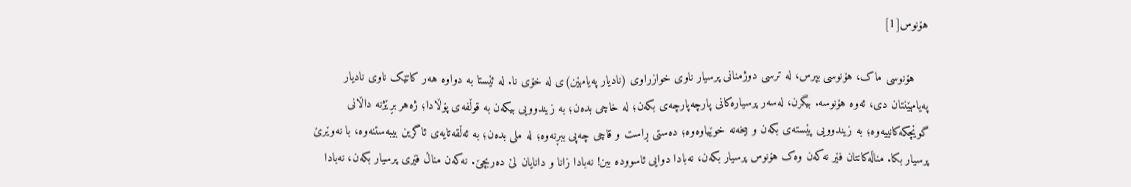هۆنوس[1]

    هۆنوسی ماک، هۆنوسی بپرس، لە ترسی دوژمنانی پرسیار ناوی خوازراوی (نادیار پەیامهێن)ی لە خۆی نا. لە ئێستا بە دواوە هەر کاتێک ناوی نادیار پەیامهێنتان دی، ئەوە هۆنوسە. بیگرن، لەسەر پرسیارەکانی پارچەپارچەی بکەن؛ لە خاچی بدەن؛ بە زیندوویی بیکەن بە قوڵفەی پۆڵادا؛ ژەهر بڕێژنە داڵانی گوێچکەکانییەوە؛ بە زیندوویی پێستەی بکەن و بیخەنە خوێیاوەوە؛ دەستی ڕاست و قاچی چەپی ببڕنەوە؛ لە ملی بدەن؛ بە ئەڵقەتایەی ئاگرین بیبەستنەوە، با نەوێرێ پرسیار بکا. مناڵەکانتان فێر نەکەن وەک هۆنوس پرسیار بکەن، نەبادا دوایی ئاسوودە ببن! نەبادا زانا و دانایان لێ دەربچێ. نەکەن مناڵ فێری پرسیار بکەن، نەبادا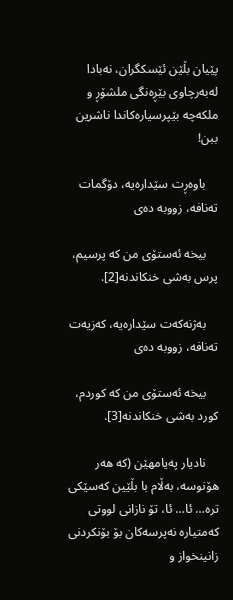پێیان بڵێن ئێسکگران، نەبادا لەبەرچاوی بێڕەنگی ملشۆڕ و ملکەچە بێپرسیارەکاندا ناشرین ببن!

    باوەڕت سێدارەیە، دۆگمات تەنافە، زووبە دەی

    بیخە ئەستۆی من کە پرسیم، پرس بەشی خنکاندنە[2].

    بەژنەکەت سێدارەیە، کەزیەت تەنافە، زووبە دەی

    بیخە ئەستۆی من کە کوردم، کورد بەشی خنکاندنە[3].

    نادیار پەیامهێن (کە هەر هۆنوسە، بەڵام با بڵێین کەسێکی ترە… ئا… ئا، تۆ نازانی لووتی کەمتیارە نەپرسەکان بۆ بۆنکردنی زانینخواز و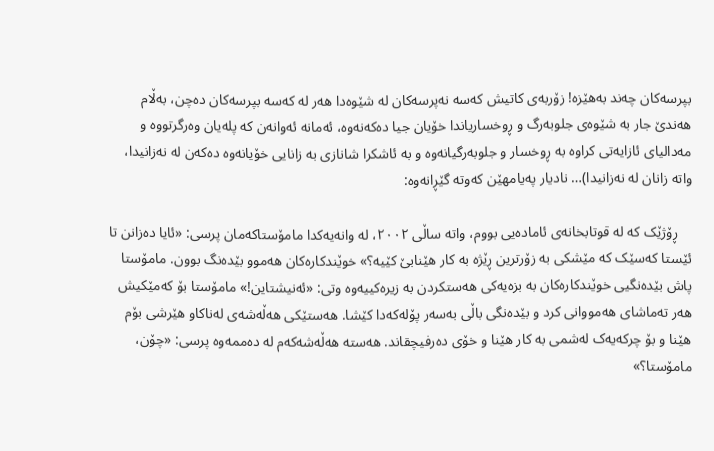بپرسەکان چەند بەهێزە! زۆربەی کاتیش کەسە نەپرسەکان لە شێوەدا هەر لە کەسە بپرسەکان دەچن، بەڵام هەندێ جار بە شێوەی جلوبەرگ و ڕوخساریاندا خۆیان جیا دەکەنەوە، ئەمانە ئەوانەن کە پلەیان وەرگرتووە و مەدالیای ئازایەتی کراوە بە ڕوخسار و جلوبەرگیانەوە و بە ئاشکرا شانازی بە زانایی خۆیانەوە دەکەن لە نەزانیدا، واتە زانان لە نەزانیدا)… نادیار پەیامهێن کەوتە گێڕانەوە:

    ڕۆژێک کە لە قوتابخانەی ئامادەیی بووم، واتە ساڵی ٢٠٠٢، لە وانەیەکدا مامۆستاکەمان پرسی: «ئایا دەزانن تا ئێستا کەسێک کە مێشکی بە زۆرترین ڕێژە بە کار هێنابێ کێیە؟» خوێندکارەکان هەموو بێدەنگ بوون. مامۆستا پاش بێدەنگیی خوێندکارەکان بە بزەیەکی هەستکردن بە زیرەکییەوە وتی: «ئەنیشتاین!» مامۆستا بۆ کەمێکیش هەر تەماشای هەمووانی کرد و بێدەنگی باڵی بەسەر پۆلەکەدا کێشا. هەستێکی هەڵەشەی لەناکاو هێرشی بۆم هێنا و بۆ چرکەیەک لەشمی بە کار هێنا و خۆی دەرفیچقاند. هەستە هەڵەشەکەم لە دەممەوە پرسی: «چۆن، مامۆستا؟»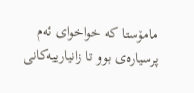مامۆستا کە خواخوای ئەم پرسیارەی بوو تا زانیارییەکانی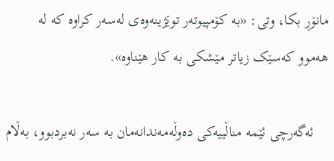مانۆڕ بکا، وتی: «بە کۆمپیوتەر توێژینەوەی لەسەر کراوە کە لە هەموو کەسێک زیاتر مێشکی بە کار هێناوە».

    ئەگەرچی ئێمە مناڵییەکی دەوڵەمەندانەمان بە سەر نەبردبوو، بەڵام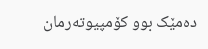دەمێک بوو کۆمپیوتەرمان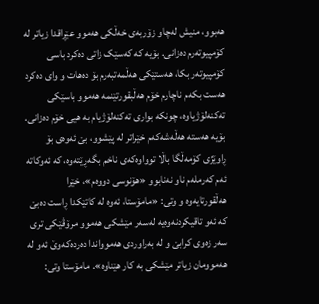هەبوو، منیش لەچاو زۆربەی خەڵکی هەموو عێڕاقدا زیاتر لە کۆمپیوتەرم دەزانی. بۆیە کە کەسێک زاتی دەکرد باسی کۆمپیوتەر بکا، هەستێکی هەڵمەتبەرم بۆ دەهات و وای دەکرد هەست بکەم ناچارم خۆم هەڵبقورتێنمە هەموو باسێکی تەکنەلۆژیاوە، چونکە بواری تەکنەلۆژیام بە هیی خۆم دەزانی. بۆیە هەستە هەڵەشەکەم خێراتر لە پێشوو، بێ ئەوەی بۆ ڕاوێژی کۆمەڵگا باڵا توواوەکەی ناخم بگەڕێتەوە، کە ئەوکاتە ئەم کەرملەم ناو نەنابوو «هۆنوسی دووەم»، خێرا هەڵقورتایەوە و وتی: «مامۆستا، ئەوە لە کاتێکدا ڕاست دەبێ کە ئەو تاقیکردنەوەیە لەسەر مێشکی هەموو مرۆڤێکی تری سەر زەوی کرابێ و لە بەراوردی هەموواندا دەردەکەوێ ئەو لە هەموومان زیاتر مێشکی بە کار هێناوە». مامۆستا وتی: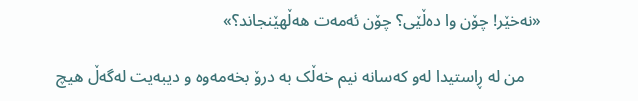«نەخێر! چۆن وا دەڵێی؟ چۆن ئەمەت هەڵهێنجاند؟»

    من لە ڕاستیدا لەو کەسانە نیم خەڵک بە درۆ بخەمەوە و دیبەیت لەگەڵ هیچ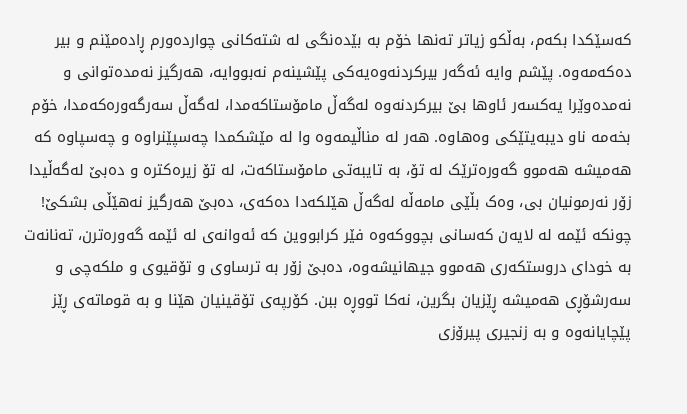کەسێکدا بکەم، بەڵکو زیاتر تەنها خۆم بە بێدەنگی لە شتەکانی چواردەورم ڕادەمێنم و بیر دەکەمەوە. پێشم وایە ئەگەر بیرکردنەوەیەکی پێشینەم نەبووایە، هەرگیز نەمدەتوانی و نەمدەوێرا یەکسەر ئاوها بێ بیرکردنەوە لەگەڵ مامۆستاکەمدا، لەگەڵ سەرگەورەکەمدا، خۆم بخەمە ناو دیبەیتێکی وەهاوە. هەر لە مناڵیمەوە وا لە مێشکمدا چەسپێنراوە و چەسپاوە کە هەمیشە هەموو گەورەترێک لە تۆ، بە تایبەتی مامۆستاکەت، لە تۆ زیرەکترە و دەبێ لەگەڵیدا زۆر نەرمونیان بی، وەک بڵێی مامەڵە لەگەڵ هێلکەدا دەکەی، دەبێ هەرگیز نەهێڵی بشکێ! چونکە ئێمە لە لایەن کەسانی بچووکەوە فێر کرابووین کە ئەوانەی لە ئێمە گەورەترن، تەنانەت بە خودای دروستکەری هەموو جیهانیشەوە، دەبێ زۆر بە ترساوی و تۆقیوی و ملکەچی و سەرشۆڕی هەمیشە ڕێزیان بگرین، نەکا تووڕە ببن. کۆرپەی تۆقینیان هێنا و بە قوماتەی ڕێز پێچایانەوە و بە زنجیری پیرۆزی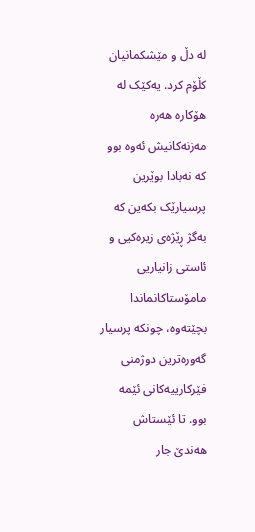لە دڵ و مێشکمانیان کڵۆم کرد. یەکێک لە هۆکارە هەرە مەزنەکانیش ئەوە بوو کە نەبادا بوێرین پرسیارێک بکەین کە بەگژ ڕێژەی زیرەکیی و ئاستی زانیاریی مامۆستاکانماندا بچێتەوە، چونکە پرسیار گەورەترین دوژمنی فێرکارییەکانی ئێمە بوو. تا ئێستاش هەندێ جار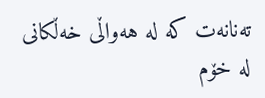تەنانەت کە لە هەواڵی خەڵکانی لە خۆم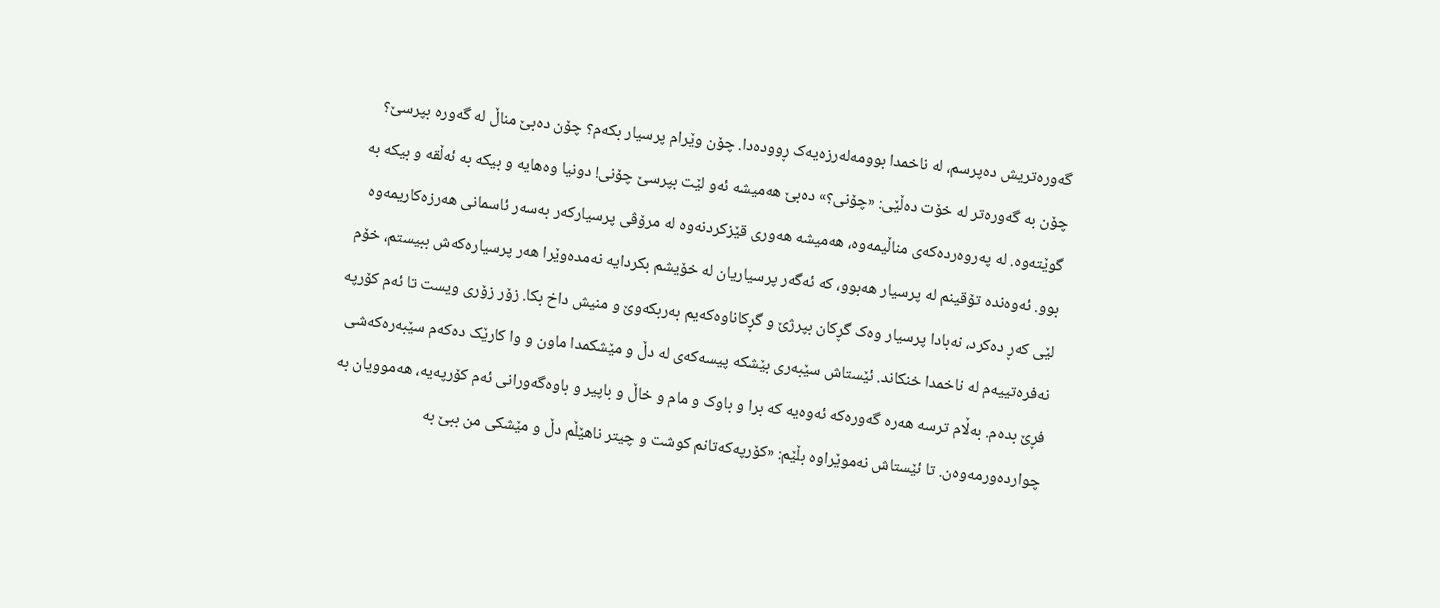گەورەتریش دەپرسم، لە ناخمدا بوومەلەرزەیەک ڕوودەدا. چۆن وێرام پرسیار بکەم؟ چۆن دەبێ مناڵ لە گەورە بپرسێ؟ چۆن بە گەورەتر لە خۆت دەڵێی: «چۆنی؟» دەبێ هەمیشە ئەو لێت بپرسێ چۆنی! دونیا وەهایە و بیکە بە ئەڵقە و بیکە بە گوێتەوە. لە پەروەردەکەی مناڵیمەوە، هەمیشە هەوری قێزکردنەوە لە مرۆڤی پرسیارکەر بەسەر ئاسمانی هەرزەکاریمەوە بوو. ئەوەندە تۆقینم لە پرسیار هەبوو، کە ئەگەر پرسیاریان لە خۆیشم بکردایە نەمدەوێرا هەر پرسیارەکەش ببیستم، خۆم لێی کەڕ دەکرد، نەبادا پرسیار وەک گڕکان بپرژێ و گڕکاناوەکەیم بەربکەوێ و منیش داخ بکا. زۆر زۆری ویست تا ئەم کۆرپە نەفرەتییەم لە ناخمدا خنکاند. ئێستاش سێبەری بێشکە پیسەکەی لە دڵ و مێشکمدا ماون و وا کارێک دەکەم سێبەرەکەشی فڕێ بدەم. بەڵام ترسە هەرە گەورەکە ئەوەیە کە برا و باوک و مام و خاڵ و باپیر و باوەگەورانی ئەم کۆرپەیە، هەموویان بە چواردەورمەوەن. تا ئێستاش نەموێراوە بڵێم: «کۆرپەکەتانم کوشت و چیتر ناهێڵم دڵ و مێشکی من ببێ بە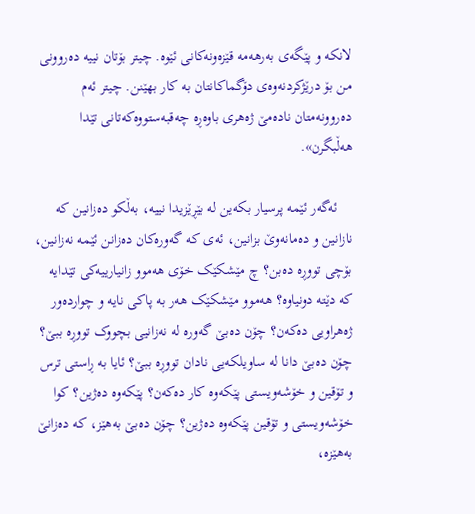لانکە و پێگەی بەرهەمە قێزەونەکانی ئێوە. چیتر بۆتان نییە دەروونی من بۆ درێژکردنەوەی دۆگماکانتان بە کار بهێنن. چیتر ئەم دەروونەمتان نادەمێ ژەهری باوەڕە چەقبەستووەکەتانی تێدا هەڵبگرن».

    ئەگەر ئێمە پرسیار بکەین لە بێڕێزیدا نییە، بەڵکو دەزانین کە نازانین و دەمانەوێ بزانین، ئەی کە گەورەکان دەزانن ئێمە نەزانین، بۆچی تووڕە دەبن؟ چ مێشکێک خۆی هەموو زانیارییەکی تێدایە کە دێتە دونیاوە؟ هەموو مێشکێک هەر بە پاکی نایە و چواردەور ژەهراویی دەکەن؟ چۆن دەبێ گەورە لە نەزانیی بچووک تووڕە ببێ؟ چۆن دەبێ دانا لە ساویلکەیی نادان تووڕە ببێ؟ ئایا بە ڕاستی ترس و تۆقین و خۆشەویستی پێکەوە کار دەکەن؟ پێکەوە دەژین؟ کوا خۆشەویستی و تۆقین پێکەوە دەژین؟ چۆن دەبێ بەهێز، کە دەزانێ بەهێزە،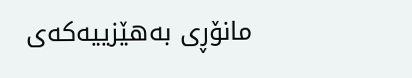مانۆڕی بەهێزییەکەی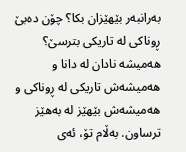بەرانبەر بێهێزان بکا؟ چۆن دەبێ ڕوناکی لە تاریکی بترسێ؟ هەمیشە نادان لە دانا و هەمیشەش تاریکی لە ڕوناکی و هەمیشەش بێهێز لە بەهێز ترساون. بەڵام تۆ، ئەی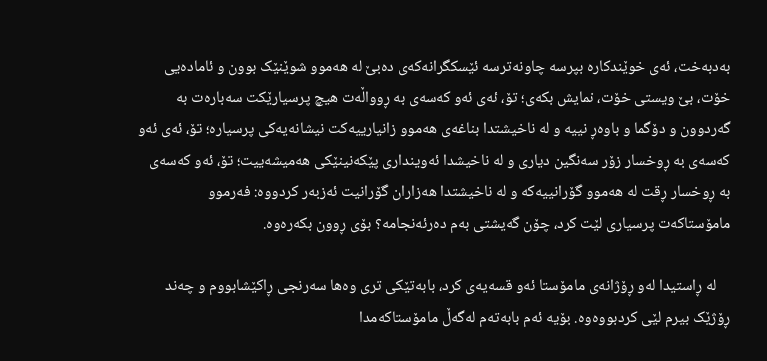بەدبەخت، ئەی خوێندکارە بپرسە چاونەترسە ئێسکگرانەکەی دەبێ لە هەموو شوێنێک بوون و ئامادەیی خۆت، بێ ویستی خۆت، نمایش بکەی؛ تۆ، ئەی ئەو کەسەی بە ڕوواڵەت هیچ پرسیارێکت سەبارەت بە گەردوون و دۆگما و باوەڕ نییە و لە ناخیشتدا بناغەی هەموو زانیارییەکت نیشانەیەکی پرسیارە؛ تۆ، ئەی ئەو کەسەی بە ڕوخسار زۆر سەنگین دیاری و لە ناخیشدا ئەوینداری پێکەنینێکی هەمیشەییت؛ تۆ، ئەو کەسەی بە ڕوخسار ڕقت لە هەموو گۆرانییەکە و لە ناخیشتدا هەزاران گۆرانیت ئەزبەر کردووە: فەرموو مامۆستاکەت پرسیاری لێت کرد، چۆن گەیشتی بەم دەرئەنجامە؟ بۆی ڕوون بکەرەوە.

    لە ڕاستیدا لەو ڕۆژانەی مامۆستا ئەو قسەیەی کرد، بابەتێکی تری وەها سەرنجی ڕاکێشابووم و چەند ڕۆژێک بیرم لێی کردبووەوە. بۆیە ئەم بابەتەم لەگەڵ مامۆستاکەمدا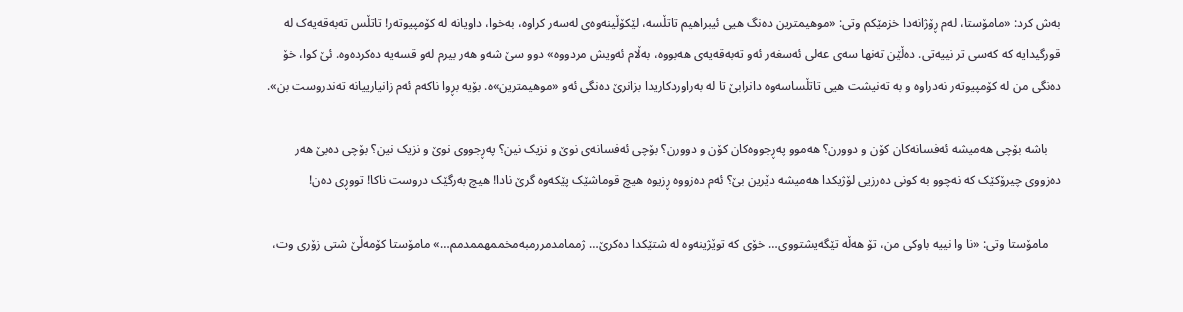بەش کرد: «مامۆستا، لەم ڕۆژانەدا خزمێکم وتی: «موهیمترین دەنگ هیی ئیبراهیم تاتڵسە، لێکۆڵینەوەی لەسەر کراوە، بەخوا، داویانە لە کۆمپیوتەر! تاتڵس تەبەقەیەک لە قورگیدایە کە کەسی تر نییەتی. دەڵێن تەنها سەی عەلی ئەسغەر ئەو تەبەقەیەی هەبووە، بەڵام ئەویش مردووە» دوو سێ شەو هەر بیرم لەو قسەیە دەکردەوە. ئێ کوا، خۆ دەنگی من لە کۆمپیوتەر نەدراوە و بە تەنیشت هیی تاتڵساسەوە دانرابێ تا لە بەراوردکاریدا بزانرێ دەنگی ئەو «موهیمترین»ە. بۆیە بڕوا ناکەم ئەم زانیارییانە تەندروست بن».

    باشە بۆچی هەمیشە ئەفسانەکان کۆن و دوورن؟ هەموو پەڕجووەکان کۆن و دوورن؟ بۆچی ئەفسانەی نوێ و نزیک نین؟ پەڕجووی نوێ و نزیک نین؟ بۆچی دەبێ هەر دەزووی چیرۆکێک کە نەچوو بە کونی دەرزیی لۆژیکدا هەمیشە دێرین بێ؟ ئەم دەزووە ڕزیوە هیچ قوماشێک پێکەوە گرێ نادا! هیچ بەرگێک دروست ناکا! تووڕی دەن!

    مامۆستا وتی: «نا وا نییە باوکی من، تۆ هەڵە تێگەیشتووی… خۆی کە توێژینەوە لە شتێکدا دەکرێ… ژممامدمررمبەمخممهممدمم…» مامۆستا کۆمەڵێ شتی زۆری وت،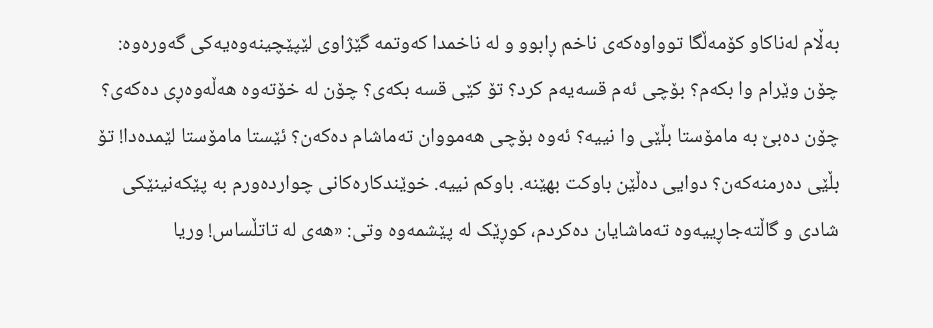بەڵام لەناکاو کۆمەڵگا توواوەکەی ناخم ڕابوو و لە ناخمدا کەوتمە گێژاوی لێپێچینەوەیەکی گەورەوە: چۆن وێرام وا بکەم؟ بۆچی ئەم قسەیەم کرد؟ تۆ کێی قسە بکەی؟ چۆن لە خۆتەوە هەڵەوەڕی دەکەی؟ چۆن دەبێ بە مامۆستا بڵێی وا نییە؟ ئەوە بۆچی هەمووان تەماشام دەکەن؟ ئێستا مامۆستا لێمدەدا! تۆ بڵێی دەرمنەکەن؟ دوایی دەڵێن باوکت بهێنە. باوکم نییە. خوێندکارەکانی چواردەورم بە پێکەنینێکی شادی و گاڵتەجاڕییەوە تەماشایان دەکردم، کوڕێک لە پێشمەوە وتی: «هەی لە تاتڵساس! وریا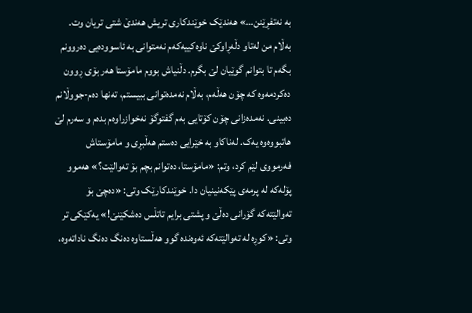بە نەتفڕێنن…» هەندێک خوێندکاری تریش هەندێ شتی تریان وت. بەڵام من لەتاو دڵەڕاوکێ ناوەکییەکەم نەمتوانی بە ئاسوودەیی دەروونم بگەم تا بتوانم گوێیان لێ بگرم. دڵنیاش بووم مامۆستا هەر بۆی ڕوون دەکردمەوە کە چۆن هەڵەم، بەڵام نەمدەتوانی ببیستم، تەنها دەم-جووڵانم دەبینی. نەمدەزانی چۆن کۆتایی بەم گفتوگۆ نەخوازراوەم بدەم و سەرم لێ هاتبووەوە یەک. لەناکاو بە خێرایی دەستم هەڵبڕی و مامۆستاش فەرمووی لێم کرد، وتم: «مامۆستا، دەتوانم بچم بۆ تەوالێت؟» هەموو پۆلەکە لە پرمەی پێکەنینیان دا. خوێندکارێک وتی: «دەچێ بۆ تەوالێتەکە گۆرانی دەڵێ و پشتی برایم تاتڵس دەشکێنێ!» یەکێکی تر وتی: «کوڕە لە تەوالێتەکە ئەوەندە گوو هەڵستاوە دەنگ دەنگ ناداتەوە،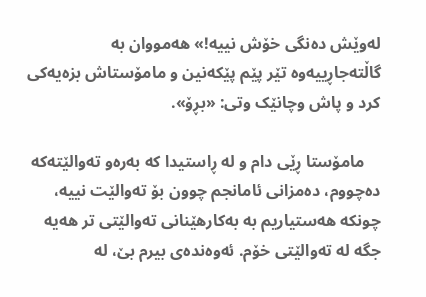لەوێش دەنگی خۆش نییە!» هەمووان بە گاڵتەجاڕییەوە تێر پێم پێکەنین و مامۆستاش بزەیەکی کرد و پاش وچانێک وتی: «بڕۆ».

    مامۆستا ڕێی دام و لە ڕاستیدا کە بەرەو تەوالێتەکە دەچووم، دەمزانی ئامانجم چوون بۆ تەوالێت نییە، چونکە هەستیاریم بە بەکارهێنانی تەوالێتی تر هەیە جگە لە تەوالێتی خۆم. ئەوەندەی بیرم بێ، لە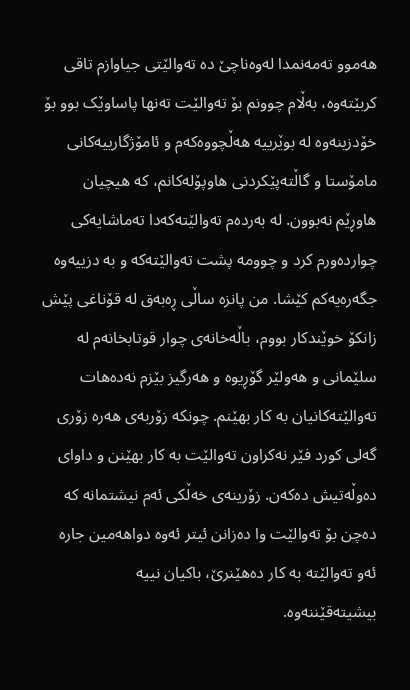هەموو تەمەنمدا لەوەناچێ دە تەوالێتی جیاوازم تاقی کربێتەوە، بەڵام چوونم بۆ تەوالێت تەنها پاساوێک بوو بۆ خۆدزینەوە لە بوێرییە هەڵچووەکەم و ئامۆژگارییەکانی مامۆستا و گاڵتەپێکردنی هاوپۆلەکانم، کە هیچیان هاوڕێم نەبوون. لە بەردەم تەوالێتەکەدا تەماشایەکی چواردەورم کرد و چوومە پشت تەوالێتەکە و بە دزییەوە جگەرەیەکم کێشا. من پانزە ساڵی ڕەبەق لە قۆناغی پێش زانکۆ خوێندکار بووم، باڵەخانەی چوار قوتابخانەم لە سلێمانی و هەولێر گۆڕیوە و هەرگیز بێزم نەدەهات تەوالێتەکانیان بە کار بهێنم. چونکە زۆربەی هەرە زۆری گەلی کورد فێر نەکراون تەوالێت بە کار بهێنن و داوای دەوڵەتیش دەکەن. زۆرینەی خەڵکی ئەم نیشتمانە کە دەچن بۆ تەوالێت وا دەزانن ئیتر ئەوە دواهەمین جارە ئەو تەوالێتە بە کار دەهێنرێ، باکیان نییە بیشیتەقێننەوە.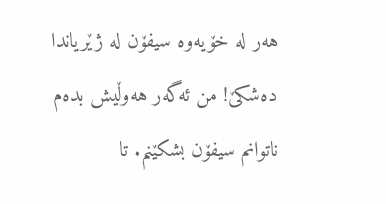هەر لە خۆیەوە سیفۆن لە ژێریاندا دەشکێ! من ئەگەر هەوڵیش بدەم ناتوانم سیفۆن بشکێنم. تا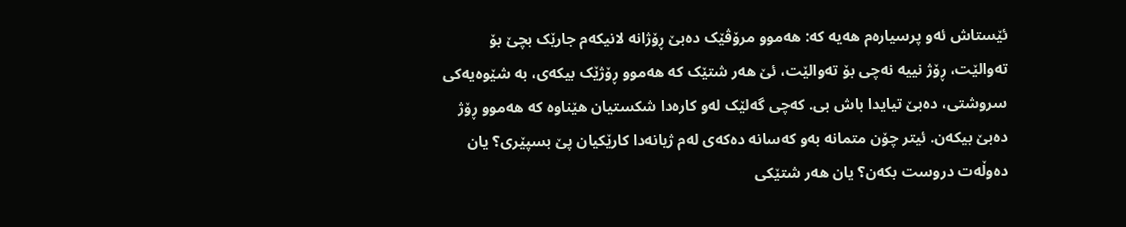ئێستاش ئەو پرسیارەم هەیە کە: هەموو مرۆڤێک دەبێ ڕۆژانە لانیکەم جارێک بچێ بۆ تەوالێت، ڕۆژ نییە نەچی بۆ تەوالێت، ئێ هەر شتێک کە هەموو ڕۆژێک بیکەی، بە شێوەیەکی سروشتی، دەبێ تیایدا باش بی. کەچی گەلێک لەو کارەدا شکستیان هێناوە کە هەموو ڕۆژ دەبێ بیکەن. ئیتر چۆن متمانە بەو کەسانە دەکەی لەم ژیانەدا کارێکیان پێ بسپێری؟ یان دەوڵەت دروست بکەن؟ یان هەر شتێکی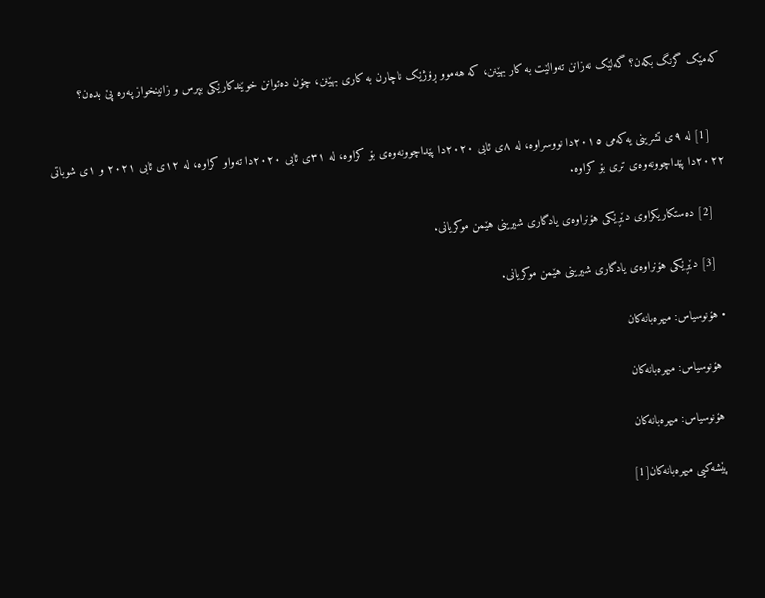کەمێک گرنگ بکەن؟ گەلێک نەزانن تەوالێت بە کار بهێنن، کە هەموو ڕۆژێک ناچارن بە کاری بهێنن، چۆن دەتوانن خوێندکارێکی بپرس و زانینخواز پەرە پێ بدەن؟


    [1] لە ٩ی تشرینی یەکەمی ٢٠١٥دا نووسراوە، لە ٨ی ئابی ٢٠٢٠دا پێداچوونەوەی بۆ کراوە، لە ٣١ی ئابی ٢٠٢٠دا تەواو کراوە، لە ١٢ی ئابی ٢٠٢١ و ١ی شوباتی ٢٠٢٢دا پێداچوونەوەی تری بۆ کراوە.

    [2] دەستکاریکراوی دێڕێکی هۆنراوەی یادگاری شیرینی هێمن موکریانی.

    [3] دێڕێکی هۆنراوەی یادگاری شیرینی هێمن موکریانی.

  • هۆنوسیاس: میهرەبانەکان

    هۆنوسیاس: میهرەبانەکان

    هۆنوسیاس: میهرەبانەکان

    پێشەکیی میهرەبانەکان[1]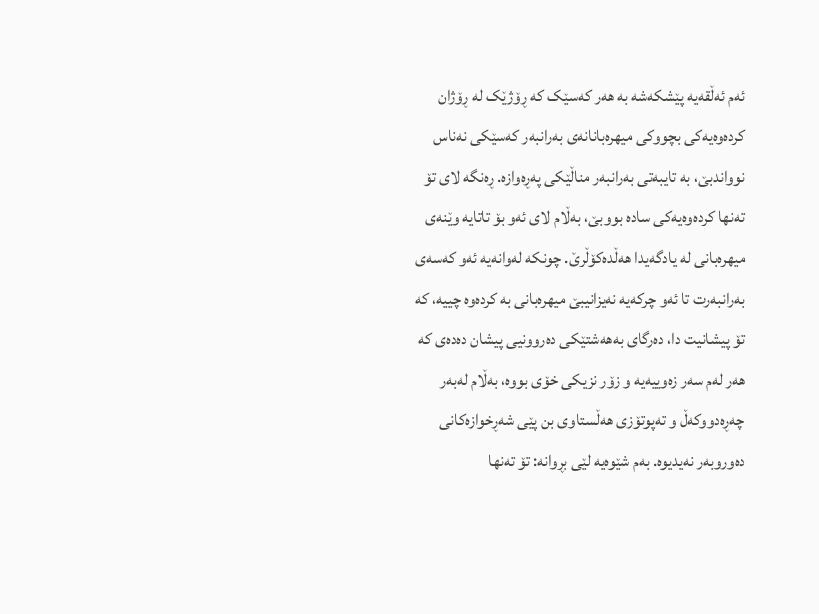ئەم ئەڵقەیە پێشکەشە بە هەر کەسێک کە ڕۆژێک لە ڕۆژان کردەوەیەکی بچووکی میهرەبانانەی بەرانبەر کەسێکی نەناس نوواندبێ، بە تایبەتی بەرانبەر مناڵێکی پەڕەوازە. ڕەنگە لای تۆ تەنها کردەوەیەکی سادە بووبێ، بەڵام لای ئەو بۆ تاتایە وێنەی میهرەبانی لە یادگەیدا هەڵدەکۆڵرێ. چونکە لەوانەیە ئەو کەسەی بەرانبەرت تا ئەو چرکەیە نەیزانیبێ میهرەبانی بە کردەوە چییە، کە تۆ پیشانیت دا، دەرگای بەهەشتێکی دەروونیی پیشان دەدەی کە هەر لەم سەر زەوییەیە و زۆر نزیکی خۆی بووە، بەڵام لەبەر چەڕەدووکەڵ و تەپوتۆزی هەڵستاوی بن پێی شەڕخوازەکانی دەوروبەر نەیدیوە. بەم شێوەیە لێی بڕوانە: تۆ تەنها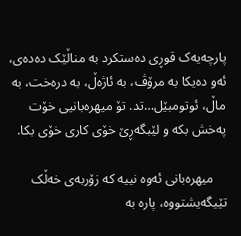پارچەیەک قوڕی دەستکرد بە مناڵێک دەدەی، ئەو دەیکا بە مرۆڤ، بە ئاژەڵ، بە درەخت، بە ماڵ، ئوتومبێل…تد. تۆ میهرەبانیی خۆت پەخش بکە و لێبگەڕێ خۆی کاری خۆی بکا.

    میهرەبانی ئەوە نییە کە زۆربەی خەڵک تێیگەیشتووە، پارە بە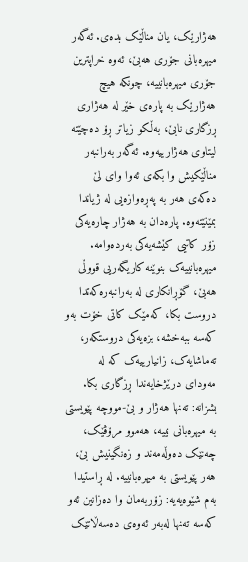هەژارێک، یان مناڵێک بدەی. ئەگەر میهرەبانی جۆری هەبێ، ئەوە خراپترین جۆری میهرەبانییە، چونکە هیچ هەژارێک بە پارەی خێر لە هەژاری ڕزگاری نابێ، بەڵکو زیاتر ڕۆ دەچێتە لیتاوی هەژارییەوە. ئەگەر بەرانبەر مناڵێکیش وا بکەی ئەوا وای لێ دەکەی هەر بە پەڕەوازەیی لە ژیاندا بمێنێتەوە. پارەدان بە هەژار چارەیەکی زۆر کاتیی کێشەیەکی بەردەوامە. میهرەبانییەک بنوێنە کاریگەریی قووڵی هەبێ، گۆڕانکاری لە بەرانبەرەکەتدا دروست بکا، کەمێک کاتی خۆت بەو کەسە ببەخشە، بزەیەکی دروستکەر، تەماشایەک، زانیارییەک کە لە مەودای درێژخایەندا ڕزگاری بکا. بشزانە: تەنها هەژار و بێ-مووچە پێویستی بە میهرەبانی نییە، هەموو مرۆڤێک، چەنێک دەوڵەمەند و زەنگینیش بێ، هەر پێویستی بە میهرەبانییە. لە ڕاستیدا بەم شێوەیەیە: زۆربەمان وا دەزانین ئەو کەسە تەنها لەبەر ئەوەی دەسەڵاتێک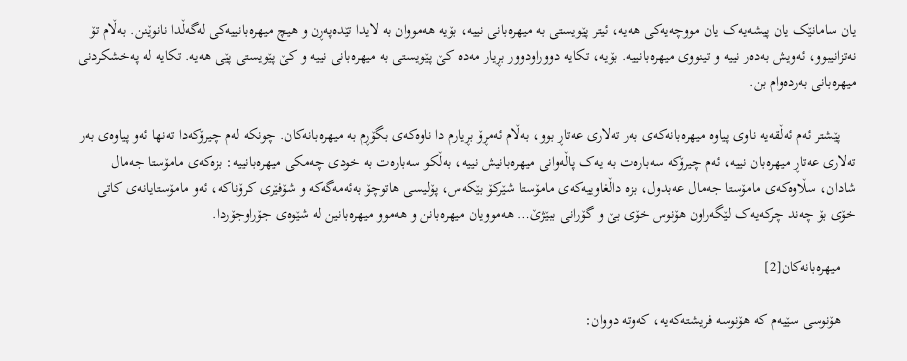یان سامانێک یان پیشەیەک یان مووچەیەکی هەیە، ئیتر پێویستی بە میهرەبانی نییە، بۆیە هەمووان بە لایدا تێدەپەڕن و هیچ میهرەبانییەکی لەگەڵدا نانوێنن. بەڵام تۆ نەتزانیبوو، ئەویش بەدەر نییە و تینووی میهرەبانییە. بۆیە، تکایە دووراودوور بڕیار مەدە کێ پێویستی بە میهرەبانی نییە و کێ پێویستی پێی هەیە. تکایە لە پەخشکردنی میهرەبانی بەردەوام بن.

    پێشتر ئەم ئەڵقەیە ناوی پیاوە میهرەبانەکەی بەر تەلاری عەتاڕ بوو، بەڵام ئەمڕۆ بڕیارم دا ناوەکەی بگۆڕم بە میهرەبانەکان. چونکە لەم چیرۆکەدا تەنها ئەو پیاوەی بەر تەلاری عەتاڕ میهرەبان نییە، ئەم چیرۆکە سەبارەت بە یەک پاڵەوانی میهرەبانیش نییە، بەڵکو سەبارەت بە خودی چەمکی میهرەبانییە: بزەکەی مامۆستا جەمال شادان، سڵاوەکەی مامۆستا جەمال عەبدول، بزە داڵغاوییەکەی مامۆستا شێرکۆ بێکەس، پۆلیسی هاتوچۆ بەئەمەگەکە و شۆفێری کرۆناکە، ئەو مامۆستایانەی کاتی خۆی بۆ چەند چرکەیەک لێگەراون هۆنوس خۆی بێ و گۆرانی ببێژێ… هەموویان میهرەبانن و هەموو میهرەبانین لە شێوەی جۆراوجۆردا.

    میهرەبانەکان[2]

    هۆنوسی سێیەم کە هۆنوسە فریشتەکەیە، کەوتە دووان: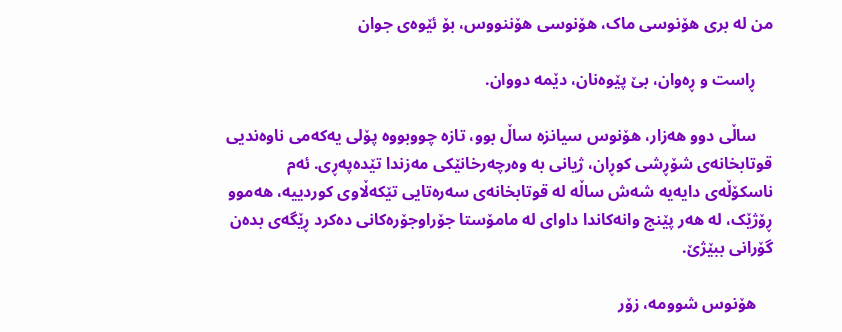من لە بری هۆنوسی ماک، هۆنوسی هۆننووس، بۆ ئێوەی جوان

    ڕاست و ڕەوان، بێ پێوەنان، دێمە دووان.

    ساڵی دوو هەزار، هۆنوس سیانزە ساڵ بوو، تازە چووبووە پۆلی یەکەمی ناوەندیی قوتابخانەی شۆڕشی کوڕان، ژیانی بە وەرچەرخانێکی مەزندا تێدەپەڕی. ئەم ناسکۆڵەی دایەیە شەش ساڵە لە قوتابخانەی سەرەتایی تێکەڵاوی کوردییە، هەموو ڕۆژێک، لە هەر پێنج وانەکاندا داوای لە مامۆستا جۆراوجۆرەکانی دەکرد ڕێگەی بدەن گۆرانی ببێژێ.

    هۆنوس شوومە، زۆر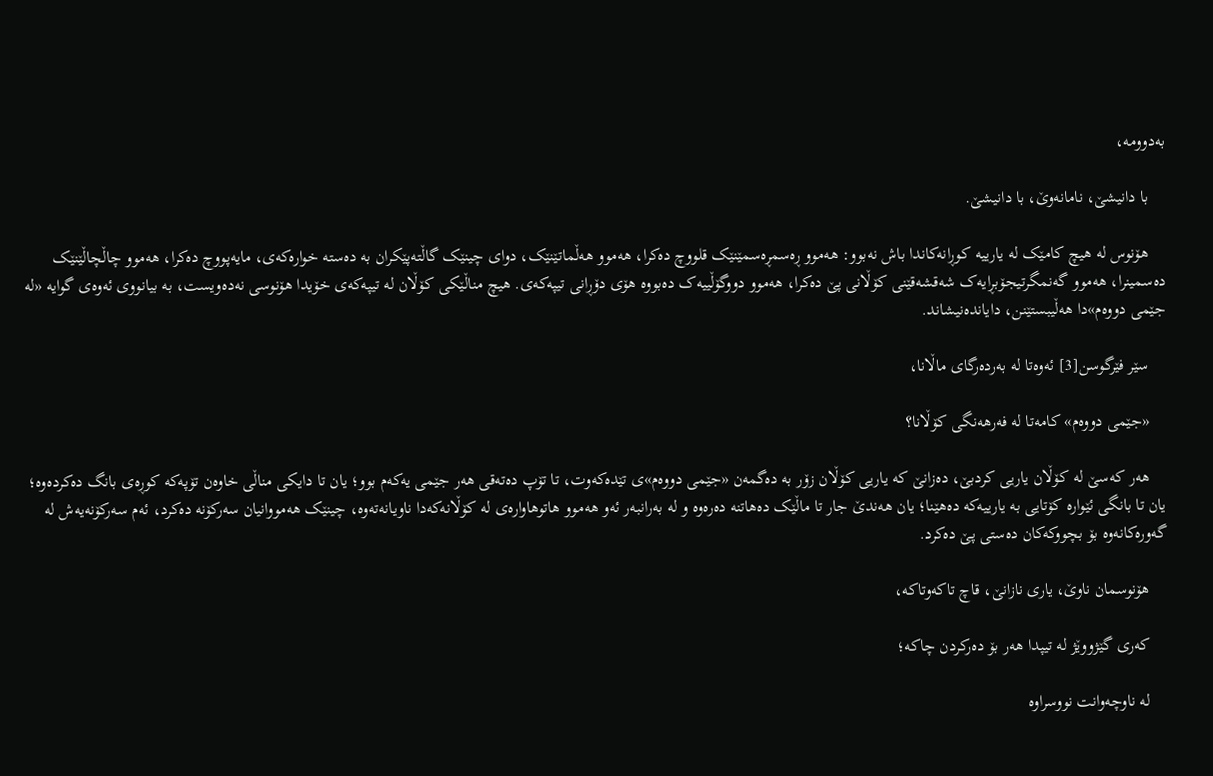بەدوومە،

    با دانیشێ، نامانەوێ، با دانیشێ.

    هۆنوس لە هیچ کامێک لە یارییە کوڕانەکاندا باش نەبوو: هەموو ڕەسمڕەسمێنێک قلووچ دەکرا، هەموو هەڵماتێنێک، دوای چینێک گاڵتەپێکران بە دەستە خوارەکەی، مایەپووچ دەکرا، هەموو چاڵچاڵێنێک دەسمینرا، هەموو گەنمگرتیجۆبڕایەک شەقشەقێنی کۆڵانی پێ دەکرا، هەموو دووگۆڵییەک دەبووە هۆی دۆڕانی تیپەکەی. هیچ مناڵێکی کۆڵان لە تیپەکەی خۆیدا هۆنوسی نەدەویست، بە بیانووی ئەوەی گوایە «لە جێمی دووەم»دا هەڵیبستێنن، دایاندەنیشاند.

    سێر فێرگوسن[3] ئەوەتا لە بەردەرگای ماڵانا،

    «جێمی دووەم» کامەتا لە فەرهەنگی کۆڵانا؟

    هەر کەسێ لە کۆڵان یاریی کردبێ، دەزانێ کە یاریی کۆڵان زۆر بە دەگمەن «جێمی دووەم»ی تێدەکەوت، تا تۆپ دەتەقی هەر جێمی یەکەم بوو؛ یان تا دایکی مناڵی خاوەن تۆپەکە کوڕەی بانگ دەکردەوە؛ یان تا بانگی ئێوارە کۆتایی بە یارییەکە دەهێنا؛ یان هەندێ جار تا ماڵێک دەهاتنە دەرەوە و لە بەرانبەر ئەو هەموو هاتوهاوارەی لە کۆڵانەکەدا ناویانەتەوە، چینێک هەمووانیان سەرکۆنە دەکرد، ئەم سەرکۆنەیەش لە گەورەکانەوە بۆ بچووکەکان دەستی پێ دەکرد.

    هۆنوسمان ناوێ، یاری نازانێ، قاچ تاکەوتاکە،

    کەری گێژووێژ لە تیپدا هەر بۆ دەرکردن چاکە؛

    لە ناوچەوانت نووسراوە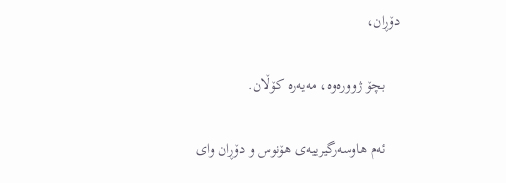دۆڕان،

    بچۆ ژوورەوە، مەیەرە کۆڵان.

    ئەم هاوسەرگیرییەی هۆنوس و دۆڕان وای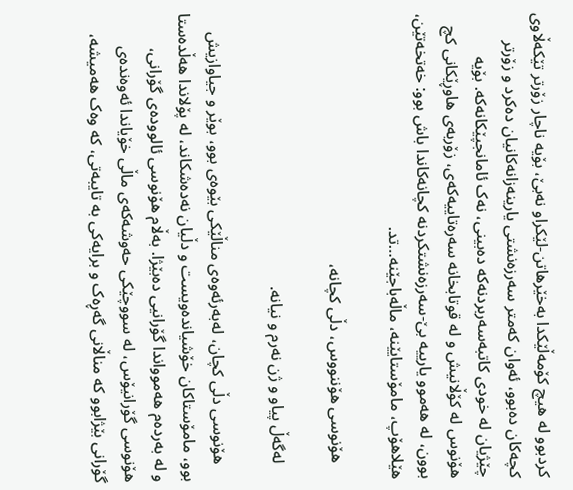کردبوو لە هیچ کۆمەڵێکدا بەخێرهاتن-لێکراو نەبێ، بۆیە ناچار زۆرتر تێکەڵاوی کچەکان دەبوو، ئەوان کەمتر سەرزەنشتی یارینەزانەکانیان دەکرد و زۆرتر چێژیان لە خودی کاتبەسەربردنەکە دەبینی، نەک ئامانجپێکانەکە. بۆیە هۆنوس لە کۆڵانیش و لە قوتابخانە سەرەتاییەکەی، زۆربەی هاوڕێکانی کچ بوون، لە هەموو یارییە بێ-سەرزەنشتکردنە کچانەکاندا باش بوو: خەتخەتێن، هێلاهۆپ، مامۆستایێنە، ماڵەباجێنە…تد.

    هۆنوسی هۆننووس، دڵی کچانە،

    لەگەڵ پیاو و ژن نەرم و نیانە.

    هۆنوسی دڵی کچان، لەبەرئەوەی مناڵێکی بێوەی بوو، بوێر و جیاوازیش بوو، مامۆستاکان خۆشیاندەویست و دڵیان نەدەشکاند، لە پۆلاندا هەڵدەستا و لە بەردەم هەموواندا گۆرانیی دەبێژا. بەڵام هۆنوسی ئالوودەی گۆرانی، هۆنوسی گۆرانیۆس، لە سووچێکی حەوشەکەی ماڵی خۆیاندا ئەوەندەی گۆرانی بێژابوو کە مناڵانی گەڕەک و برایەکی بە تایبەتی، کە وەک هەمیشە،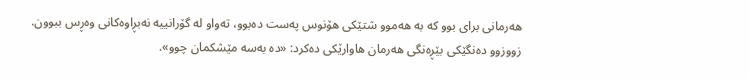هەرمانی برای بوو کە بە هەموو شتێکی هۆنوس پەست دەبوو، تەواو لە گۆرانییە نەبڕاوەکانی وەڕس ببوون. زووزوو دەنگێکی بێڕەنگی هەرمان هاوارێکی دەکرد: «دە بەسە مێشکمان چوو».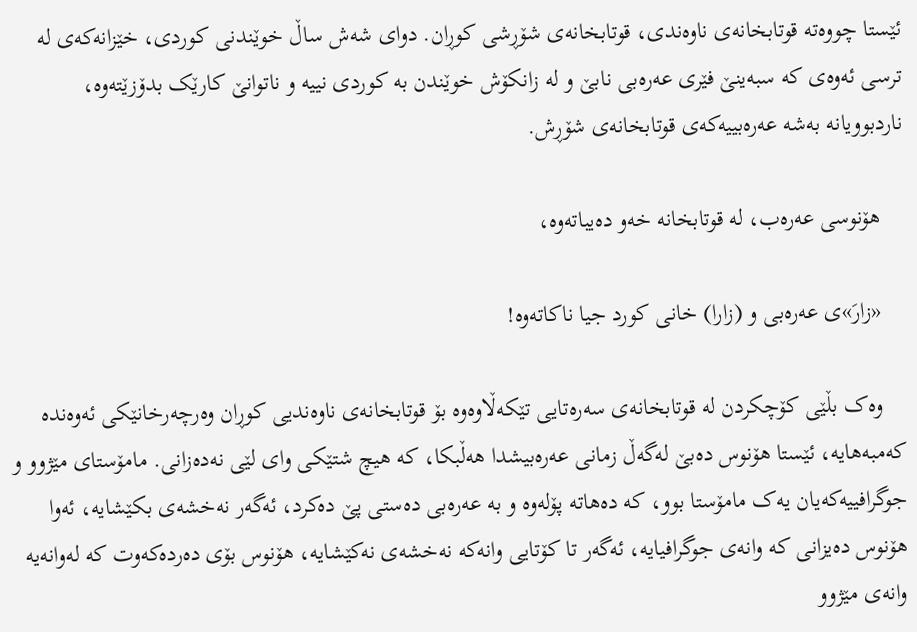ئێستا چووەتە قوتابخانەی ناوەندی، قوتابخانەی شۆڕشی کوڕان. دوای شەش ساڵ خوێندنی کوردی، خێزانەکەی لە ترسی ئەوەی کە سبەینێ فێری عەرەبی نابێ و لە زانکۆش خوێندن بە کوردی نییە و ناتوانێ کارێک بدۆزێتەوە، ناردبوویانە بەشە عەرەبییەکەی قوتابخانەی شۆڕش.

    هۆنوسی عەرەب، لە قوتابخانە خەو دەیباتەوە،

    «زارَ»ی عەرەبی و (زارا) خانی کورد جیا ناکاتەوە!

    وەک بڵێی کۆچکردن لە قوتابخانەی سەرەتایی تێکەڵاوەوە بۆ قوتابخانەی ناوەندیی کوڕان وەرچەرخانێکی ئەوەندە کەمبەهایە، ئێستا هۆنوس دەبێ لەگەڵ زمانی عەرەبیشدا هەڵبکا، کە هیچ شتێکی وای لێی نەدەزانی. مامۆستای مێژوو و جوگرافییەکەیان یەک مامۆستا بوو، کە دەهاتە پۆلەوە و بە عەرەبی دەستی پێ دەکرد، ئەگەر نەخشەی بکێشایە، ئەوا هۆنوس دەیزانی کە وانەی جوگرافیایە، ئەگەر تا کۆتایی وانەکە نەخشەی نەکێشایە، هۆنوس بۆی دەردەکەوت کە لەوانەیە وانەی مێژوو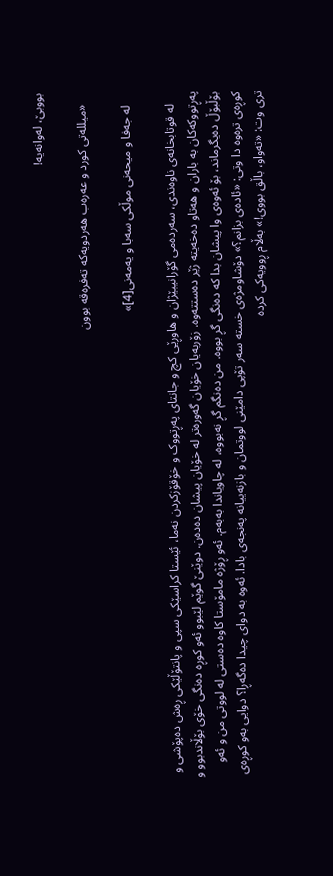بووبێ، لەوانەیە!

    «میللەتی کورد و عەرەب هەردویەکە تەفرەقە بوون

    لە جەفا و میحەنی موڵکی سەبا و یەمەنی[4]»

    لە قوتابخانەی ناوەندی، سەردەمی گۆرانیبێژان و ھاوڕێی کچ و جانتای پەڕتووک و خۆقۆزکردن نەما، ئێستا کراسێکی سپی و پانتۆڵێکی ڕەش دەپۆشی و پەڕتووکەکان بە باران و ھەتاو دەخەیتە ژێر دەستتەوە. زۆربەیان خۆیان گەورەتر لە خۆیان پیشان دەدەن. دوێنێ گوێم لێبوو ئەو کوڕە دەنگی خۆی بۆڵاندبوو و بۆڵبۆڵ دەیگرماند، بۆ ئەوەی وا پیشان بدا کە دەنگی گڕ بووە. من دەنگم گڕ نەبووە، لە چاویاندا بەبەم. ئەو ڕۆژە مامۆستا کاوە دەستی لە لووتی من و ئەو کوڕەی ترەوە دا وتی: «ئادەی بزانم؟» دۆشاومژەی خستە سەر تۆپی دامێنی لووتمان و بازنەییانە پەنجەی بادا. ئەوە بە دوای چیدا دەگەڕا؟ دوایی بەو کوڕەی تری وت: «تەواو، باڵق بووی!» بەڵام ڕوویەکی کردە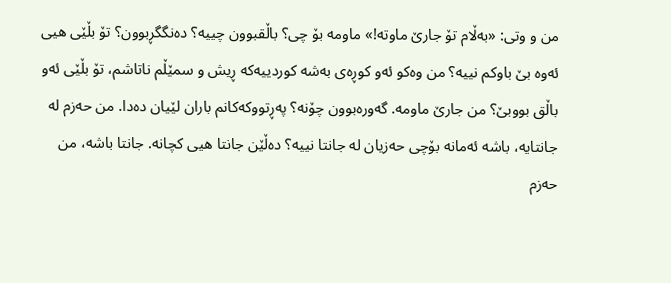من و وتی: «بەڵام تۆ جارێ ماوتە!» ماومە بۆ چی؟ باڵقبوون چییە؟ دەنگگڕبوون؟ تۆ بڵێی هیی ئەوە بێ باوکم نییە؟ من وەکو ئەو کوڕەی بەشە کوردییەکە ڕیش و سمێڵم ناتاشم، تۆ بڵێی ئەو باڵق بووبێ؟ من جارێ ماومە. گەورەبوون چۆنە؟ پەڕتووکەکانم باران لێیان دەدا. من حەزم لە جانتایە، باشە ئەمانە بۆچی حەزیان لە جانتا نییە؟ دەڵێن جانتا هیی کچانە. جانتا باشە، من حەزم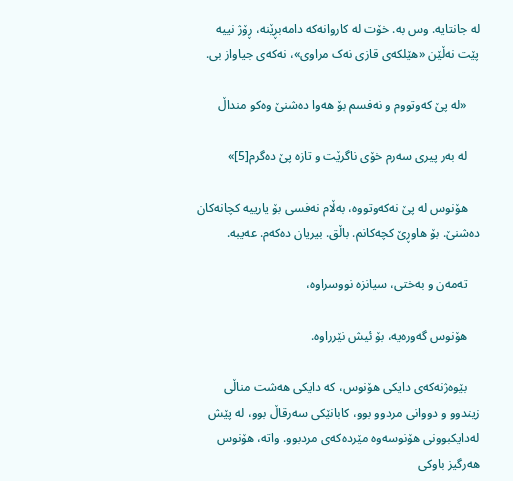لە جانتایە. وس بە. خۆت لە کاروانەکە دامەبڕێنە، ڕۆژ نییە پێت نەڵێن «ھێلکەی قازی نەک مراوی»، نەکەی جیاواز بی.

    «لە پێ کەوتووم و نەفسم بۆ ھەوا دەشنێ وەکو منداڵ

    لە بەر پیری سەرم خۆی ناگرێت و تازە پێ دەگرم[5]»

    هۆنوس لە پێ نەکەوتووە، بەڵام نەفسی بۆ یارییە کچانەکان دەشنێ. بۆ هاوڕێ کچەکانم. باڵق. بیریان دەکەم. عەیبە.

    تەمەن و بەختی، سیانزە نووسراوە،

    هۆنوس گەورەیە، بۆ ئیش نێرراوە.

    بێوەژنەکەی دایکی هۆنوس، کە دایکی هەشت مناڵی زیندوو و دووانی مردوو بوو، کابانێکی سەرقاڵ بوو، لە پێش لەدایکبوونی هۆنوسەوە مێردەکەی مردبوو. واتە، هۆنوس هەرگیز باوکی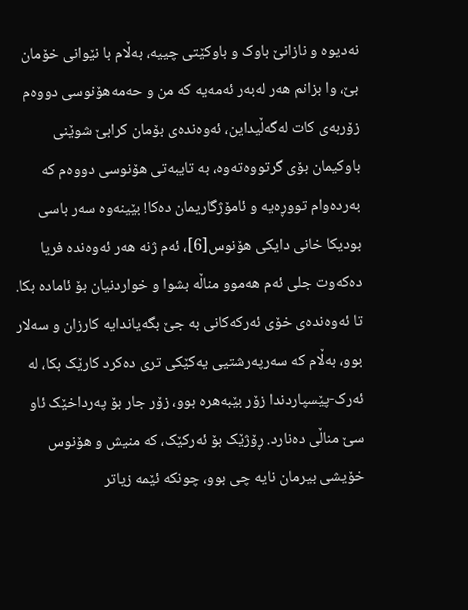نەدیوە و نازانێ باوک و باوکێتی چییە، بەڵام با نێوانی خۆمان بێ، وا بزانم هەر لەبەر ئەمەیە کە من و حەمەهۆنوسی دووەم زۆربەی کات لەگەڵیداین، ئەوەندەی بۆمان کرابێ شوێنی باوکیمان بۆی گرتووەتەوە، بە تایبەتی هۆنوسی دووەم کە بەردەوام تووڕەیە و ئامۆژگاریمان دەکا! بێینەوە سەر باسی بودیکا خانی دایکی هۆنوس[6]، ئەم ژنە هەر ئەوەندە فریا دەکەوت جلی ئەم هەموو مناڵە بشوا و خواردنیان بۆ ئامادە بکا. تا ئەوەندەی خۆی ئەرکەکانی بە جێ بگەیاندایە کارزان و سەلار بوو، بەڵام کە سەرپەرشتیی یەکێکی تری دەکرد کارێک بکا، لە ئەرک-پێسپاردندا زۆر بێبەهرە بوو، زۆر جار بۆ پەرداخێک ئاو سێ مناڵی دەنارد. ڕۆژێک بۆ ئەرکێک، کە منیش و هۆنوس خۆیشی بیرمان نایە چی بوو، چونکە ئێمە زیاتر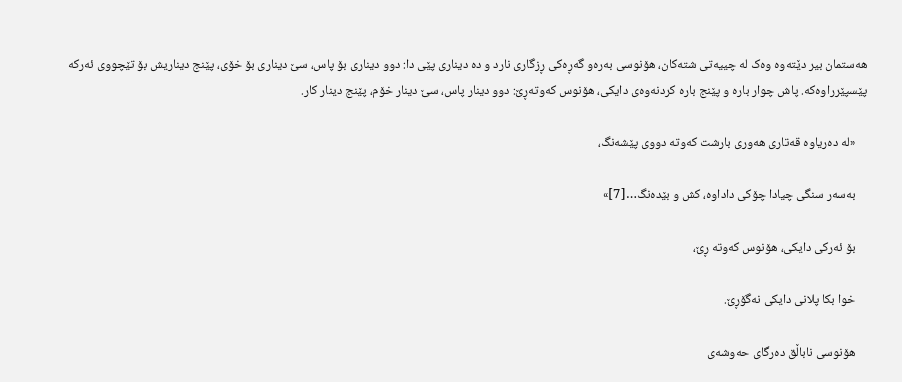هەستمان بیر دێتەوە وەک لە چییەتی شتەکان، هۆنوسی بەرەو گەڕەکی ڕزگاری نارد و دە دیناری پێی دا: دوو دیناری بۆ پاس، سێ دیناری بۆ خۆی، پێنج دیناریش بۆ تێچووی ئەرکە پێسپێرراوەکە. پاش چوار بارە و پێنج بارە کردنەوەی دایکی، هۆنوس کەوتەڕێ: دوو دینار پاس، سێ دینار خۆم، پێنج دینار کار.

    «لە دەریاوە قەتاری هەوری بارشت کەوتە دووی پێشەنگ،

    بەسەر سنگی چیادا چۆکی داداوە، کش و بێدەنگ…[7]»

    بۆ ئەرکی دایکی، هۆنوس کەوتە ڕێ،

    خوا بکا پلانی دایکی نەگۆڕێ.

    ھۆنوسی ناباڵق دەرگای حەوشەی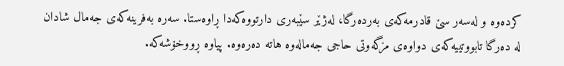کردەوە و لەسەر سێ قادرمەکەی بەردەرگا، لەژێر سێبەری دارتووەکەدا ڕاوەستا. سەرە بەفرینەکەی جەمال شادان لە دەرگا تابووتییەکەی دواوەی مزگەوتی حاجی جەمالەوە هاتە دەرەوە. پیاوە ڕووخۆشەکە.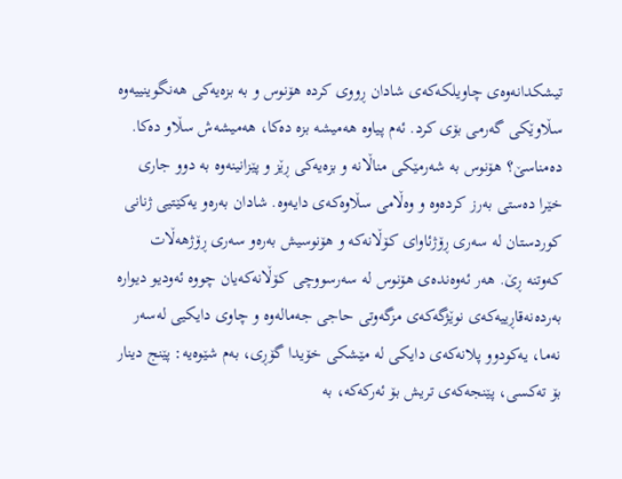تیشکدانەوەی چاویلکەکەی شادان ڕووی کردە هۆنوس و بە بزەیەکی هەنگوینییەوە سڵاوێکی گەرمی بۆی کرد. ئەم پیاوە هەمیشە بزە دەکا، هەمیشەش سڵاو دەکا. دەمناسێ؟ هۆنوس بە شەرمێکی مناڵانە و بزەیەکی ڕێز و پێزانینەوە بە دوو جاری خێرا دەستی بەرز کردەوە و وەڵامی سڵاوەکەی دایەوە. شادان بەرەو یەکێتیی ژنانی کوردستان لە سەری ڕۆژئاوای کۆڵانەکە و هۆنوسیش بەرەو سەری ڕۆژهەڵات کەوتنە ڕێ. ھەر ئەوەندەی هۆنوس لە سەرسووچی کۆڵانەکەیان چووە ئەودیو دیوارە بەردەنەقاڕییەکەی نوێژگەکەی مزگەوتی حاجی جەمالەوە و چاوی دایکیی لەسەر نەما، یەکودوو پلانەکەی دایکی لە مێشکی خۆیدا گۆڕی، بەم شێوەیە: پێنج دینار بۆ تەکسی، پێنجەکەی تریش بۆ ئەرکەکە، بە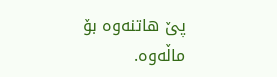پێ هاتنەوە بۆ ماڵەوە.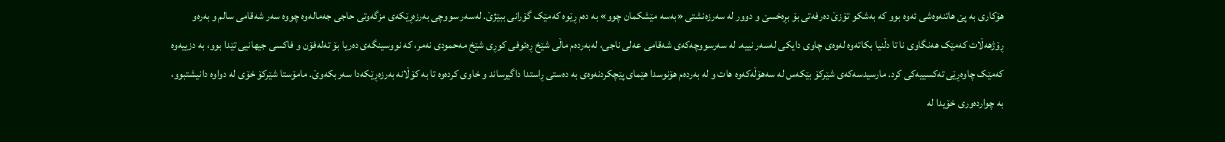هۆکاری بە پێ هاتنەوەشی ئەوە بوو کە بەشکو تۆزێ دەرفەتی بۆ بڕەخسێ و دوور لە سەرزەنشتی «بەسە مێشکمان چوو» بە دەم ڕێوە کەمێک گۆرانی ببێژێ. لەسەر سووچی بەرزەڕێکەی مزگەوتی حاجی جەمالەوە چووە سەر شەقامی سالم و بەرەو ڕۆژهەڵات کەمێک هەنگاوی نا تا دڵنیا بکاتەوە لەوەی چاوی دایکی لەسەر نییە. لە سەرسووچەکەی شەقامی عەلی ناجی، لەبەردەم ماڵی شێخ ڕەئوفی کوڕی شێخ مەحمودی نەمر، کە نووسینگەی دەریا بۆ تەلەفۆن و فاکسی جیهانیی تێدا بوو، بە دزییەوە کەمێک چاوەڕێی تەکسییەکی کرد. مارسیدسەکەی شێرکۆ بێکەس لە سەهۆڵەکەوە هات و لە بەردەم هۆنوسدا هێمای پێچکردنەوەی بە دەستی ڕاستدا داگیرساند و خاوی کردەوە تا بە کۆڵانە بەرزەڕێکەدا سەربکەوێ. مامۆستا شێرکۆ خۆی لە دواوە دانیشتبوو، بە چواردەوری خۆیدا لە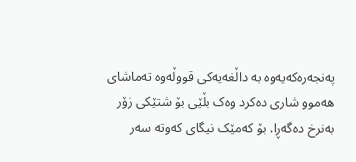پەنجەرەکەیەوە بە داڵغەیەکی قووڵەوە تەماشای هەموو شاری دەکرد وەک بڵێی بۆ شتێکی زۆر بەنرخ دەگەڕا. بۆ کەمێک نیگای کەوتە سەر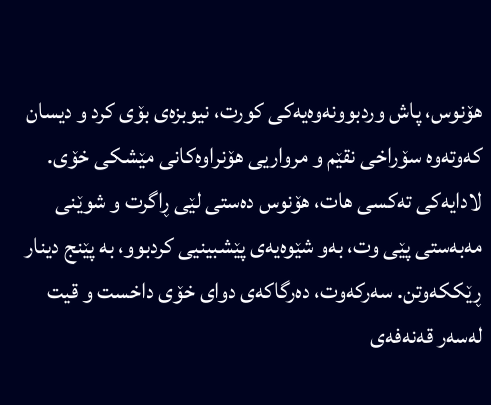هۆنوس، پاش وردبوونەوەیەکی کورت، نیوبزەی بۆی کرد و دیسان کەوتەوە سۆراخی نقێم و مرواریی هۆنراوەکانی مێشکی خۆی. لادایەکی تەکسی هات، هۆنوس دەستی لێی ڕاگرت و شوێنی مەبەستی پێی وت، بەو شێوەیەی پێشبینیی کردبوو، بە پێنج دینار ڕێککەوتن. سەرکەوت، دەرگاکەی دوای خۆی داخست و قیت لەسەر قەنەفەی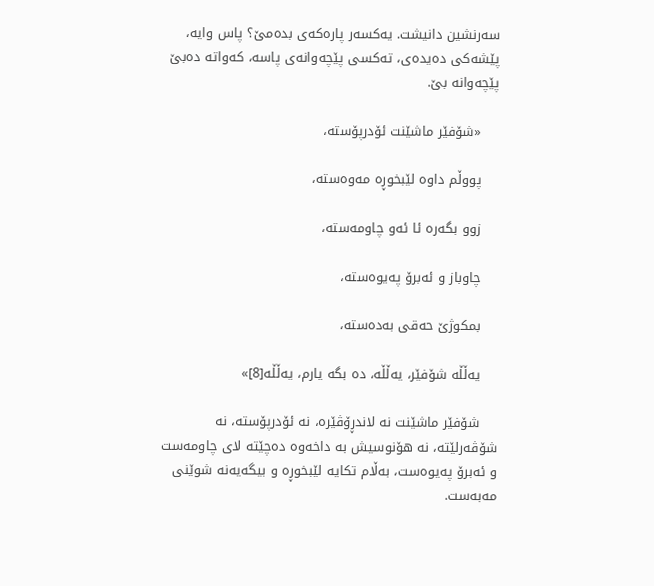سەرنشین دانیشت. یەکسەر پارەکەی بدەمێ؟ پاس وایە، پێشەکی دەیدەی، تەکسی پێچەوانەی پاسە، کەواتە دەبێ پێچەوانە بێ.

    «شۆفێر ماشێنت ئۆدرپۆستە،

    پووڵم داوە لێبخوڕە مەوەستە،

    زوو بگەرە ئا ئەو چاومەستە،

    چاوباز و ئەبرۆ پەیوەستە،

    بمکوژێ حەقی بەدەستە،

    یەڵڵە شۆفێر، یەڵڵە، دە بگە یارم، یەڵڵە[8]»

    شۆفێر ماشێنت نە لاندڕۆڤێرە، نە ئۆدرپۆستە، نە شۆڤەرلێتە، نە هۆنوسیش بە داخەوە دەچێتە لای چاومەست و ئەبرۆ پەیوەست، بەڵام تکایە لێبخوڕە و بیگەیەنە شوێنی مەبەست.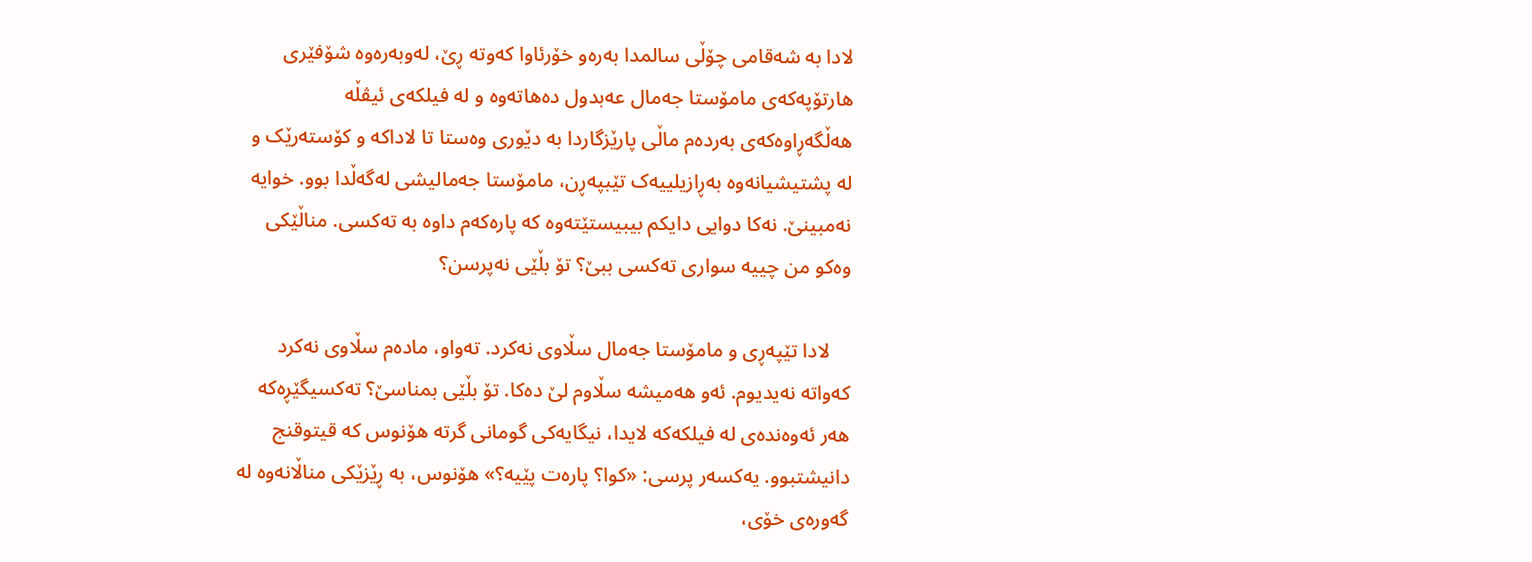لادا بە شەقامی چۆڵی سالمدا بەرەو خۆرئاوا کەوتە ڕێ، لەوبەرەوە شۆفێری هارتۆپەکەی مامۆستا جەمال عەبدول دەهاتەوە و لە فیلکەی ئیڤڵە هەڵگەڕاوەکەی بەردەم ماڵی پارێزگاردا بە دێوری وەستا تا لاداکە و کۆستەرێک و لە پشتیشیانەوە بەڕازیلییەک تێبپەڕن، مامۆستا جەمالیشی لەگەڵدا بوو. خوایە نەمبینێ. نەکا دوایی دایکم بیبیستێتەوە کە پارەکەم داوە بە تەکسی. مناڵێکی وەکو من چییە سواری تەکسی ببێ؟ تۆ بڵێی نەپرسن؟

    لادا تێپەڕی و مامۆستا جەمال سڵاوی نەکرد. تەواو، مادەم سڵاوی نەکرد کەواتە نەیدیوم. ئەو هەمیشە سڵاوم لێ دەکا. تۆ بڵێی بمناسێ؟ تەکسیگێڕەکە هەر ئەوەندەی لە فیلکەکە لایدا، نیگایەکی گومانی گرتە هۆنوس کە قیتوقنج دانیشتبوو. یەکسەر پرسی: «کوا؟ پارەت پێیە؟» هۆنوس، بە ڕێزێکی مناڵانەوە لە گەورەی خۆی،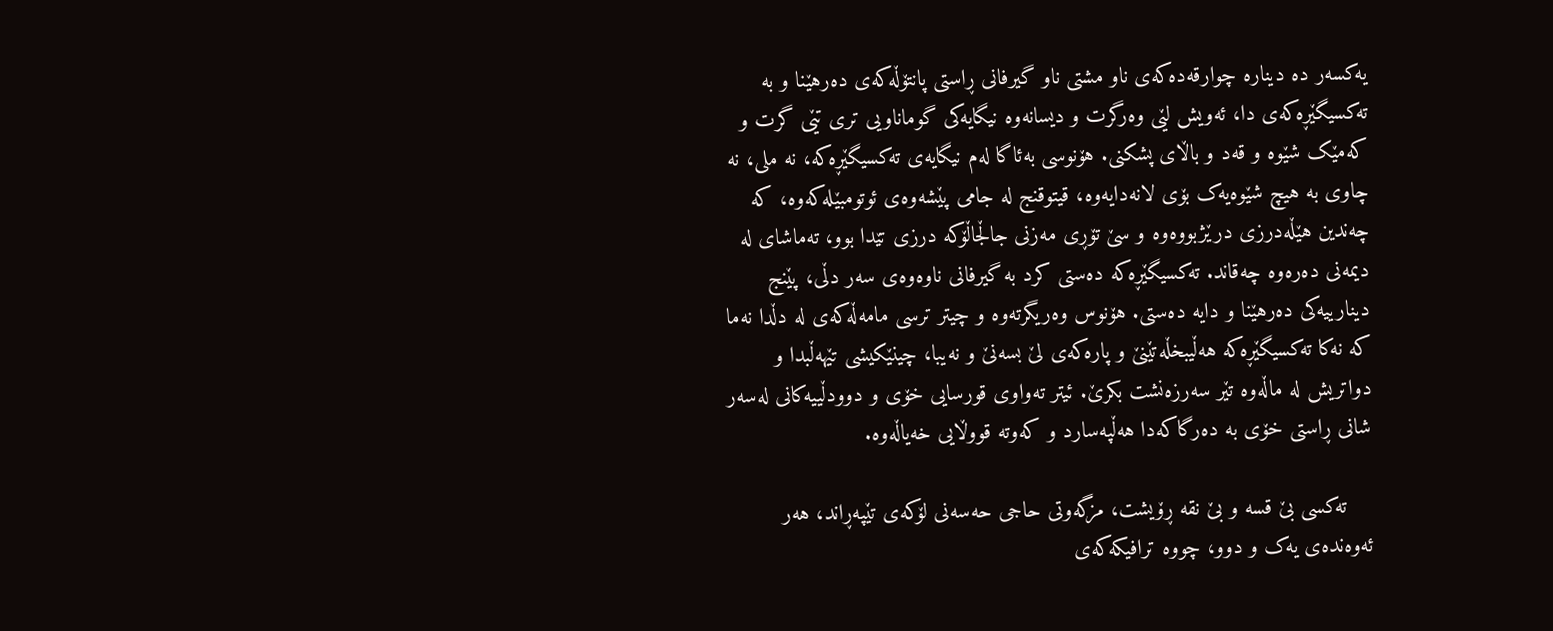یەکسەر دە دینارە چوارقەدەکەی ناو مشتی ناو گیرفانی ڕاستی پانتۆڵەکەی دەرهێنا و بە تەکسیگێڕەکەی دا، ئەویش لێی وەرگرت و دیسانەوە نیگایەکی گوماناویی تری تێی گرت و کەمێک شێوە و قەد و باڵای پشکنی. هۆنوسی بەئاگا لەم نیگایەی تەکسیگێڕەکە، نە ملی، نە چاوی بە هیچ شێوەیەک بۆی لانەدایەوە، قیتوقنج لە جامی پێشەوەی ئوتومبێلەکەوە، کە چەندین هێڵەدرزی درێژبووەوە و سێ تۆڕی مەزنی جاڵجاڵۆکە درزی تێدا بوو، تەماشای لە دیمەنی دەرەوە چەقاند. تەکسیگێڕەکە دەستی کرد بە گیرفانی ناوەوەی سەر دڵی، پێنج دینارییەکی دەرهێنا و دایە دەستی. هۆنوس وەریگرتەوە و چیتر ترسی مامەڵەکەی لە دڵدا نەما کە نەکا تەکسیگێڕەکە هەڵیبخڵەتێنێ و پارەکەی لێ بسەنێ و نەیبا، چینێکیشی تێهەڵبدا و دواتریش لە ماڵەوە تێر سەرزەنشت بکرێ. ئیتر تەواوی قورسایی خۆی و دوودڵییەکانی لەسەر شانی ڕاستی خۆی بە دەرگاکەدا هەڵپەسارد و کەوتە قووڵایی خەیاڵەوە.

    تەکسی بێ قسە و بێ نقە ڕۆیشت، مزگەوتی حاجی حەسەنی لۆکەی تێپەڕاند، هەر ئەوەندەی یەک و دوو، چووە ترافیکەکەی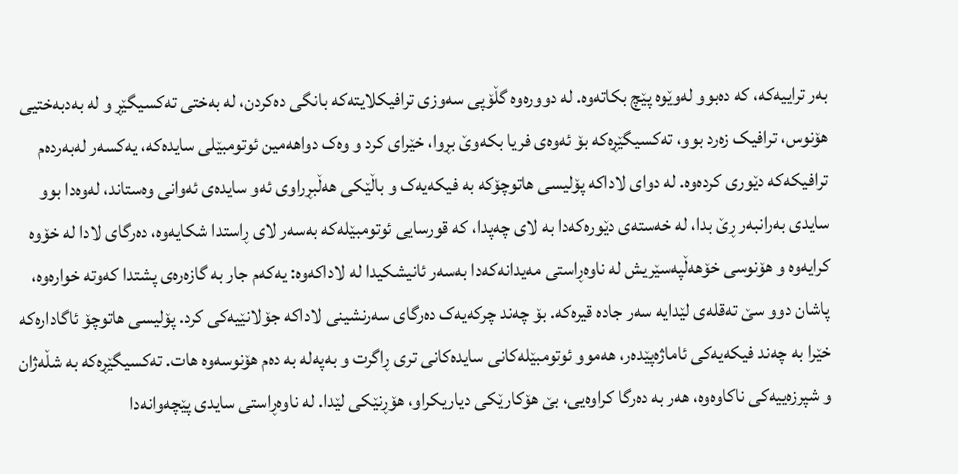بەر تراییەکە، کە دەبوو لەوێوە پێچ بکاتەوە. لە دوورەوە گڵۆپی سەوزی ترافیکلایتەکە بانگی دەکردن، لە بەختی تەکسیگێڕ و لە بەدبەختیی هۆنوس، ترافیک زەرد بوو، تەکسیگێڕەکە بۆ ئەوەی فریا بکەوێ بڕوا، خێرای کرد و وەک دواهەمین ئوتومبێلی سایدەکە، یەکسەر لەبەردەم ترافیکەکە دێوری کردەوە. لە دوای لاداکە پۆلیسی هاتوچۆکە بە فیکەیەک و باڵێکی هەڵبڕراوی ئەو سایدەی ئەوانی وەستاند، لەوەدا بوو سایدی بەرانبەر ڕێ بدا، لە خەستەی دێورەکەدا بە لای چەپدا، کە قورسایی ئوتومبێلەکە بەسەر لای ڕاستدا شکایەوە، دەرگای لادا لە خۆوە کرایەوە و هۆنوسی خۆهەڵپەسێریش لە ناوەڕاستی مەیدانەکەدا بەسەر ئانیشکیدا لە لاداکەوە: یەکەم جار بە گازەرەی پشتدا کەوتە خوارەوە، پاشان دوو سێ تەقلەی لێدایە سەر جادە قیرەکە. بۆ چەند چرکەیەک دەرگای سەرنشینی لاداکە جۆلانێیەکی کرد. پۆلیسی هاتوچۆ ئاگادارەکە خێرا بە چەند فیکەیەکی ئاماژەپێدەر، هەموو ئوتومبێلەکانی سایدەکانی تری ڕاگرت و بەپەلە بە دەم هۆنوسەوە هات. تەکسیگێڕەکە بە شڵەژان و شپرزەییەکی ناکاوەوە، هەر بە دەرگا کراوەیی، بێ هۆکارێکی دیاریکراو، هۆڕنێکی لێدا. لە ناوەڕاستی سایدی پێچەوانەدا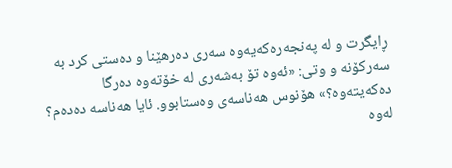ڕایگرت و لە پەنجەرەکەیەوە سەری دەرهێنا و دەستی کرد بە سەرکۆنە و وتی: «ئەوە تۆ بەشەری لە خۆتەوە دەرگا دەکەیتەوە؟» هۆنوس هەناسەی وەستابوو. ئایا هەناسە دەدەم؟ لەوە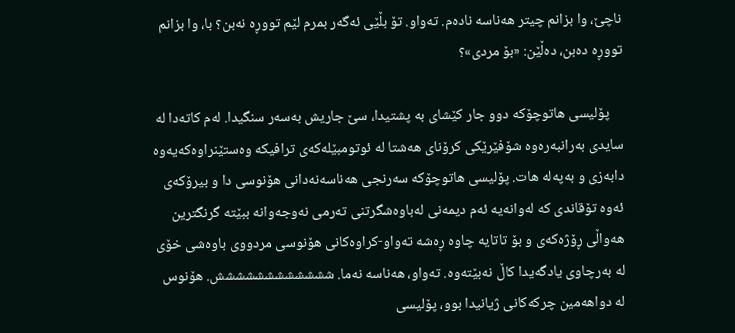ناچێ، وا بزانم چیتر هەناسە نادەم. تەواو. تۆ بڵێی ئەگەر بمرم لێم تووڕە نەبن؟ با، وا بزانم تووڕە دەبن، دەڵێن: «بۆ مردی»؟

    پۆلیسی هاتوچۆکە دوو جار کێشای بە پشتیدا، سێ جاریش بەسەر سنگیدا. لەم کاتەدا لە سایدی بەرانبەرەوە شۆفێرێکی کرۆنای هەشتا لە ئوتومبێلەکەی ترافیکە وەستێنراوەکەیەوە دابەزی و بەپەلە هات. پۆلیسی هاتوچۆکە سەرنجی هەناسەنەدانی هۆنوسی دا و بیرۆکەی ئەوە تۆقاندی کە لەوانەیە ئەم دیمەنی لەباوەشگرتنی تەرمی نەوجەوانە ببێتە گرنگترین هەواڵی ڕۆژەکەی و بۆ تاتایە چاوە ڕەشە تەواو-کراوەکانی هۆنوسی مردووی باوەشی خۆی لە بەرچاوی یادگەیدا کاڵ نەبێتەوە. تەواو، هەناسە نەما. شششششششششششش. هۆنوس لە دواهەمین چرکەکانی ژیانیدا بوو، پۆلیسی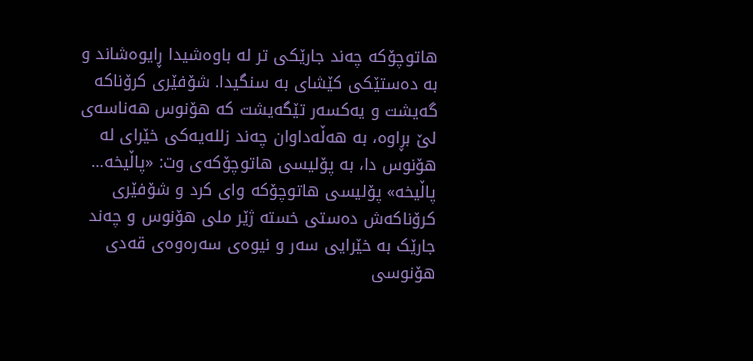هاتوچۆکە چەند جارێکی تر لە باوەشیدا ڕایوەشاند و بە دەستێکی کێشای بە سنگیدا. شۆفێری کرۆناکە گەیشت و یەکسەر تێگەیشت کە هۆنوس هەناسەی لێ بڕاوە، بە هەڵەداوان چەند زللەیەکی خێرای لە هۆنوس دا، بە پۆلیسی هاتوچۆکەی وت: «پاڵیخە… پاڵیخە» پۆلیسی هاتوچۆکە وای کرد و شۆفێری کرۆناکەش دەستی خستە ژێر ملی هۆنوس و چەند جارێک بە خێرایی سەر و نیوەی سەرەوەی قەدی هۆنوسی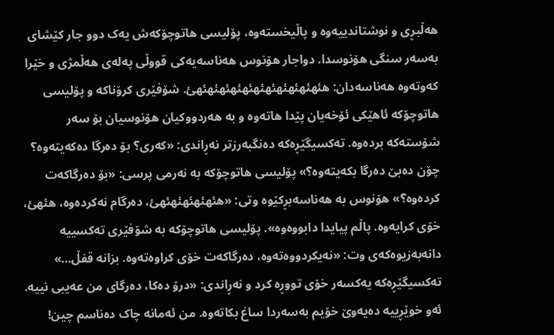هەڵبڕی و نوشتاندییەوە و پاڵیخستەوە، پۆلیسی هاتوچۆکەش یەک دوو جار کێشای بەسەر سنگی هۆنوسدا. دواجار هۆنوس هەناسەیەکی قووڵی پەلەی هەڵمژی و خێرا کەوتەوە هەناسەدان: هئهئهئهئهئهئهئهئهئهئهئهئ. شۆفێری کرۆناکە و پۆلیسی هاتوچۆکە ئاهێکی ئۆخەیان پێدا هاتەوە و بە هەردووکیان هۆنوسیان بۆ سەر شۆستەکە بردەوە. تەکسیگێڕەکە دەنگبەرزتر نەڕاندی: «کەری؟ بۆ دەرگا دەکەیتەوە؟ چۆن دەبێ دەرگا بکەیتەوە؟» پۆلیسی هاتوچۆکە بە نەرمی پرسی: «بۆ دەرگاکەت کردەوە؟» هۆنوس بە هەناسەبڕکێوە وتی: «هئهئهئهئهئهئ، دەرگام نەکردەوە، هئهئ، خۆی کرایەوە. پاڵم پیایدا دابووەوە». پۆلیسی هاتوچۆکە بە شۆفێری تەکسییە دانەبەزیوەکەی وت: «نەیکردووەتەوە، دەرگاکەت خۆی کراوەتەوە. بزانە قفڵ…» تەکسیگێڕەکە یەکسەر خۆی تووڕە کرد و نەڕاندی: «درۆ دەکا، دەرگای من عەیبی نییە. ئەو خوێڕییە دەیەوێ خۆیم بەسەردا ساغ بکاتەوە. من ئەمانە چاک دەناسم چین!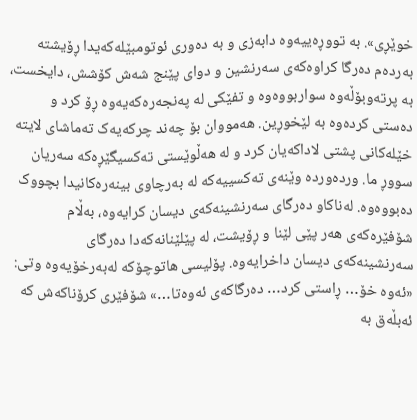خوێڕی». بە تووڕەییەوە دابەزی و بە دەوری ئوتومبێلەکەیدا ڕۆیشتە بەردەم دەرگا کراوەکەی سەرنشین و دوای پێنج شەش کۆشش، دایخست، بە پرتەوبۆڵەوە سواربووەوە و تفێکی لە پەنجەرەکەیەوە ڕۆ کرد و دەستی کردەوە بە لێخوڕین. هەمووان بۆ چەند چرکەیەک تەماشای لایتە خێلەکانی پشتی لاداکەیان کرد و لە هەڵوێستی تەکسیگێڕەکە سەریان سووڕ ما. وردەوردە وێنەی تەکسییەکە لە بەرچاوی بینەرەکانیدا بچووک دەبووەوە. لەناکاو دەرگای سەرنشینەکەی دیسان کرایەوە، بەڵام شۆفێرەکەی هەر پێی لێنا و ڕۆیشت، لە پێلێنانەکەدا دەرگای سەرنشینەکەی دیسان داخرایەوە. پۆلیسی هاتوچۆکە لەبەرخۆیەوە وتی: «ئەوە خۆ… ڕاستی کرد… دەرگاکەی ئەوەتا…» شۆفێری کرۆناکەش کە ئەبڵەق بە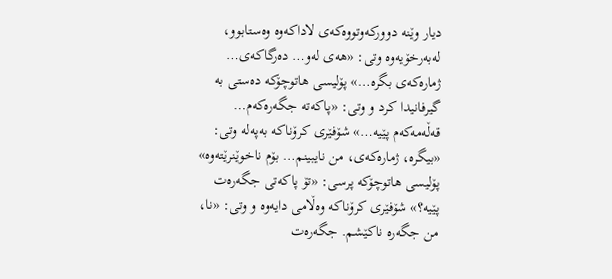دیار وێنە دوورکەوتووەکەی لاداکەوە وەستابوو، لەبەرخۆیەوە وتی: «هەی لەو… دەرگاکەی… ژمارەکەی بگرە…» پۆلیسی هاتوچۆکە دەستی بە گیرفانیدا کرد و وتی: «پاکەتە جگەرەکەم… قەڵەمەکەم پێیە…» شۆفێری کرۆناکە بەپەلە وتی: «بیگرە، ژمارەکەی، من نایبینم… بۆم ناخوێنرێتەوە» پۆلیسی هاتوچۆکە پرسی: «تۆ پاکەتی جگەرەت پێیە؟» شۆفێری کرۆناکە وەڵامی دایەوە و وتی: «نا، من جگەرە ناکێشم. جگەرەت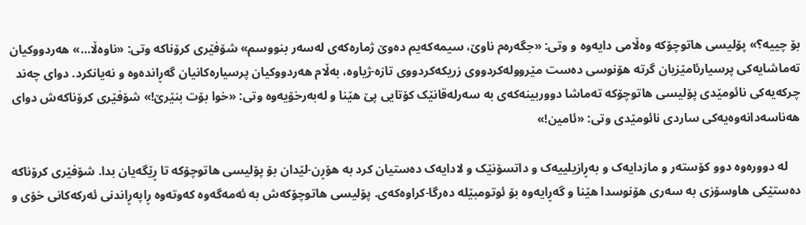بۆ چییە؟» پۆلیسی هاتوچۆکە وەڵامی دایەوە و وتی: «جگەرەم ناوێ، سیمەکەیم دەوێ ژمارەکەی لەسەر بنووسم» شۆفێری کرۆناکە وتی: «ناوەڵا…» هەردووکیان تەماشایەکی پرسیارئامێزیان گرتە هۆنوسی دەست مێروولەکردووی زریکەکردووی تازە-ژیاوە، بەڵام هەردووکیان پرسیارەکانیان گەڕاندەوە و نەیانکرد. دوای چەند چرکەیەکی نائومێدی پۆلیسی هاتوچۆکە تەماشا دووربینەکەی بە سەرلەقانێک کۆتایی پێ هێنا و لەبەرخۆیەوە وتی: «خوا بۆت بنێرێ!» شۆفێری کرۆناکەش دوای هەناسەدانەوەیەکی ساردی نائومێدی وتی: «ئامین!»

    لە دوورەوە دوو کۆستەر و مازدایەک و بەڕازیلییەک و داتسۆنێک و لادایەک دەستیان کرد بە هۆڕن-لێدان بۆ پۆلیسی هاتوچۆکە تا ڕێگەیان بدا. شۆفێری کرۆناکە دەستێکی هاوسۆزی بە سەری هۆنوسدا هێنا و گەڕایەوە بۆ ئوتومبێلە دەرگا-کراوەکەی. پۆلیسی هاتوچۆکەش بە ئەمەگەوە کەوتەوە ڕاپەڕاندنی ئەرکەکانی خۆی و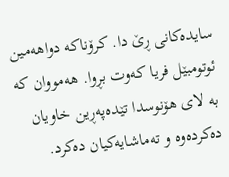سایدەکانی ڕێ دا. کرۆناکە دواهەمین ئوتومبێل فریا کەوت بڕوا. هەمووان کە بە لای هۆنوسدا تێدەپەڕین خاویان دەکردەوە و تەماشایەکیان دەکرد.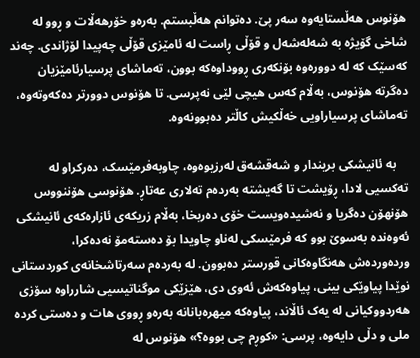هۆنوس هەڵستایەوە سەر پێ. دەتوانم هەڵبستم. بەرەو خۆرهەڵات و ڕوو لە شاخی گۆیژە بە شەلەشەل و قۆڵی ڕاست لە ئامێزی قۆڵی چەپیدا لۆژاندی. چەند کەسێک کە لە دوورەوە بۆنکەری ڕووداوەکە بوون، تەماشای پرسیارئامێزیان دەگرتە هۆنوس، بەڵام کەس هیچی لێی نەپرسی. تا هۆنوس دوورتر دەکەوتەوە، تەماشای پرسیاراویی خەڵکیش کاڵتر دەبوونەوە.

    بە ئانیشکی بریندار و شەقشەق لەرزیوەوە، چاوبەفرمێسک، دەرکراو لە تەکسیی لادا، ڕۆیشت تا گەیشتە بەردەم تەلاری عەتاڕ. هۆنوسی هۆننووس هۆنهۆن دەگریا و نەشیدەویست خۆی دەربخا، بەڵام زریکەی ئازارەکەی ئانیشکی ئەوەندە بەسوێ بوو کە فرمێسکی لەناو چاویدا بۆ دەستەمۆ نەدەکرا، وردەوردەش هەنگاوەکانی قورستر دەبوون. لە بەردەم سەرتاشخانەی کوردستانی نوێدا پیاوێکی بینی، پیاوەکەش ئەوی دی، هێزێکی موگناتیسیی شارراوە سۆزی هەردووکیانی لە یەک ئاڵاند، پیاوەکە میهرەبانانە بەرەو ڕووی هات و دەستی کردە ملی و دڵی دایەوە، پرسی: «کوڕم چی بووە؟» هۆنوس لە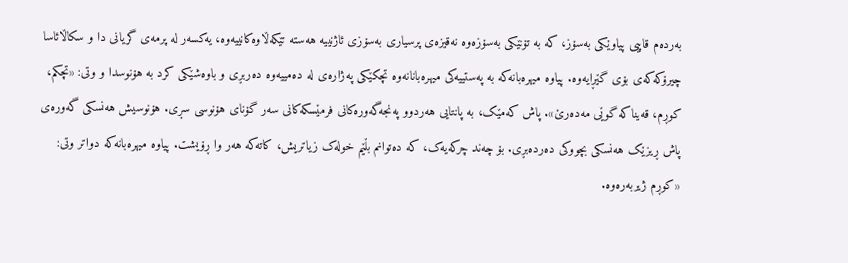بەردەم قاپیی پیاوێکی بەسۆز، کە بە تۆنێکی بەسۆزەوە نەقیزەی پرسیاری بەسۆزی ئاژنییە هەستە تێکەڵاوەکانییەوە، یەکسەر لە پرمەی گریانی دا و سکاڵائاسا چیرۆکەکەی بۆی گێڕایەوە. پیاوە میهرەبانەکە بە پەستییەکی میهرەبانانەوە تچکێکی پەژارەی لە دەمییەوە دەربڕی و باوەشێکی کرد بە هۆنوسدا و وتی: «تچکم، کوڕم، قەیناکە گوێی مەدەرێ». پاش کەمێک، بە پانتایی هەردوو پەنجەگەورەکانی فرمێسکەکانی سەر گۆنای هۆنوسی سڕی. هۆنوسیش هەنسکی گەورەی پاش ڕیزێک هەنسکی بچووکی دەردەبڕی. بۆ چەند چرکەیەک، کە دەتوانم بڵێم خولەک زیاتریش، کاتەکە هەر وا ڕۆیشت. پیاوە میهرەبانەکە دواتر وتی: «کوڕم ژیربەرەوە.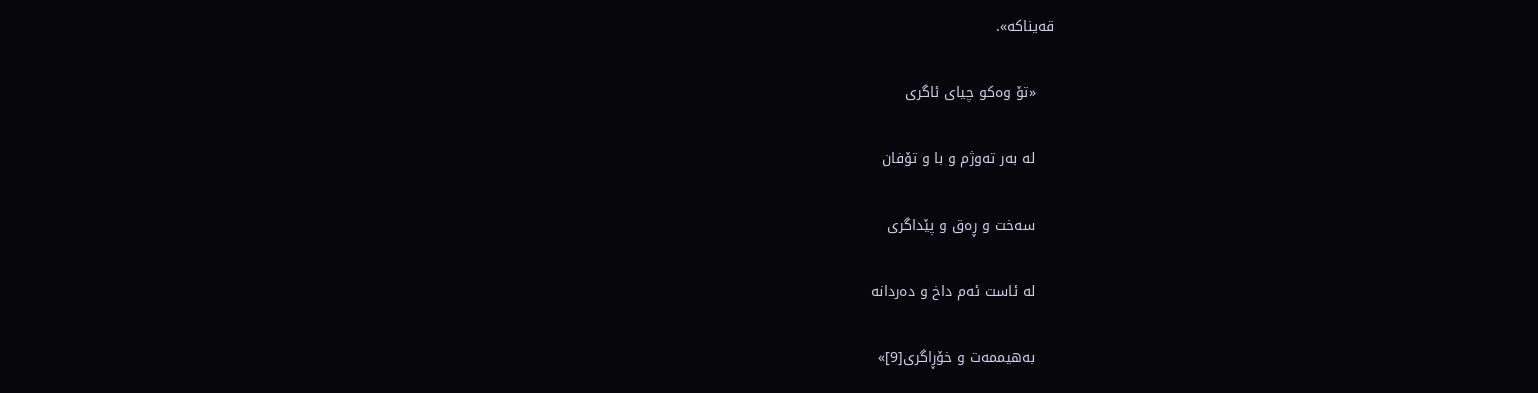قەیناکە».

    «تۆ وەکو چیای ئاگری

    لە بەر تەوژم و با و تۆفان

    سەخت و ڕەق و پێداگری

    لە ئاست ئەم داخ و دەردانە

    بەهیممەت و خۆڕاگری[9]»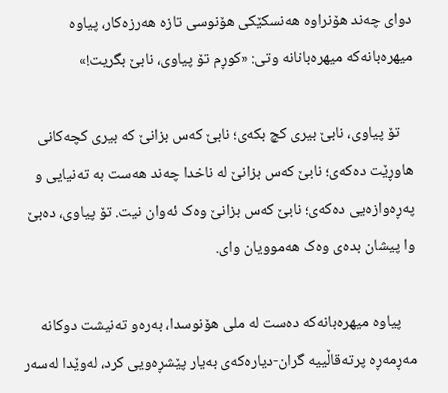دوای چەند هۆنراوە هەنسکێکی هۆنوسی تازە هەرزەکار، پیاوە میهرەبانەکە میهرەبانانە وتی: «کوڕم تۆ پیاوی، نابێ بگریت!»

    تۆ پیاوی، نابێ بیری کچ بکەی؛ نابێ کەس بزانێ کە بیری کچەکانی هاوڕێت دەکەی؛ نابێ کەس بزانێ لە ناخدا چەند هەست بە تەنیایی و پەڕەوازەیی دەکەی؛ نابێ کەس بزانێ وەک ئەوان نیت. تۆ پیاوی، دەبێ وا پیشان بدەی وەک هەموویان وای.

    پیاوە میهرەبانەکە دەست لە ملی هۆنوسدا، بەرەو تەنیشت دوکانە مەڕمەڕە پرتەقاڵییە گران-دیارەکەی بەیار پێشڕەویی کرد، لەوێدا لەسەر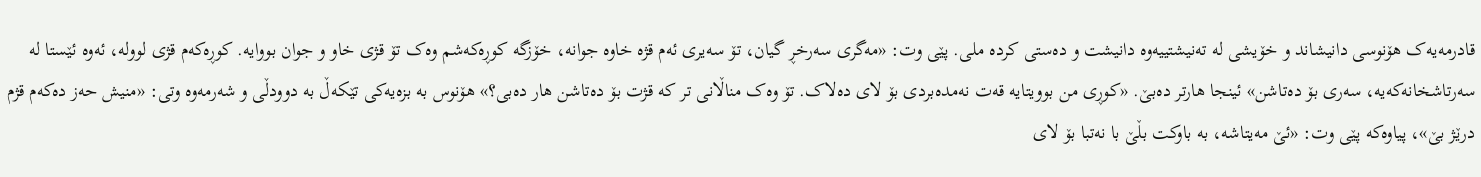قادرمەیەک هۆنوسی دانیشاند و خۆیشی لە تەنیشتییەوە دانیشت و دەستی کردە ملی. پێی وت: «مەگری سەرخڕ گیان، تۆ سەیری ئەم قژە خاوە جوانە، خۆزگە کوڕەکەشم وەک تۆ قژی خاو و جوان بووایە. کوڕەکەم قژی لوولە، ئەوە ئێستا لە سەرتاشخانەکەیە، سەری بۆ دەتاشن» ئینجا هارتر دەبێ. «کوڕی من بوویتایە قەت نەمدەبردی بۆ لای دەلاک. تۆ وەک مناڵانی تر کە قژت بۆ دەتاشن هار دەبی؟» هۆنوس بە بزەیەکی تێکەڵ بە دوودڵی و شەرمەوە وتی: «منیش حەز دەکەم قژم درێژ بێ»، پیاوەکە پێی وت: «ئێ مەیتاشە، بە باوکت بڵێ با نەتبا بۆ لای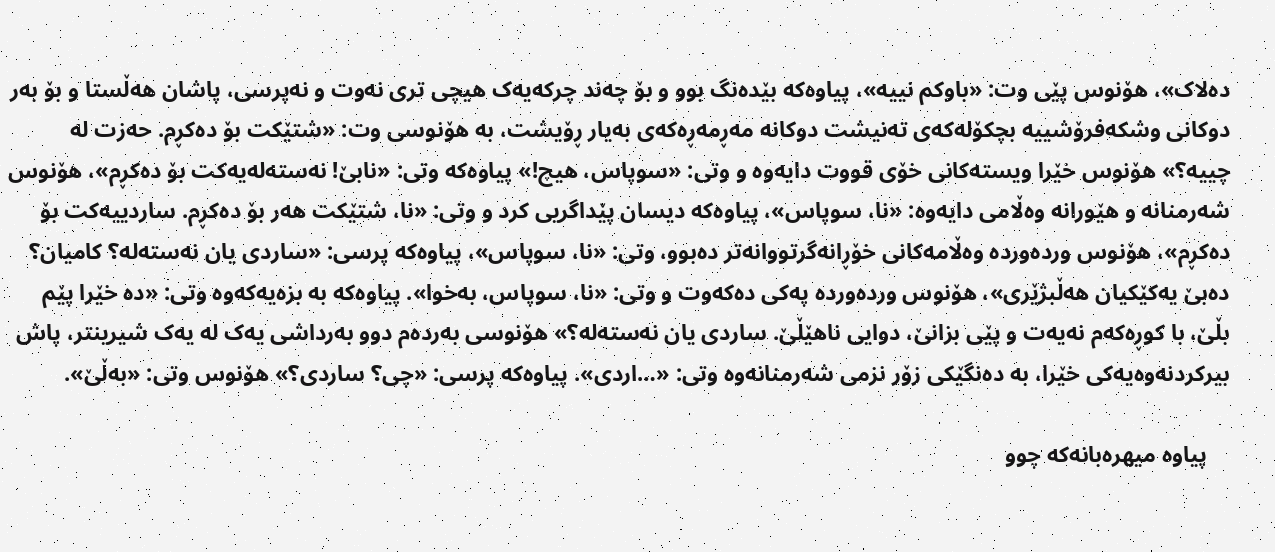دەلاک»، هۆنوس پێی وت: «باوکم نییە»، پیاوەکە بێدەنگ بوو و بۆ چەند چرکەیەک هیچی تری نەوت و نەپرسی، پاشان هەڵستا و بۆ بەر دوکانی وشکەفرۆشییە بچکۆلەکەی تەنیشت دوکانە مەڕمەڕەکەی بەیار ڕۆیشت، بە هۆنوسی وت: «شتێکت بۆ دەکڕم. حەزت لە چییە؟» هۆنوس خێرا ویستەکانی خۆی قووت دایەوە و وتی: «سوپاس، هیچ!» پیاوەکە وتی: «نابێ! نەستەلەیەکت بۆ دەکڕم»، هۆنوس شەرمنانە و هێورانە وەڵامی دایەوە: «نا، سوپاس»، پیاوەکە دیسان پێداگریی کرد و وتی: «نا، شتێکت هەر بۆ دەکڕم. ساردییەکت بۆ دەکڕم»، هۆنوس وردەوردە وەڵامەکانی خۆڕانەگرتووانەتر دەبوو، وتی: «نا، سوپاس»، پیاوەکە پرسی: «ساردی یان نەستەلە؟ کامیان؟ دەبێ یەکێکیان هەڵبژێری»، هۆنوس وردەوردە پەکی دەکەوت و وتی: «نا، سوپاس، بەخوا». پیاوەکە بە بزەیەکەوە وتی: «دە خێرا پێم بڵێ، با کوڕەکەم نەیەت و پێی بزانێ، دوایی ناهێڵێ. ساردی یان نەستەلە؟» هۆنوسی بەردەم دوو بەرداشی یەک لە یەک شیرینتر، پاش بیرکردنەوەیەکی خێرا، بە دەنگێکی زۆر نزمی شەرمنانەوە وتی: «…اردی». پیاوەکە پرسی: «چی؟ ساردی؟» هۆنوس وتی: «بەڵێ».

    پیاوە میهرەبانەکە چوو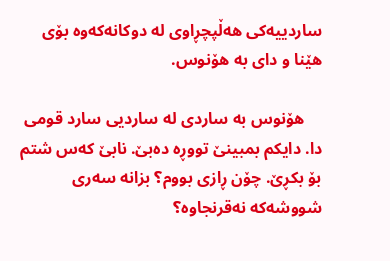ساردییەکی هەڵپچڕاوی لە دوکانەکەوە بۆی هێنا و دای بە هۆنوس.

    هۆنوس بە ساردی لە ساردیی سارد قومی دا. دایکم بمبینێ تووڕە دەبێ. نابێ کەس شتم بۆ بکڕێ. چۆن ڕازی بووم؟ بزانە سەری شووشەکە نەقرنجاوە؟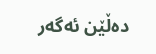دەڵێن ئەگەر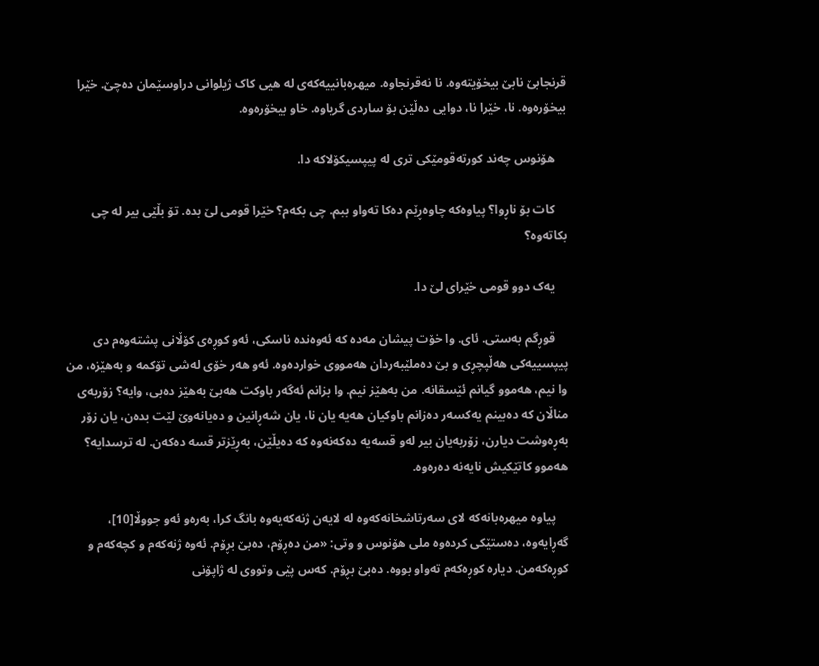قرنجابێ نابێ بیخۆیتەوە. نا نەقرنجاوە. میهرەبانییەکەی لە هیی کاک ژیلوانی دراوسێمان دەچێ. خێرا بیخۆرەوە. نا، خێرا نا، دوایی دەڵێن بۆ ساردی گریاوە. خاو بیخۆرەوە.

    هۆنوس چەند کورتەقومێکی تری لە پیپسیکۆلاکە دا.

    کات بۆ ناڕوا؟ پیاوەکە چاوەڕێم دەکا تەواو ببم. چی بکەم؟ خێرا قومی لێ بدە. تۆ بڵێی بیر لە چی بکاتەوە؟

    یەک دوو قومی خێرای لێ دا.

    قوڕگم بەستی. ئای. وا خۆت پیشان مەدە کە ئەوەندە ناسکی، ئەو کوڕەی کۆڵانی پشتەوەم دی پیپسییەکی هەڵپچڕی و بێ دەملێبەردان هەمووی خواردەوە. ئەو هەر خۆی لەشی تۆکمە و بەهێزە، من وا نیم، هەموو گیانم ئێسقانە. من بەهێز نیم. وا بزانم ئەگەر باوکت هەبێ بەهێز دەبی، وایە؟ زۆربەی مناڵان کە دەبینم یەکسەر دەزانم باوکیان هەیە یان نا، یان شەڕانین و دەیانەوێ لێت بدەن، یان زۆر بەڕەوشت دیارن، زۆربەیان بیر لەو قسەیە دەکەنەوە کە دەیڵێن، بەڕێزتر قسە دەکەن. لە ترسدایە؟ هەموو کاتێکیش نایەنە دەرەوە.

    پیاوە میهرەبانەکە لای سەرتاشخانەکەوە لە لایەن ژنەکەیەوە بانگ کرا، بەرەو ئەو جووڵا[10]، گەڕایەوە، دەستێکی کردەوە ملی هۆنوس و وتی: «من دەڕۆم، دەبێ بڕۆم. ئەوە ژنەکەم و کچەکەم و کوڕەکەمن. دیارە کوڕەکەم تەواو بووە. دەبێ بڕۆم. کەس پێی وتووی لە ژاپۆنی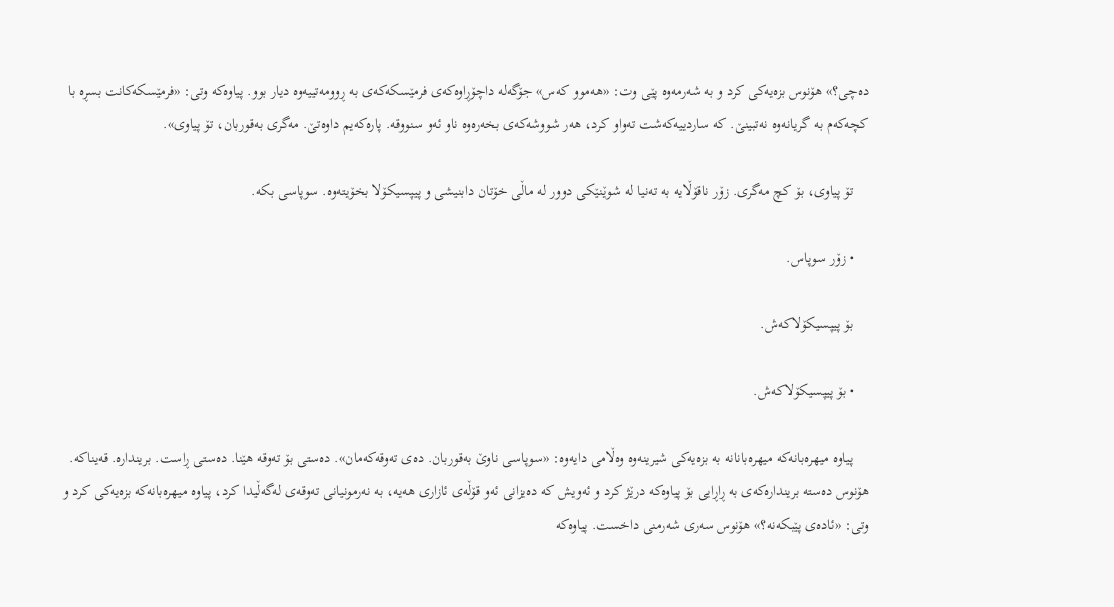دەچی؟» هۆنوس بزەیەکی کرد و بە شەرمەوە پێی وت: «هەموو کەس» جۆگەلە داچۆڕاوەکەی فرمێسکەکەی بە ڕوومەتییەوە دیار بوو. پیاوەکە وتی: «فرمێسکەکانت بسڕە با کچەکەم بە گریانەوە نەتبینێ. کە ساردییەکەشت تەواو کرد، هەر شووشەکەی بخەرەوە ناو ئەو سنووقە. پارەکەیم داوەتێ. مەگری بەقوربان، تۆ پیاوی».

    تۆ پیاوی، بۆ کچ مەگری. زۆر ناقۆڵایە بە تەنیا لە شوێنێکی دوور لە ماڵی خۆتان دابنیشی و پیپسیکۆلا بخۆیتەوە. سوپاسی بکە.

    • زۆر سوپاس.

    بۆ پیپسیکۆلاکەش.

    • بۆ پیپسیکۆلاکەش.

    پیاوە میهرەبانەکە میهرەبانانە بە بزەیەکی شیرینەوە وەڵامی دایەوە: «سوپاسی ناوێ بەقوربان. دەی تەوقەکەمان». دەستی بۆ تەوقە هێنا. دەستی ڕاست. بریندارە. قەیناکە. هۆنوس دەستە بریندارەکەی بە ڕاڕایی بۆ پیاوەکە درێژ کرد و ئەویش کە دەیزانی ئەو قۆڵەی ئازاری هەیە، بە نەرمونیانی تەوقەی لەگەڵیدا کرد، پیاوە میهرەبانەکە بزەیەکی کرد و وتی: «ئادەی پێبکەنە؟» هۆنوس سەری شەرمنی داخست. پیاوەکە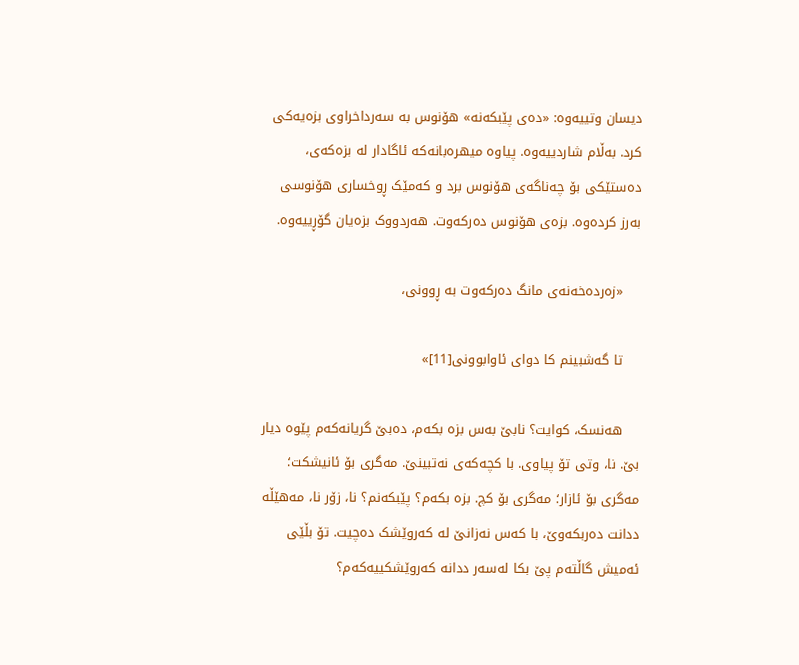دیسان وتییەوە: «دەی پێبکەنە» هۆنوس بە سەرداخراوی بزەیەکی کرد. بەڵام شاردییەوە. پیاوە میهرەبانەکە ئاگادار لە بزەکەی، دەستێکی بۆ چەناگەی هۆنوس برد و کەمێک ڕوخساری هۆنوسی بەرز کردەوە. بزەی هۆنوس دەرکەوت. هەردووک بزەیان گۆڕییەوە.

    «زەردەخەنەی مانگ دەرکەوت بە ڕوونی،

    تا گەشبینم کا دوای ئاوابوونی[11]»

    هەنسک، کوایت؟ نابێ بەس بزە بکەم، دەبێ گریانەکەم پێوە دیار بێ. نا، وتی تۆ پیاوی. با کچەکەی نەتبینێ. مەگری بۆ ئانیشکت؛ مەگری بۆ ئازار؛ مەگری بۆ کچ. بزە بکەم؟ پێبکەنم؟ نا، زۆر نا، مەهێڵە ددانت دەربکەوێ، با کەس نەزانێ لە کەروێشک دەچیت. تۆ بڵێی ئەمیش گاڵتەم پێ بکا لەسەر ددانە کەروێشکییەکەم؟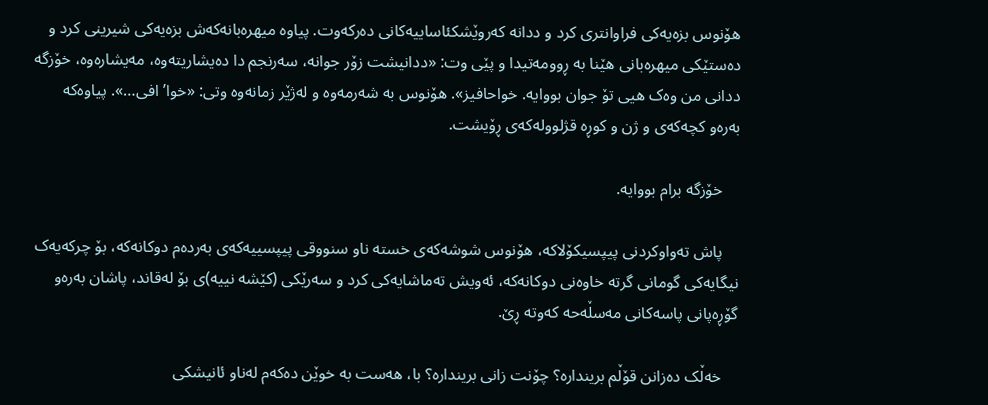هۆنوس بزەیەکی فراوانتری کرد و ددانە کەروێشکئاساییەکانی دەرکەوت. پیاوە میهرەبانەکەش بزەیەکی شیرینی کرد و دەستێکی میهرەبانی هێنا بە ڕوومەتیدا و پێی وت: «ددانیشت زۆر جوانە، سەرنجم دا دەیشاریتەوە، مەیشارەوە، خۆزگە ددانی من وەک هیی تۆ جوان بووایە. خواحافیز». هۆنوس بە شەرمەوە و لەژێر زمانەوە وتی: «خوا’افی…». پیاوەکە بەرەو کچەکەی و ژن و کوڕە قژلوولەکەی ڕۆیشت.

    خۆزگە برام بووایە.

    پاش تەواوکردنی پیپسیکۆلاکە، هۆنوس شوشەکەی خستە ناو سنووقی پیپسییەکەی بەردەم دوکانەکە، بۆ چرکەیەک نیگایەکی گومانی گرتە خاوەنی دوکانەکە، ئەویش تەماشایەکی کرد و سەرێکی (کێشە نییە)ی بۆ لەقاند، پاشان بەرەو گۆڕەپانی پاسەکانی مەسڵەحە کەوتە ڕێ.

    خەڵک دەزانن قۆڵم بریندارە؟ چۆنت زانی بریندارە؟ با، هەست بە خوێن دەکەم لەناو ئانیشکی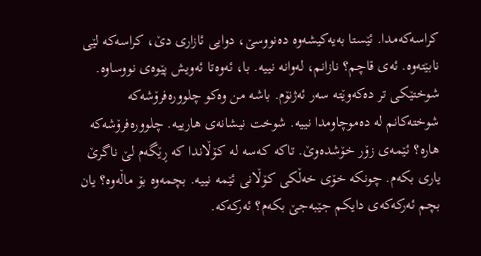کراسەکەمدا. ئێستا بەیەکیشەوە دەنووسێ، دوایی ئازاری دێ، کراسەکە لێی نابێتەوە. ئەی قاچم؟ نازانم، لەوانە نییە. با، ئەوەتا ئەویش پێوەی نووساوە. شوختێکی تر دەکەوێتە سەر ئەژنۆم. باشە من وەکو چلوورەفرۆشەکە شوختەکانم لە دەموچاومدا نییە. شوخت نیشانەی هارییە. چلوورەفرۆشەکە هارە؟ ئێمەی زۆر خۆشدەوێ. تاکە کەسە لە کۆڵاندا کە ڕێگەم لێ ناگرێ یاری بکەم. چونکە خۆی خەڵکی کۆڵانی ئێمە نییە. بچمەوە بۆ ماڵەوە؟ یان بچم ئەرکەکەی دایکم جێبەجێ بکەم؟ ئەرکەکە.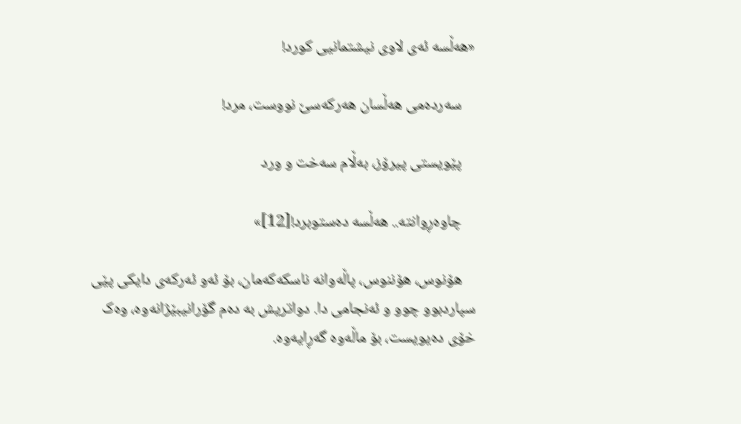«هەڵسە ئەی لاوی نیشتمانیی کورد!

    سەردەمی هەڵسان هەرکەسێ نووست، مرد!

    پێویستی پیرۆز، بەڵام سەخت و ورد

    چاوەڕوانتە.. هەڵسە دەستوبرد![12]»

    هۆنوس، هۆننوس، پاڵەوانە ناسکەکەمان، بۆ ئەو ئەرکەی دایکی پێی سپاردبوو چوو و ئەنجامی دا. دواتریش بە دەم گۆرانیبێژانەوە، وەک خۆی دەیویست، بۆ ماڵەوە گەڕایەوە.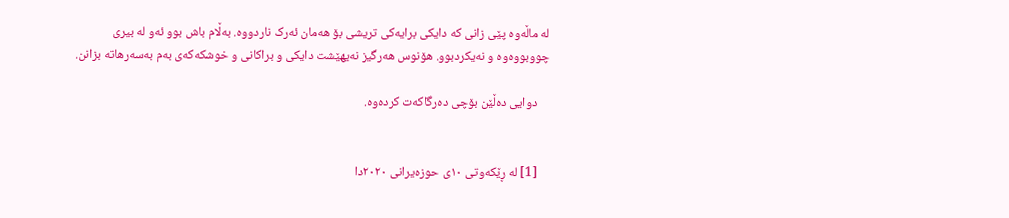لە ماڵەوە پێی زانی کە دایکی برایەکی تریشی بۆ هەمان ئەرک ناردووە. بەڵام باش بوو ئەو لە بیری چووبووەوە و نەیکردبوو. هۆنوس هەرگیز نەیهێشت دایکی و براکانی و خوشکەکەی بەم بەسەرهاتە بزانن.

    دوایی دەڵێن بۆچی دەرگاکەت کردەوە.


    [1] لە ڕێکەوتی ١٠ی حوزەیرانی ٢٠٢٠دا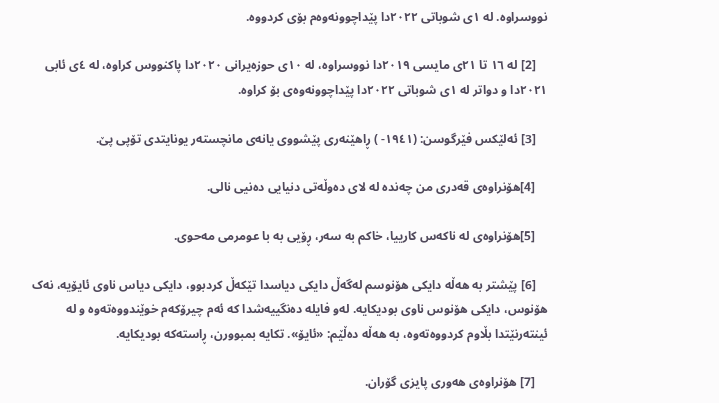نووسراوە. لە ١ی شوباتی ٢٠٢٢دا پێداچوونەوەم بۆی کردووە.

    [2] لە ١٦ تا ٢١ی مایسی ٢٠١٩دا نووسراوە، لە ١٠ی حوزەیرانی ٢٠٢٠دا پاکنووس کراوە، لە ٤ی ئابی ٢٠٢١دا و دواتر لە ١ی شوباتی ٢٠٢٢دا پێداچوونەوەی بۆ کراوە.

    [3] ئەلێکس فێرگوسن: (١٩٤١- ) ڕاهێنەری پێشووی یانەی مانچستەر یونایتدی تۆپی پێ.

    [4]هۆنراوەی قەدری من چەندە لە لای دەوڵەتی دنیایی دەنیی نالی.

    [5]هۆنراوەی لە ناکەس کارییا، خاکم بە سەر، ڕۆیی بە با عومرمی مەحوی.

    [6] پێشتر بە هەڵە دایکی هۆنوسم لەگەڵ دایکی دیاسدا تێکەڵ کردبوو، دایکی دیاس ناوی ئایۆیە، نەک هۆنوس، دایکی هۆنوس ناوی بودیکایە. لەو فایلە دەنگییەشدا کە ئەم چیرۆکەم خوێندووەتەوە و لە ئینتەرنێتدا بڵاوم کردووەتەوە، بە هەڵە دەڵێم: «ئایۆ». تکایە بمبوورن، ڕاستەکە بودیکایە.

    [7] هۆنراوەی هەوری پایزی گۆران.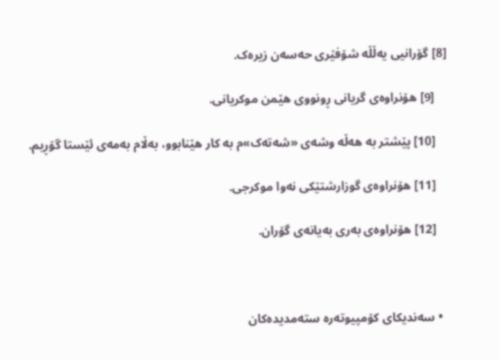[8] گۆرانیی یەڵڵە شۆفێری حەسەن زیرەک.

    [9] هۆنراوەی گریانی ڕونووی هێمن موکریانی.

    [10] پێشتر بە هەڵە وشەی «شەتەک»م بە کار هێنابوو، بەڵام بەمەی ئێستا گۆڕیم.

    [11] هۆنراوەی گوزارشتێکی نەوا موکرجی.

    [12] هۆنراوەی بەری بەیانەی گۆران.



  • سەندیکای کۆمپیوتەرە ستەمدیدەکان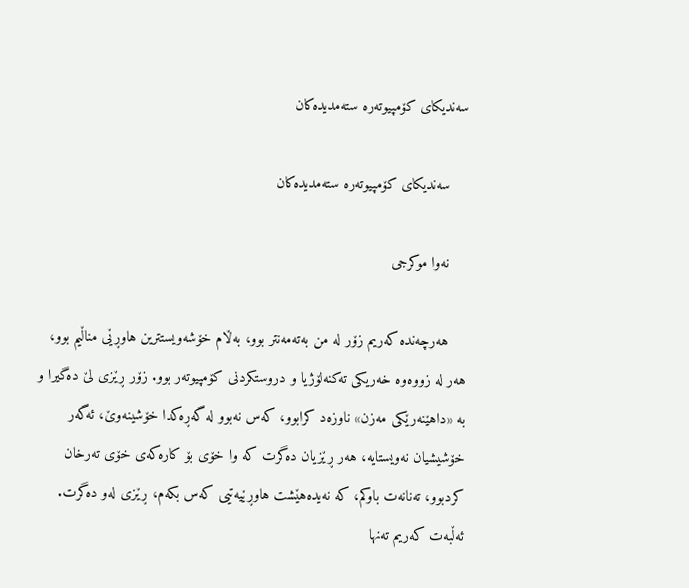سەندیکای کۆمپیوتەرە ستەمدیدەکان

    سەندیکای کۆمپیوتەرە ستەمدیدەکان

    نەوا موکرجی

    هەرچەندە کەریم زۆر لە من بەتەمەنتر بوو، بەڵام خۆشەویستترین هاوڕێی مناڵیم بوو، هەر لە زووەوە خەریکی تەکنەلۆژیا و دروستکردنی کۆمپیوتەر بوو. زۆر ڕێزی لێ دەگیرا و بە «داهێنەرێکی مەزن» ناوزەد کرابوو، کەس نەبوو لە گەڕەکدا خۆشینەوێ، ئەگەر خۆشیشیان نەویستایە، هەر ڕێزیان دەگرت کە وا خۆی بۆ کارەکەی خۆی تەرخان کردبوو، تەنانەت باوکم، کە نەیدەهێشت هاوڕێیەتیی کەس بکەم، ڕێزی لەو دەگرت. ئەڵبەت کەریم تەنها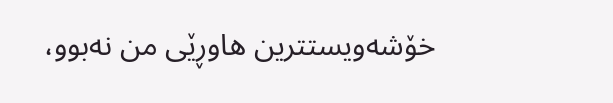خۆشەویستترین هاوڕێی من نەبوو،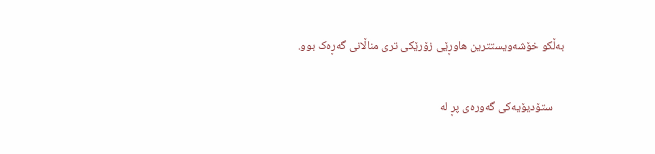بەڵکو خۆشەویستترین هاوڕێی زۆرێکی تری مناڵانی گەڕەک بوو.

    ستۆدیۆیەکی گەورەی پڕ لە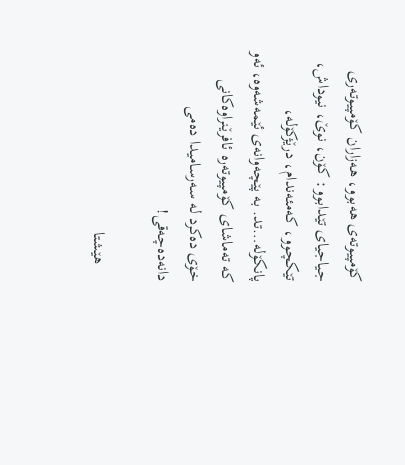کۆمپیوتەی هەبوو، هەزاران کۆمپیوتەری جیاجیای تێدابوو: کۆن، نوێ، نیوداش، تێکچوو، کەمئەندام، درێژکۆلە، پانکۆلە…تد. بە پێچەوانەی ئێمەشەوە، ئەو کە تەماشای کۆمپیوتەرە ئافرێنراوەکانی خۆی دەکرد لە سەرسامیدا دەمی دانەدەچەقی!

    هێشتا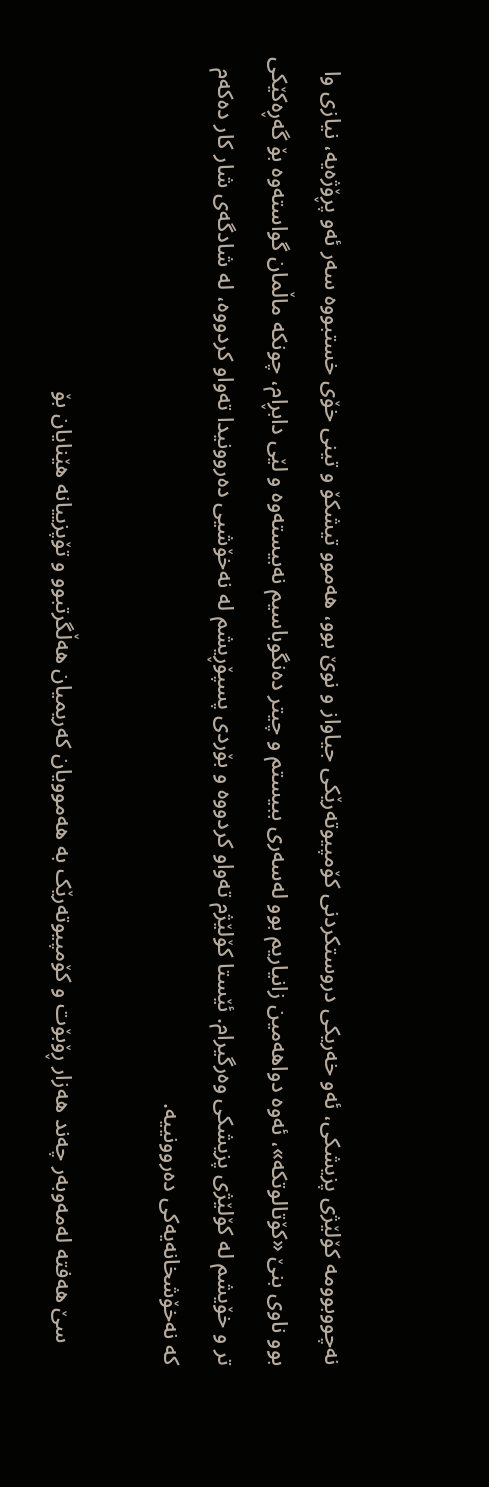نەچووبوومە کۆلێژی پزیشکی، ئەو خەریکی دروستکردنی کۆمپیوتەرێکی جیاواز و نوێ بوو، هەموو تیشکۆ و تینی خۆی خستبووە سەر ئەو پڕۆژەیە، نیازی وا بوو ناوی بنێ «کۆتالوتکە»، ئەوە دواهەمین زانیاریم بوو لەسەری ببیستم و چیتر دەنگوباسیم نەبیستەوە و لێی دابڕام، چونکە ماڵمان گواستەوە بۆ گەڕەکێکی تر و خۆیشم لە کۆلێژی پزیشکی وەرگیرام. ئێستا کۆلێژم تەواو کردووە و بۆردی پسپۆڕیشم لە نەخۆشیی دەروونیدا تەواو کردووە، لە شادگەی شار کار دەکەم کە نەخۆشخانەیەکی دەروونییە.

    سێ هەفتە لەمەوبەر چەند هەزار ڕۆبۆت و کۆمپیوتەرێک بە هەموویان کەریمیان هەڵگرتبوو و تۆپزییانە هێنایان بۆ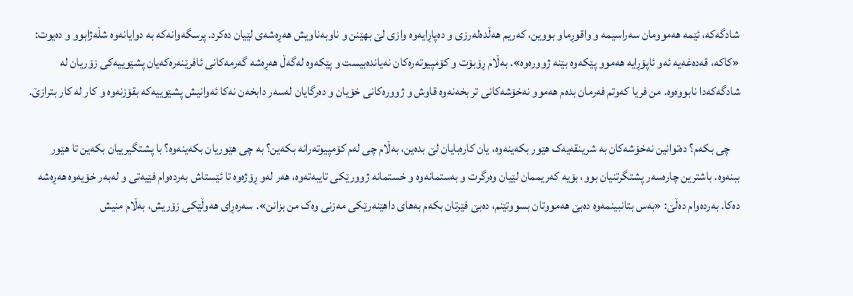شادگەکە، ئێمە هەموومان سەراسیمە و واقوڕماو بووین، کەریم هەڵدەلەرزی و دەپاڕایەوە وازی لێ بهێنن و ناوبەناویش هەڕەشەی لێیان دەکرد. پرسگەوانەکە بە دوایانەوە شڵەژابوو و دەیوت: «کاکە، قەدەغەیە ئەو ئاپۆڕایە هەموو پێکەوە بێنە ژوورەوە». بەڵام ڕۆبۆت و کۆمپیوتەرەکان نەیاندەبیست و پێکەوە لەگەڵ هەڕەشە گەرمەکانی ئافرێنەرەکەیان پشێوییەکی زۆریان لە شادگەکەدا نابووەوە. من فریا کەوتم فەرمان بدەم هەموو نەخۆشەکانی تر بخەنەوە قاوش و ژوورەکانی خۆیان و دەرگایان لەسەر دابخەن نەکا ئەوانیش پشێوییەکە بقۆزنەوە و کار لە کار بترازێ.

    چی بکەم؟ دەتوانین نەخۆشەکان بە شرینقەیەک هێور بکەینەوە، یان کارەبایان لێ بدەین، بەڵام چی لەم کۆمپیوتەرانە بکەین؟ بە چی هێوریان بکەینەوە؟ با پشتگیرییان بکەین تا هێور ببنەوە. باشترین چارەسەر پشتگرتنیان بوو، بۆیە کەریممان لێیان وەرگرت و بەستمانەوە و خستمانە ژوورێکی تایبەتەوە، هەر لەو ڕۆژەوە تا ئێستاش بەردەوام فێیەتی و لەبەر خۆیەوە هەڕەشە دەکا. بەردەوام دەڵێ: «بەس بتانبینمەوە دەبێ هەمووتان بسووتێنم، دەبێ فێرتان بکەم بەهای داهێنەرێکی مەزنی وەک من بزانن». سەرەڕای هەوڵێکی زۆریش، بەڵام منیش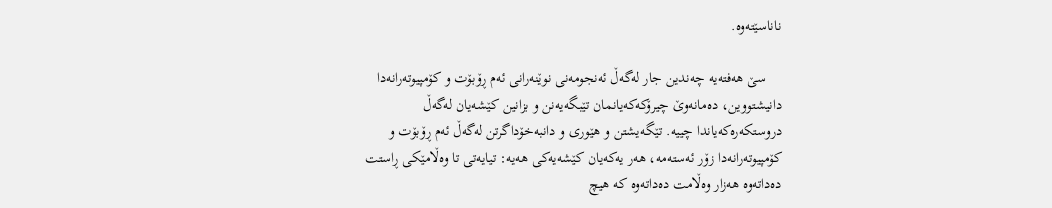ناناسێتەوە.

    سێ هەفتەیە چەندین جار لەگەڵ ئەنجومەنی نوێنەرانی ئەم ڕۆبۆت و کۆمپیوتەرانەدا دانیشتووین، دەمانەوێ چیرۆکەکەیانمان تێبگەیەنن و بزانین کێشەیان لەگەڵ دروستکەرەکەیاندا چییە. تێگەیشتن و هێوری و دانبەخۆداگرتن لەگەڵ ئەم ڕۆبۆت و کۆمپیوتەرانەدا زۆر ئەستەمە، هەر یەکەیان کێشەیەکی هەیە: تیایەتی تا وەڵامێکی ڕاستت دەداتەوە هەزار وەڵامت دەداتەوە کە هیچ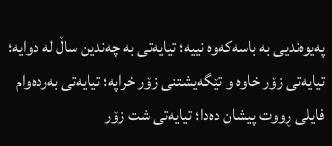پەیوەندیی بە باسەکەوە نییە؛ تیایەتی بە چەندین ساڵ لە دوایە؛ تیایەتی زۆر خاوە و تێگەیشتنی زۆر خراپە؛ تیایەتی بەردەوام فایلی ڕووت پیشان دەدا؛ تیایەتی شت زۆر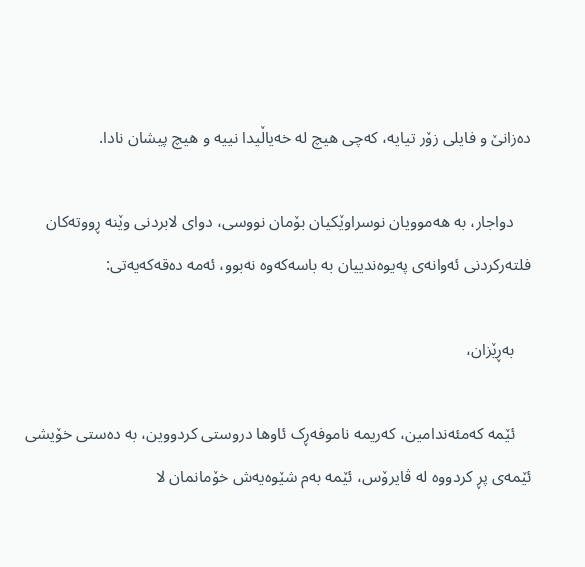دەزانێ و فایلی زۆر تیایە، کەچی هیچ لە خەیاڵیدا نییە و هیچ پیشان نادا.

    دواجار، بە هەموویان نوسراوێکیان بۆمان نووسی، دوای لابردنی وێنە ڕووتەکان فلتەرکردنی ئەوانەی پەیوەندییان بە باسەکەوە نەبوو، ئەمە دەقەکەیەتی:

    بەڕێزان،

    ئێمە کەمئەندامین، کەریمە ناموفەڕک ئاوها دروستی کردووین، بە دەستی خۆیشی ئێمەی پڕ کردووە لە ڤایرۆس، ئێمە بەم شێوەیەش خۆمانمان لا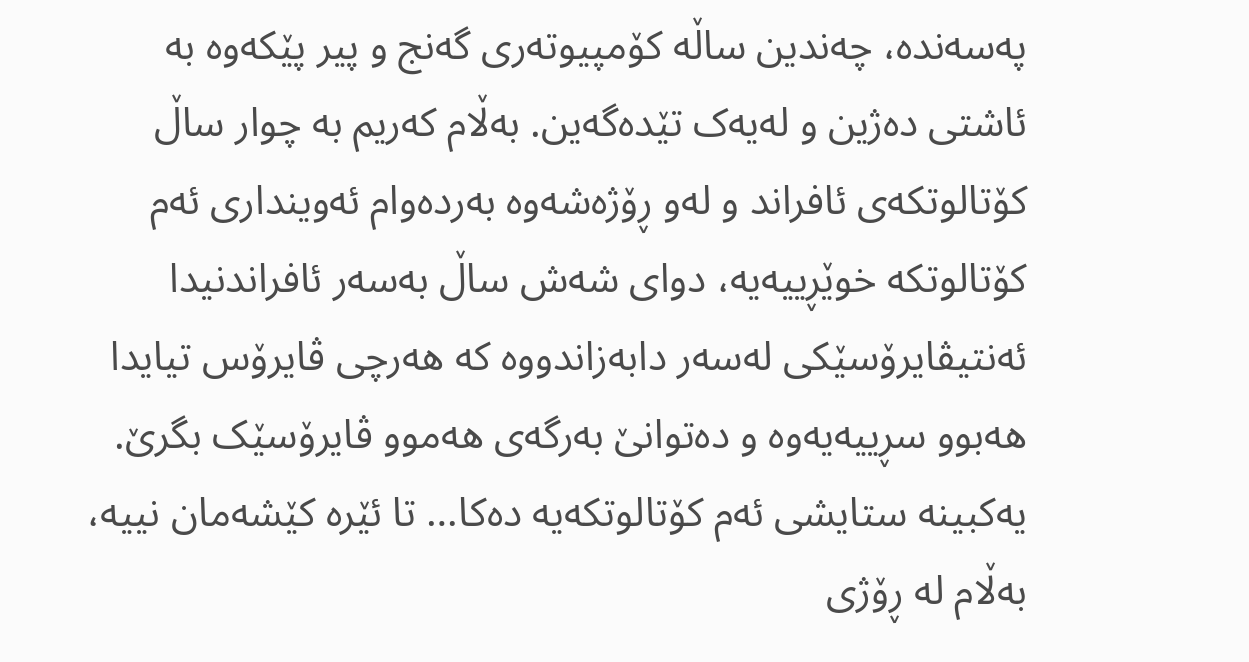پەسەندە، چەندین ساڵە کۆمپیوتەری گەنج و پیر پێکەوە بە ئاشتی دەژین و لەیەک تێدەگەین. بەڵام کەریم بە چوار ساڵ کۆتالوتکەی ئافراند و لەو ڕۆژەشەوە بەردەوام ئەوینداری ئەم کۆتالوتکە خوێڕییەیە، دوای شەش ساڵ بەسەر ئافراندنیدا ئەنتیڤایرۆسێکی لەسەر دابەزاندووە کە هەرچی ڤایرۆس تیایدا هەبوو سڕییەیەوە و دەتوانێ بەرگەی هەموو ڤایرۆسێک بگرێ. یەکبینە ستایشی ئەم کۆتالوتکەیە دەکا… تا ئێرە کێشەمان نییە، بەڵام لە ڕۆژی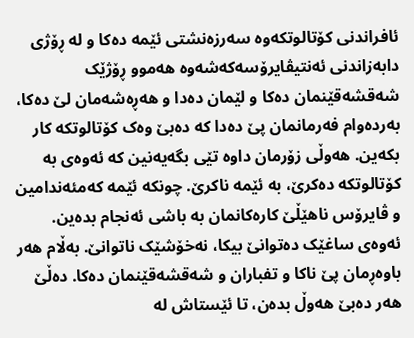ئافراندنی کۆتالوتکەوە سەرزەنشتی ئێمە دەکا و لە ڕۆژی دابەزاندنی ئەنتیڤایرۆسەکەشەوە هەموو ڕۆژێک شەقشەقێنمان دەکا و لێمان دەدا و هەڕەشەمان لێ دەکا، بەردەوام فەرمانمان پێ دەدا کە دەبێ وەک کۆتالوتکە کار بکەین. هەوڵی زۆرمان داوە تێی بگەیەنین کە ئەوەی بە کۆتالوتکە دەکرێ، بە ئێمە ناکرێ. چونکە ئێمە کەمئەندامین و ڤایرۆس ناهێڵێ کارەکانمان بە باشی ئەنجام بدەین. ئەوەی ساغێک دەتوانێ بیکا، نەخۆشێک ناتوانێ. بەڵام هەر باوەڕمان پێ ناکا و تفباران و شەقشەقێنمان دەکا. دەڵێ هەر دەبێ هەوڵ بدەن، تا ئێستاش لە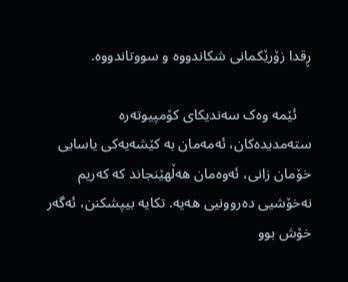ڕقدا زۆرێکمانی شکاندووە و سووتاندووە.

    ئێمە وەک سەندیکای کۆمپیوتەرە ستەمدیدەکان، ئەمەمان بە کێشەیەکی یاسایی خۆمان زانی، ئەوەمان هەڵهێنجاند کە کەریم نەخۆشیی دەروونیی هەیە. تکایە بیپشکنن، ئەگەر خۆش بوو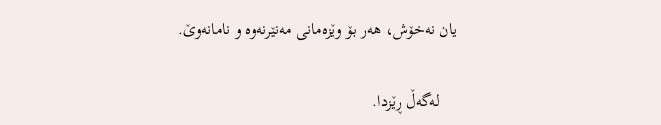یان نەخۆش، هەر بۆ وێزەمانی مەنێرنەوە و نامانەوێ.

    لەگەڵ ڕێزدا.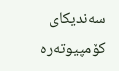سەندیکای کۆمپیوتەرە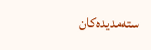ستەمدیدەکان